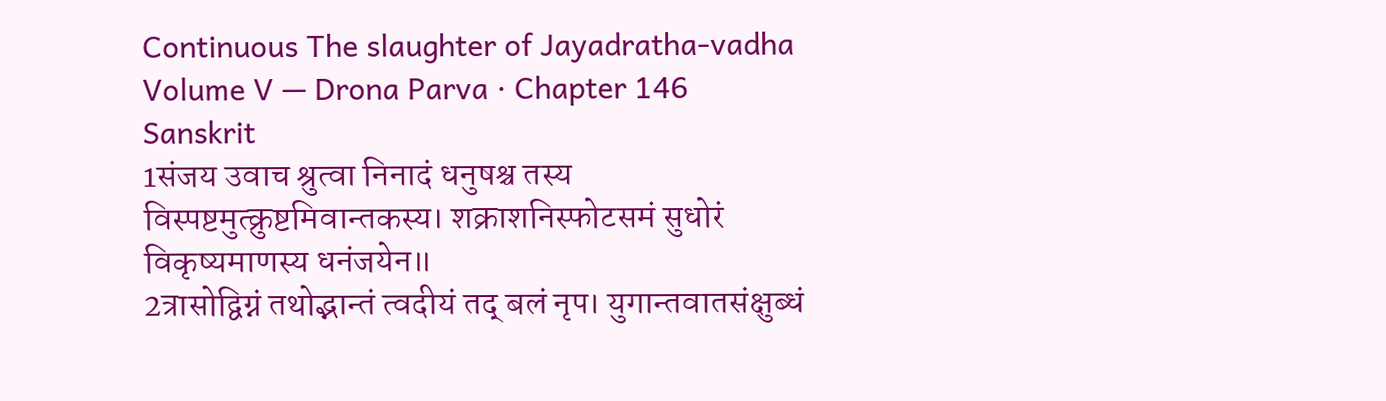Continuous The slaughter of Jayadratha-vadha
Volume V — Drona Parva · Chapter 146
Sanskrit
1संजय उवाच श्रुत्वा निनादं धनुषश्च तस्य विस्पष्टमुत्क्रुष्टमिवान्तकस्य। शक्राशनिस्फोटसमं सुधोरं विकृष्यमाणस्य धनंजयेन॥
2त्रासोद्विग्नं तथोद्भान्तं त्वदीयं तद् बलं नृप। युगान्तवातसंक्षुब्धं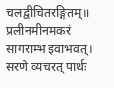चलद्वीचितरङ्गितम्॥ प्रलीनमीनमकरं सागराम्भ इवाभवत्। सरणे व्यचरत् पार्थः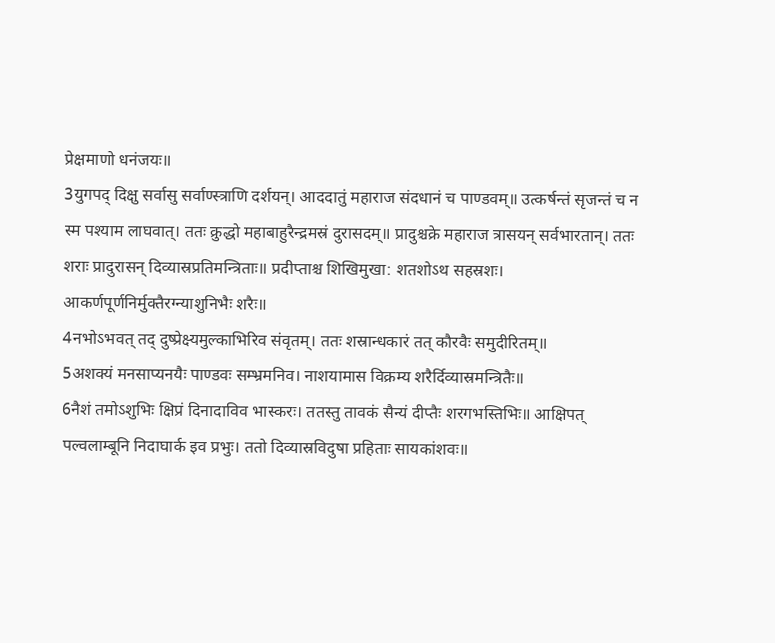प्रेक्षमाणो धनंजयः॥
3युगपद् दिक्षु सर्वासु सर्वाण्स्त्राणि दर्शयन्। आददातुं महाराज संदधानं च पाण्डवम्॥ उत्कर्षन्तं सृजन्तं च न स्म पश्याम लाघवात्। ततः क्रुद्धो महाबाहुरैन्द्रमस्रं दुरासदम्॥ प्रादुश्चक्रे महाराज त्रासयन् सर्वभारतान्। ततः शराः प्रादुरासन् दिव्यास्रप्रतिमन्त्रिताः॥ प्रदीप्ताश्च शिखिमुखा: शतशोऽथ सहस्रशः। आकर्णपूर्णनिर्मुक्तैरग्न्याशुनिभैः शरैः॥
4नभोऽभवत् तद् दुष्प्रेक्ष्यमुल्काभिरिव संवृतम्। ततः शस्रान्धकारं तत् कौरवैः समुदीरितम्॥
5अशक्यं मनसाप्यनयैः पाण्डवः सम्भ्रमनिव। नाशयामास विक्रम्य शरैर्दिव्यास्रमन्त्रितैः॥
6नैशं तमोऽशुभिः क्षिप्रं दिनादाविव भास्करः। ततस्तु तावकं सैन्यं दीप्तैः शरगभस्तिभिः॥ आक्षिपत् पल्वलाम्बूनि निदाघार्क इव प्रभुः। ततो दिव्यास्रविदुषा प्रहिताः सायकांशवः॥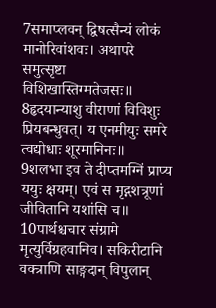7समाप्लवन् द्विषत्सैन्यं लोकं मानोरिवांशवः। अथापरे समुत्सृष्टा विशिखास्तिग्मतेजसः॥
8हृदयान्याशु वीराणां विविशुः प्रियबन्धुवत्। य एनमीयुः समरे त्वद्योधाः शूरमानिनः॥
9शलभा इव ते दीप्तमग्निं प्राप्य ययुः क्षयम्। एवं स मृद्गशत्रूणां जीवितानि यशांसि च॥
10पार्थश्चचार संग्रामे मृत्युर्विग्रहवानिव। सकिरीटानि वक्त्राणि साङ्गदान् विपुलान्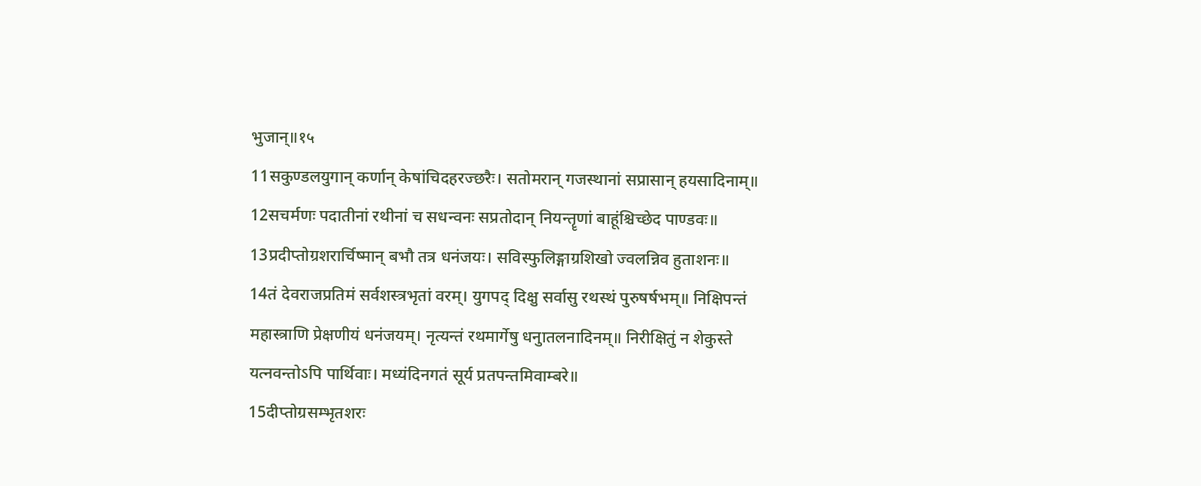भुजान्॥१५
11सकुण्डलयुगान् कर्णान् केषांचिदहरज्छरैः। सतोमरान् गजस्थानां सप्रासान् हयसादिनाम्॥
12सचर्मणः पदातीनां रथीनां च सधन्वनः सप्रतोदान् नियन्तॄणां बाहूंश्चिच्छेद पाण्डवः॥
13प्रदीप्तोग्रशरार्चिष्मान् बभौ तत्र धनंजयः। सविस्फुलिङ्गाग्रशिखो ज्वलन्निव हुताशनः॥
14तं देवराजप्रतिमं सर्वशस्त्रभृतां वरम्। युगपद् दिक्षु सर्वासु रथस्थं पुरुषर्षभम्॥ निक्षिपन्तं महास्त्राणि प्रेक्षणीयं धनंजयम्। नृत्यन्तं रथमार्गेषु धनुातलनादिनम्॥ निरीक्षितुं न शेकुस्ते यत्नवन्तोऽपि पार्थिवाः। मध्यंदिनगतं सूर्य प्रतपन्तमिवाम्बरे॥
15दीप्तोग्रसम्भृतशरः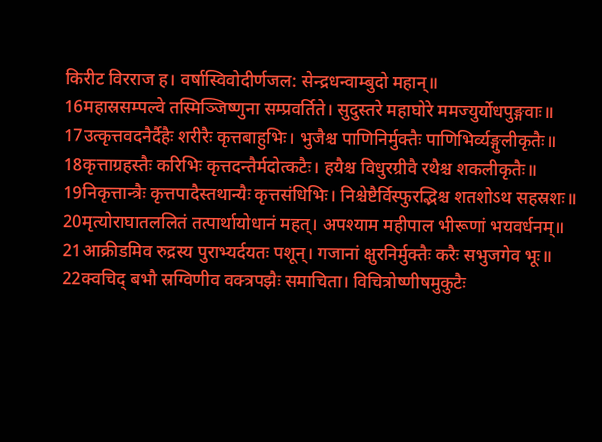किरीट विरराज ह। वर्षास्विवोदीर्णजल: सेन्द्रधन्वाम्बुदो महान्॥
16महास्रसम्पल्वे तस्मिञ्जिष्णुना सम्प्रवर्तिते। सुदुस्तरे महाघोरे ममज्युर्योधपुङ्गवाः॥
17उत्कृत्तवदनैर्दैहैः शरीरैः कृत्तबाहुभिः। भुजैश्च पाणिनिर्मुक्तैः पाणिभिर्व्यङ्गुलीकृतैः॥
18कृत्ताग्रहस्तैः करिभिः कृत्तदन्तैर्मदोत्कटैः। हयैश्च विधुरग्रीवै रथैश्च शकलीकृतैः॥
19निकृत्तान्त्रैः कृत्तपादैस्तथान्यैः कृत्तसंधिभिः। निश्चेष्टैर्विस्फुरद्भिश्च शतशोऽथ सहस्रशः॥
20मृत्योराघातललितं तत्पार्थायोधानं महत्। अपश्याम महीपाल भीरूणां भयवर्धनम्॥
21आक्रीडमिव रुद्रस्य पुराभ्यर्दयतः पशून्। गजानां क्षुरनिर्मुक्तैः करैः सभुजगेव भूः॥
22क्वचिद् बभौ स्रग्विणीव वक्त्रपझैः समाचिता। विचित्रोष्णीषमुकुटैः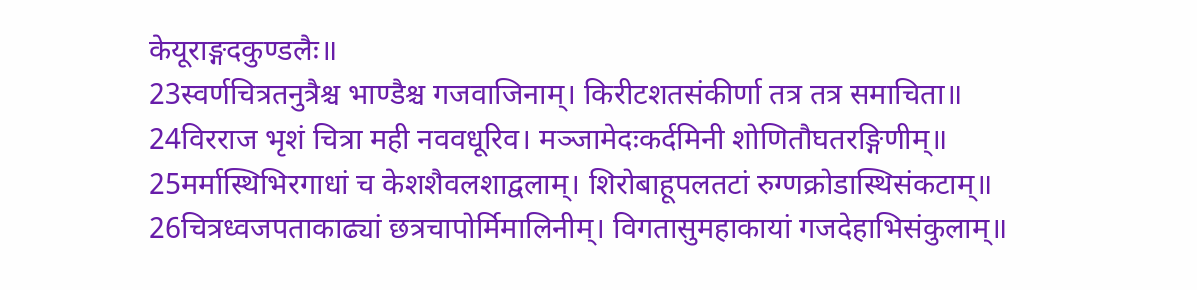केयूराङ्गदकुण्डलैः॥
23स्वर्णचित्रतनुत्रैश्च भाण्डैश्च गजवाजिनाम्। किरीटशतसंकीर्णा तत्र तत्र समाचिता॥
24विरराज भृशं चित्रा मही नववधूरिव। मञ्जामेदःकर्दमिनी शोणितौघतरङ्गिणीम्॥
25मर्मास्थिभिरगाधां च केशशैवलशाद्वलाम्। शिरोबाहूपलतटां रुग्णक्रोडास्थिसंकटाम्॥
26चित्रध्वजपताकाढ्यां छत्रचापोर्मिमालिनीम्। विगतासुमहाकायां गजदेहाभिसंकुलाम्॥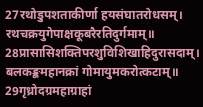27रथोडुपशताकीर्णा हयसंघातरोधसम्। रथचक्रयुगेपाक्षकूबरैरतिदुर्गमाम्॥
28प्रासासिशक्तिपरशुविशिखाहिदुरासदाम्। बलकङ्कमहानक्रां गोमायुमकरोत्कटाम्॥
29गृध्रोदग्रमहाग्राहां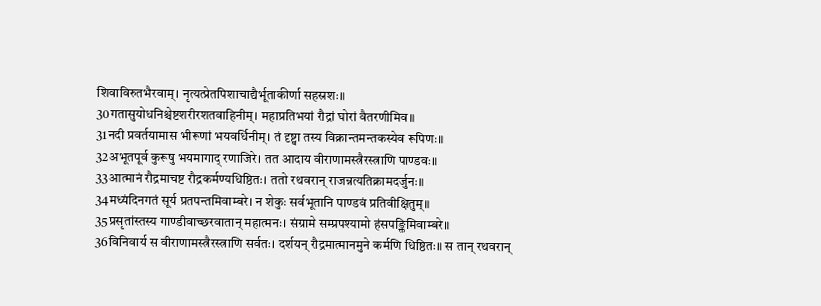शिवाविरुतभैरवाम्। नृत्यत्प्रेतपिशाचाद्यैर्भूताकीर्णा सहस्रशः॥
30गतासुयोधनिश्चेष्टशरीरशतवाहिनीम्। महाप्रतिभयां रौद्रां घोरां वैतरणीमिव॥
31नदी प्रवर्तयामास भीरूणां भयवर्धिनीम्। तं दृष्ट्वा तस्य विक्रान्तमन्तकस्येव रूपिणः॥
32अभूतपूर्व कुरूषु भयमागाद् रणाजिरे। तत आदाय वीराणामस्त्रैरस्त्राणि पाण्डवः॥
33आत्मानं रौद्रमाचष्ट रौद्रकर्मण्यधिष्ठितः। ततो रथवरान् राजन्नत्यतिक्रामदर्जुनः॥
34मध्यंदिनगतं सूर्य प्रतपन्तमिवाम्बरे। न शेकुः सर्वभूतानि पाण्डवं प्रतिवीक्षितुम्॥
35प्रसृतांस्तस्य गाण्डीवाच्छरवातान् महात्मनः। संग्रामे सम्प्रपश्यामो हंसपङ्क्तिमिवाम्बरे॥
36विनिवार्य स वीराणामस्त्रैरस्त्राणि सर्वतः। दर्शयन् रौद्रमात्मानमुने कर्मणि धिष्ठितः॥ स तान् रथवरान्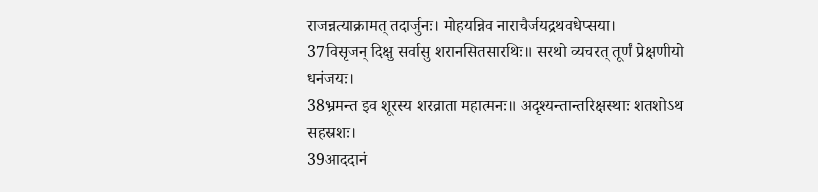राजन्नत्याक्रामत् तदार्जुनः। मोहयन्निव नाराचैर्जयद्रथवधेप्सया।
37विसृजन् दिक्षु सर्वासु शरानसितसारथिः॥ सरथो व्यचरत् तूर्णं प्रेक्षणीयो धनंजयः।
38भ्रमन्त इव शूरस्य शरव्राता महात्मनः॥ अदृश्यन्तान्तरिक्षस्थाः शतशोऽथ सहस्रशः।
39आददानं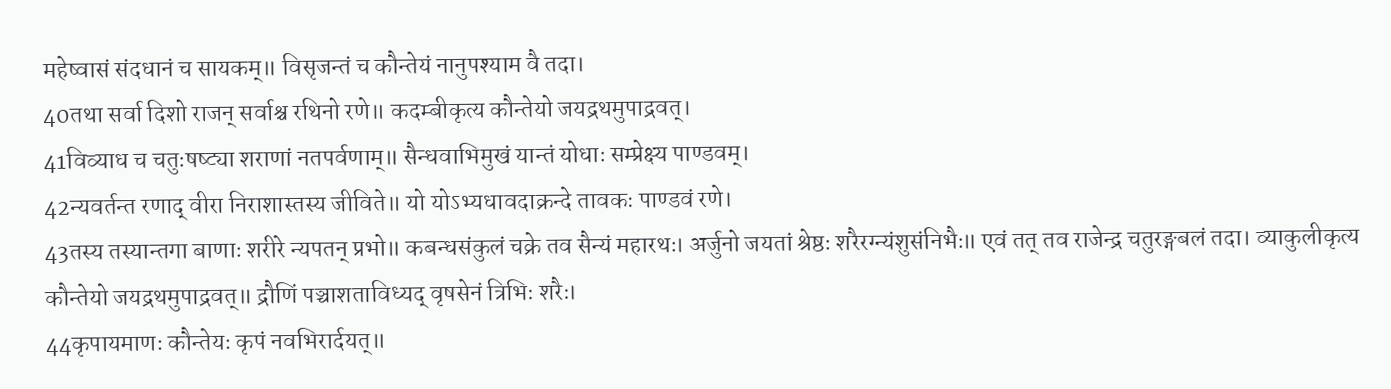महेष्वासं संदधानं च सायकम्॥ विसृजन्तं च कौन्तेयं नानुपश्याम वै तदा।
40तथा सर्वा दिशो राजन् सर्वाश्च रथिनो रणे॥ कदम्बीकृत्य कौन्तेयो जयद्रथमुपाद्रवत्।
41विव्याध च चतुःषष्ट्या शराणां नतपर्वणाम्॥ सैन्धवाभिमुखं यान्तं योधाः सम्प्रेक्ष्य पाण्डवम्।
42न्यवर्तन्त रणाद् वीरा निराशास्तस्य जीविते॥ यो योऽभ्यधावदाक्रन्दे तावकः पाण्डवं रणे।
43तस्य तस्यान्तगा बाणाः शरीरे न्यपतन् प्रभो॥ कबन्धसंकुलं चक्रे तव सैन्यं महारथः। अर्जुनो जयतां श्रेष्ठः शरैरग्न्यंशुसंनिभैः॥ एवं तत् तव राजेन्द्र चतुरङ्गबलं तदा। व्याकुलीकृत्य कौन्तेयो जयद्रथमुपाद्रवत्॥ द्रौणिं पञ्चाशताविध्यद् वृषसेनं त्रिभिः शरैः।
44कृपायमाणः कौन्तेयः कृपं नवभिरार्दयत्॥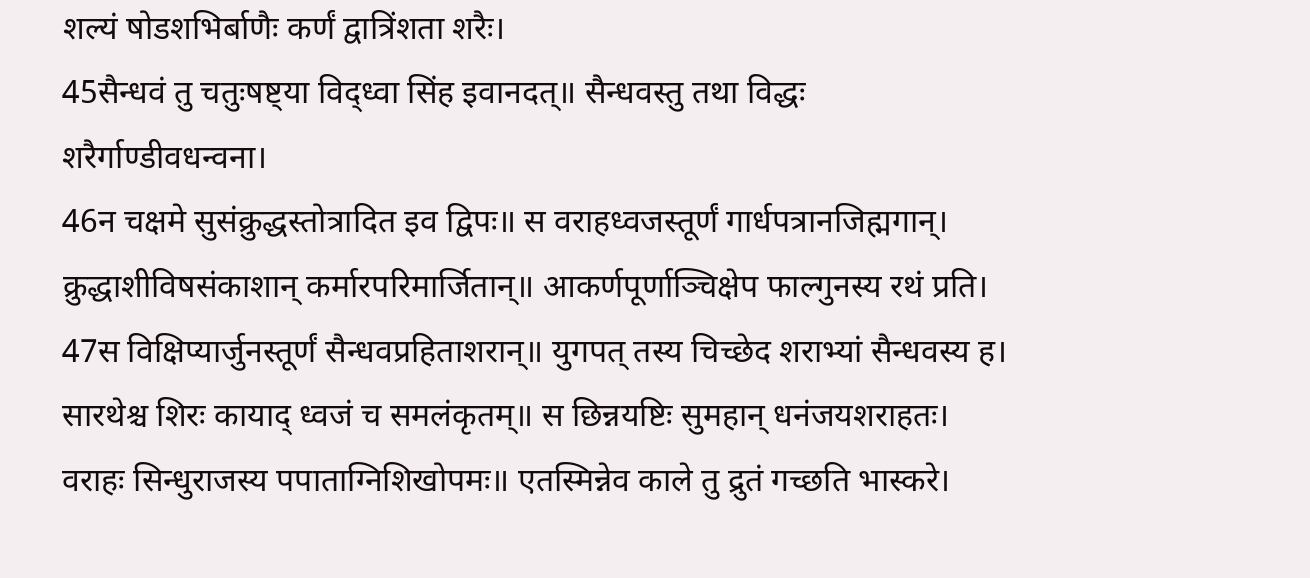शल्यं षोडशभिर्बाणैः कर्णं द्वात्रिंशता शरैः।
45सैन्धवं तु चतुःषष्ट्या विद्ध्वा सिंह इवानदत्॥ सैन्धवस्तु तथा विद्धः शरैर्गाण्डीवधन्वना।
46न चक्षमे सुसंक्रुद्धस्तोत्रादित इव द्विपः॥ स वराहध्वजस्तूर्णं गार्धपत्रानजिह्मगान्। क्रुद्धाशीविषसंकाशान् कर्मारपरिमार्जितान्॥ आकर्णपूर्णाञ्चिक्षेप फाल्गुनस्य रथं प्रति।
47स विक्षिप्यार्जुनस्तूर्णं सैन्धवप्रहिताशरान्॥ युगपत् तस्य चिच्छेद शराभ्यां सैन्धवस्य ह। सारथेश्च शिरः कायाद् ध्वजं च समलंकृतम्॥ स छिन्नयष्टिः सुमहान् धनंजयशराहतः। वराहः सिन्धुराजस्य पपाताग्निशिखोपमः॥ एतस्मिन्नेव काले तु द्रुतं गच्छति भास्करे।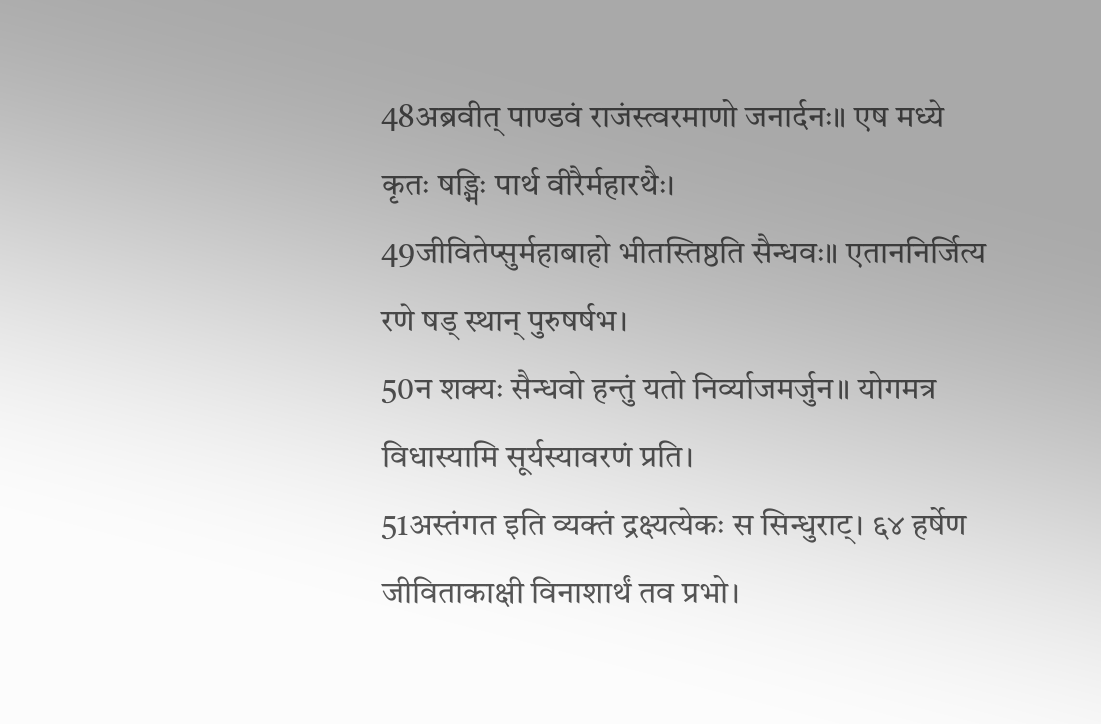48अब्रवीत् पाण्डवं राजंस्त्वरमाणो जनार्दनः॥ एष मध्ये कृतः षड्भिः पार्थ वीरैर्महारथैः।
49जीवितेप्सुर्महाबाहो भीतस्तिष्ठति सैन्धवः॥ एताननिर्जित्य रणे षड् स्थान् पुरुषर्षभ।
50न शक्यः सैन्धवो हन्तुं यतो निर्व्याजमर्जुन॥ योगमत्र विधास्यामि सूर्यस्यावरणं प्रति।
51अस्तंगत इति व्यक्तं द्रक्ष्यत्येकः स सिन्धुराट्। ६४ हर्षेण जीविताकाक्षी विनाशार्थं तव प्रभो।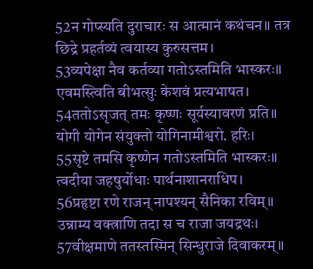52न गोप्स्यति दुराचारः स आत्मानं कथंचन॥ तत्र छिद्रे प्रहर्तव्यं त्वयास्य कुरुसत्तम।
53व्यपेक्षा नैव कर्तव्या गतोऽस्तमिति भास्करः॥ एवमस्त्विति बीभत्सुः केशवं प्रत्यभाषत।
54ततोऽसृजत् तमः कृष्णः सूर्यस्यावरणं प्रति॥ योगी योगेन संयुक्तो योगिनामीश्वरो. हरिः।
55सृष्टे तमसि कृष्णेन गतोऽस्तमिति भास्करः॥ त्वदीया जहषुर्योधाः पार्थनाशानराधिप।
56प्रहृष्टा रणे राजन् नापश्यन् सैनिका रविम्॥ उन्नाम्य वक्त्राणि तदा स च राजा जयद्रथः।
57वीक्षमाणे ततस्तस्मिन् सिन्धुराजे दिवाकरम्॥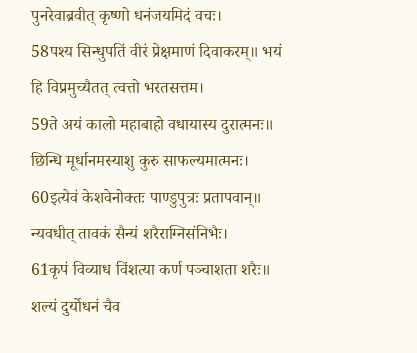पुनरेवाब्रवीत् कृष्णो धनंजयमिदं वचः।
58पश्य सिन्धुपतिं वीरं प्रेक्षमाणं दिवाकरम्॥ भयं हि विप्रमुच्यैतत् त्वत्तो भरतसत्तम।
59ते अयं कालो महाबाहो वधायास्य दुरात्मनः॥ छिन्धि मूर्धानमस्याशु कुरु साफल्यमात्मनः।
60इत्येवं केशवेनोक्तः पाण्डुपुत्रः प्रतापवान्॥ न्यवधीत् तावकं सैन्यं शरैराग्निसंनिभैः।
61कृपं विव्याध विंशत्या कर्ण पञ्चाशता शरैः॥ शल्यं दुर्योधनं चैव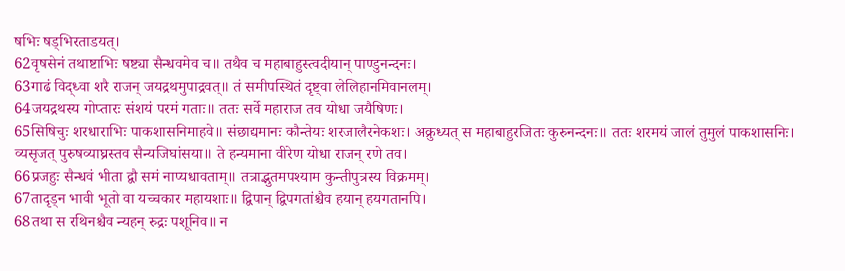षभिः षड्भिरताडयत्।
62वृषसेनं तथाष्टाभिः षष्ट्या सैन्धवमेव च॥ तथैव च महाबाहुस्त्वदीयान् पाण्डुनन्दनः।
63गाढं विद्ध्वा शरै राजन् जयद्रथमुपाद्रवत्॥ तं समीपस्थितं दृष्ट्वा लेलिहानमिवानलम्।
64जयद्रथस्य गोप्तारः संशयं परमं गताः॥ ततः सर्वे महाराज तव योधा जयैषिणः।
65सिषिचुः शरधाराभिः पाकशासनिमाहवे॥ संछाद्यमानः कौन्तेयः शरजालैरनेकशः। अक्रुध्यत् स महाबाहुरजितः कुरुनन्दनः॥ ततः शरमयं जालं तुमुलं पाकशासनिः। व्यसृजत् पुरुषव्याघ्रस्तव सैन्यजिघांसया॥ ते हन्यमाना वीरेण योधा राजन् रणे तव।
66प्रजहुः सैन्धवं भीता द्वौ समं नाप्यधावताम्॥ तत्राद्भुतमपश्याम कुन्तीपुत्रस्य विक्रमम्।
67तादृड्न भावी भूतो वा यच्चकार महायशाः॥ द्विपान् द्विपगतांश्चैव हयान् हयगतानपि।
68तथा स रथिनश्चैव न्यहन् रुद्रः पशूनिव॥ न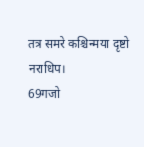तत्र समरे कश्चिन्मया दृष्टो नराधिप।
69गजो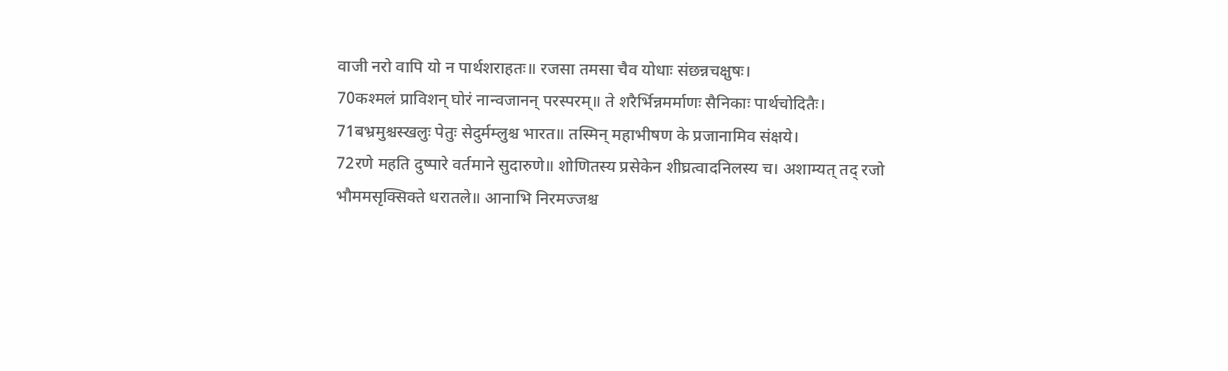वाजी नरो वापि यो न पार्थशराहतः॥ रजसा तमसा चैव योधाः संछन्नचक्षुषः।
70कश्मलं प्राविशन् घोरं नान्वजानन् परस्परम्॥ ते शरैर्भिन्नमर्माणः सैनिकाः पार्थचोदितैः।
71बभ्रमुश्चस्खलुः पेतुः सेदुर्मम्लुश्च भारत॥ तस्मिन् महाभीषण के प्रजानामिव संक्षये।
72रणे महति दुष्पारे वर्तमाने सुदारुणे॥ शोणितस्य प्रसेकेन शीघ्रत्वादनिलस्य च। अशाम्यत् तद् रजो भौममसृक्सिक्ते धरातले॥ आनाभि निरमज्जश्च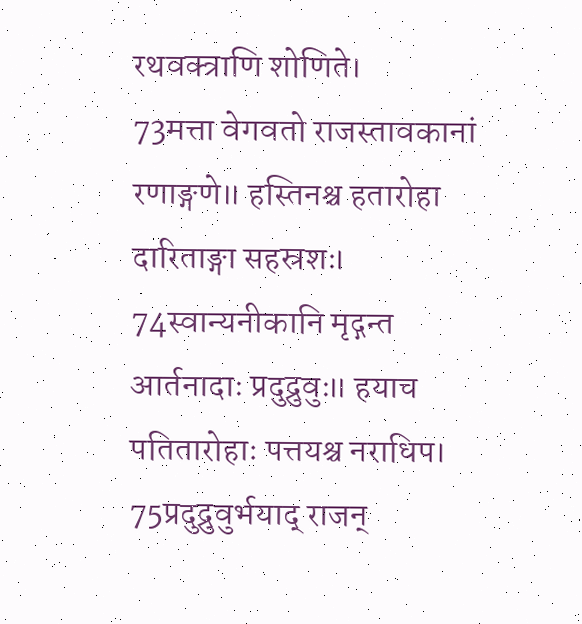रथवक्त्राणि शोणिते।
73मत्ता वेगवतो राजस्तावकानां रणाङ्गणे॥ हस्तिनश्च हतारोहा दारिताङ्गा सहस्रशः।
74स्वान्यनीकानि मृद्गन्त आर्तनादाः प्रदुद्रुवुः॥ हयाच पतितारोहाः पत्तयश्च नराधिप।
75प्रदुद्रुवुर्भयाद् राजन्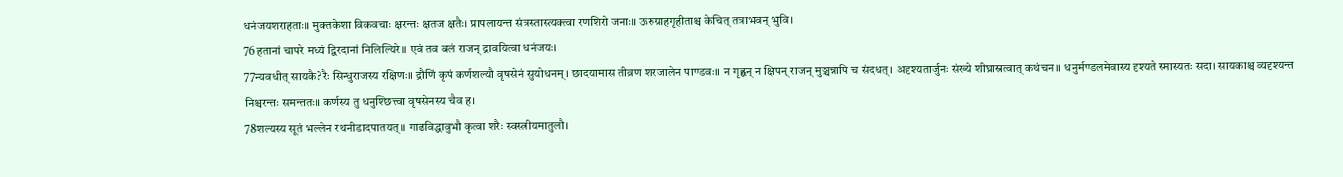धनंजयशराहताः॥ मुक्तकेशा विकवचाः क्षरन्तः क्षतज क्षतैः। प्रापलायन्त संत्रस्तास्त्यक्त्वा रणशिरो जनाः॥ ऊरुग्राहगृहीताश्च केचित् तत्राभवन् भुवि।
76हतानां चापरे मध्यं द्विरदानां निलिल्यिरे॥ एवं तव बलं राजन् द्रावयित्वा धनंजयः।
77न्यवधीत् सायकै?रैः सिन्धुराजस्य रक्षिणः॥ द्रौणिं कृपं कर्णशल्यौ वृषसेनं सुयोधनम्। छादयामास तीव्रण शरजालेन पाण्डवः॥ न गृह्णन् न क्षिपन् राजन् मुञ्चन्नापि च संदधत्। अदृश्यतार्जुनः संख्ये शीघ्रास्रत्वात् कथंचन॥ धनुर्मण्डलमेवास्य दृश्यते स्मास्यतः सदा। सायकाश्च व्यदृश्यन्त निश्चरन्तः समन्ततः॥ कर्णस्य तु धनुश्छित्त्वा वृषसेनस्य चैव ह।
78शल्यस्य सूतं भल्लेन रथनीडादपातयत्॥ गाढविद्धावुभौ कृत्वा शरैः स्वस्त्रीयमातुलौ।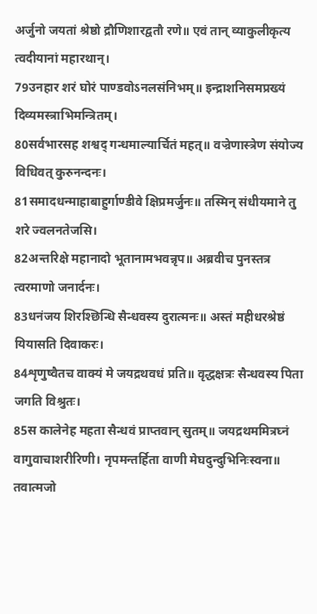अर्जुनो जयतां श्रेष्ठो द्रौणिशारद्वतौ रणे॥ एवं तान् व्याकुलीकृत्य त्वदीयानां महारथान्।
79उनहार शरं घोरं पाण्डवोऽनलसंनिभम्॥ इन्द्राशनिसमप्रख्यं दिव्यमस्त्राभिमन्त्रितम्।
80सर्वभारसह शश्वद् गन्धमाल्यार्चितं महत्॥ वज्रेणास्त्रेण संयोज्य विधिवत् कुरुनन्दनः।
81समादधन्माहाबाहुर्गाण्डीवे क्षिप्रमर्जुनः॥ तस्मिन् संधीयमाने तु शरे ज्वलनतेजसि।
82अन्तरिक्षे महानादो भूतानामभवन्नृप॥ अब्रवीच पुनस्तत्र त्वरमाणो जनार्दनः।
83धनंजय शिरश्छिन्धि सैन्धवस्य दुरात्मनः॥ अस्तं महीधरश्रेष्ठं यियासति दिवाकरः।
84शृणुष्वैतच वाक्यं मे जयद्रथवधं प्रति॥ वृद्धक्षत्रः सैन्धवस्य पिता जगति विश्रुतः।
85स कालेनेह महता सैन्धवं प्राप्तवान् सुतम्॥ जयद्रथममित्रघ्नं वागुवाचाशरीरिणी। नृपमन्तर्हिता वाणी मेघदुन्दुभिनिःस्वना॥ तवात्मजो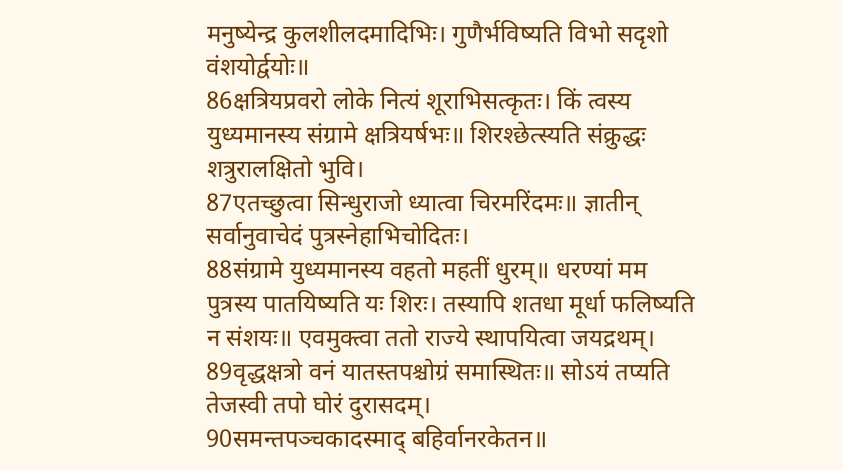मनुष्येन्द्र कुलशीलदमादिभिः। गुणैर्भविष्यति विभो सदृशो वंशयोर्द्वयोः॥
86क्षत्रियप्रवरो लोके नित्यं शूराभिसत्कृतः। किं त्वस्य युध्यमानस्य संग्रामे क्षत्रियर्षभः॥ शिरश्छेत्स्यति संक्रुद्धः शत्रुरालक्षितो भुवि।
87एतच्छुत्वा सिन्धुराजो ध्यात्वा चिरमरिंदमः॥ ज्ञातीन् सर्वानुवाचेदं पुत्रस्नेहाभिचोदितः।
88संग्रामे युध्यमानस्य वहतो महतीं धुरम्॥ धरण्यां मम पुत्रस्य पातयिष्यति यः शिरः। तस्यापि शतधा मूर्धा फलिष्यति न संशयः॥ एवमुक्त्वा ततो राज्ये स्थापयित्वा जयद्रथम्।
89वृद्धक्षत्रो वनं यातस्तपश्चोग्रं समास्थितः॥ सोऽयं तप्यति तेजस्वी तपो घोरं दुरासदम्।
90समन्तपञ्चकादस्माद् बहिर्वानरकेतन॥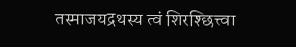तस्माजयद्रथस्य त्वं शिरश्छित्त्वा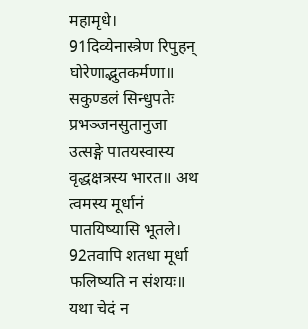महामृधे।
91दिव्येनास्त्रेण रिपुहन् घोरेणाद्भुतकर्मणा॥ सकुण्डलं सिन्धुपतेः प्रभञ्जनसुतानुजा उत्सङ्गे पातयस्वास्य वृद्धक्षत्रस्य भारत॥ अथ त्वमस्य मूर्धानं पातयिष्यासि भूतले।
92तवापि शतधा मूर्धा फलिष्यति न संशयः॥ यथा चेदं न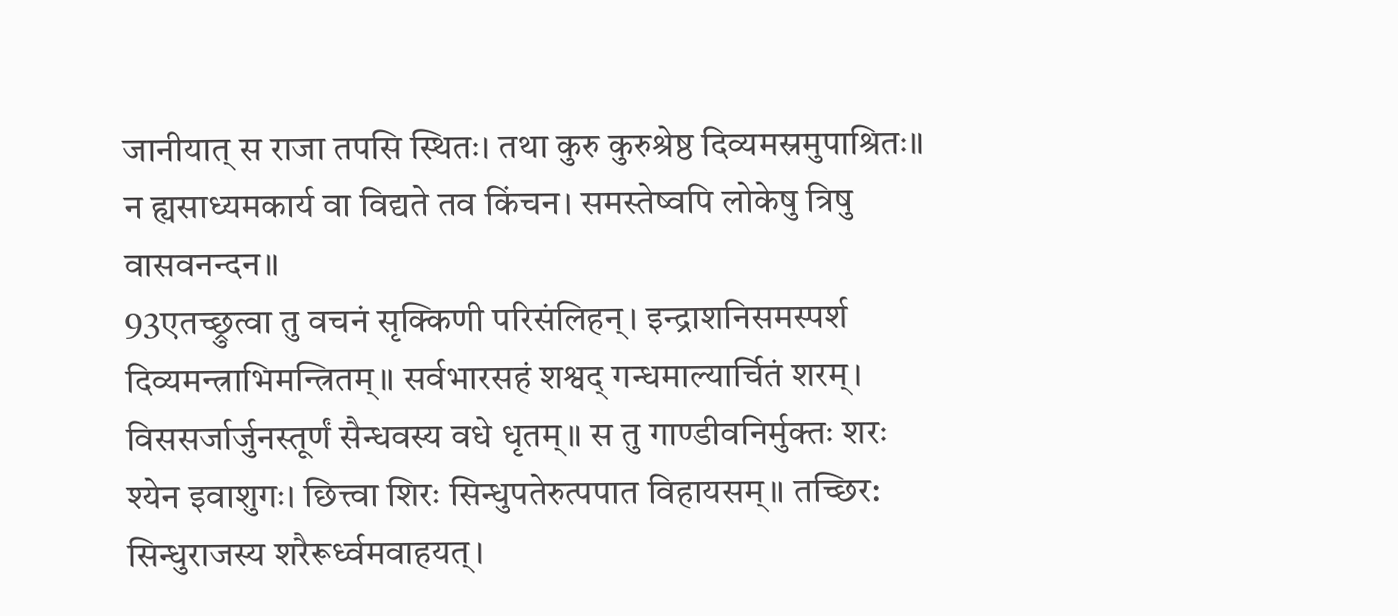जानीयात् स राजा तपसि स्थितः। तथा कुरु कुरुश्रेष्ठ दिव्यमस्रमुपाश्रितः॥ न ह्यसाध्यमकार्य वा विद्यते तव किंचन। समस्तेष्वपि लोकेषु त्रिषु वासवनन्दन॥
93एतच्छ्रुत्वा तु वचनं सृक्किणी परिसंलिहन्। इन्द्राशनिसमस्पर्श दिव्यमन्त्राभिमन्त्रितम्॥ सर्वभारसहं शश्वद् गन्धमाल्यार्चितं शरम्। विससर्जार्जुनस्तूर्णं सैन्धवस्य वधे धृतम्॥ स तु गाण्डीवनिर्मुक्तः शरः श्येन इवाशुगः। छित्त्वा शिरः सिन्धुपतेरुत्पपात विहायसम्॥ तच्छिर: सिन्धुराजस्य शरैरूर्ध्वमवाहयत्।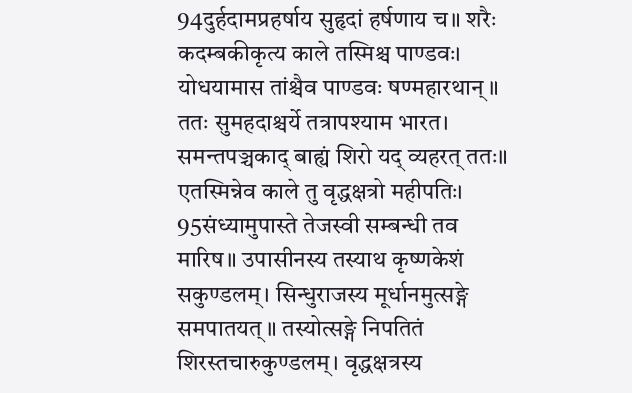94दुर्हदामप्रहर्षाय सुहृदां हर्षणाय च॥ शरैः कदम्बकीकृत्य काले तस्मिश्च पाण्डवः। योधयामास तांश्चैव पाण्डवः षण्महारथान्॥ ततः सुमहदाश्चर्ये तत्रापश्याम भारत। समन्तपञ्चकाद् बाह्यं शिरो यद् व्यहरत् ततः॥ एतस्मिन्नेव काले तु वृद्धक्षत्रो महीपतिः।
95संध्यामुपास्ते तेजस्वी सम्बन्धी तव मारिष॥ उपासीनस्य तस्याथ कृष्णकेशं सकुण्डलम्। सिन्धुराजस्य मूर्धानमुत्सङ्गे समपातयत्॥ तस्योत्सङ्गे निपतितं शिरस्तचारुकुण्डलम्। वृद्धक्षत्रस्य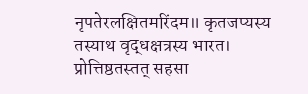नृपतेरलक्षितमरिंदम॥ कृतजप्यस्य तस्याथ वृद्धक्षत्रस्य भारत। प्रोत्तिष्ठतस्तत् सहसा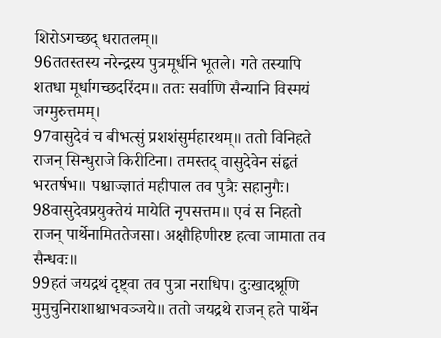शिरोऽगच्छद् धरातलम्॥
96ततस्तस्य नरेन्द्रस्य पुत्रमूर्धनि भूतले। गते तस्यापि शतधा मूर्धागच्छदरिंदम॥ ततः सर्वाणि सैन्यानि विस्मयं जग्मुरुत्तमम्।
97वासुदेवं च बीभत्सुं प्रशशंसुर्महारथम्॥ ततो विनिहते राजन् सिन्धुराजे किरीटिना। तमस्तद् वासुदेवेन संहृतं भरतर्षभ॥ पश्चाज्ज्ञातं महीपाल तव पुत्रैः सहानुगैः।
98वासुदेवप्रयुक्तेयं मायेति नृपसत्तम॥ एवं स निहतो राजन् पार्थेनामिततेजसा। अक्षौहिणीरष्ट हत्वा जामाता तव सैन्धवः॥
99हतं जयद्रथं दृष्ट्वा तव पुत्रा नराधिप। दुःखादश्रूणि मुमुचुनिराशाश्चाभवञ्जये॥ ततो जयद्रथे राजन् हते पार्थेन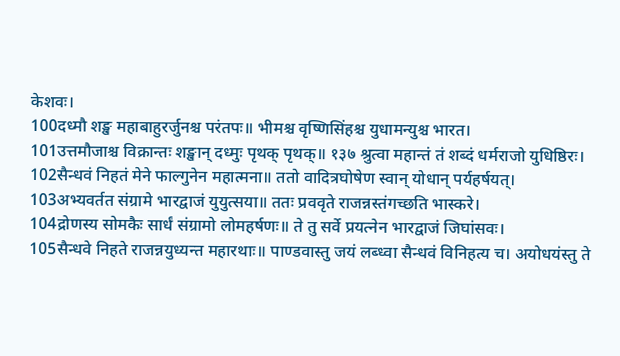केशवः।
100दध्मौ शङ्ख महाबाहुरर्जुनश्च परंतपः॥ भीमश्च वृष्णिसिंहश्च युधामन्युश्च भारत।
101उत्तमौजाश्च विक्रान्तः शङ्खान् दध्मुः पृथक् पृथक्॥ १३७ श्रुत्वा महान्तं तं शब्दं धर्मराजो युधिष्ठिरः।
102सैन्धवं निहतं मेने फाल्गुनेन महात्मना॥ ततो वादित्रघोषेण स्वान् योधान् पर्यहर्षयत्।
103अभ्यवर्तत संग्रामे भारद्वाजं युयुत्सया॥ ततः प्रववृते राजन्नस्तंगच्छति भास्करे।
104द्रोणस्य सोमकैः सार्धं संग्रामो लोमहर्षणः॥ ते तु सर्वे प्रयत्नेन भारद्वाजं जिघांसवः।
105सैन्धवे निहते राजन्नयुध्यन्त महारथाः॥ पाण्डवास्तु जयं लब्ध्वा सैन्धवं विनिहत्य च। अयोधयंस्तु ते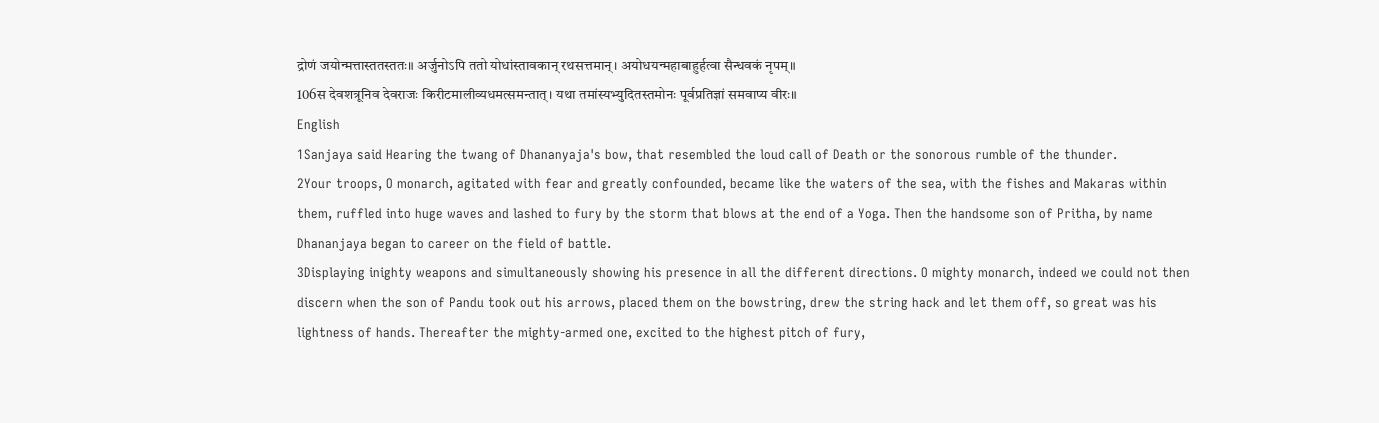द्रोणं जयोन्मत्तास्ततस्ततः॥ अर्जुनोऽपि ततो योधांस्तावकान् रथसत्तमान्। अयोधयन्महाबाहुर्हत्वा सैन्धवकं नृपम्॥
106स देवशत्रूनिव देवराजः किरीटमालीव्यधमत्समन्तात्। यथा तमांस्यभ्युदितस्तमोनः पूर्वप्रतिज्ञां समवाप्य वीरः॥
English
1Sanjaya said Hearing the twang of Dhananyaja's bow, that resembled the loud call of Death or the sonorous rumble of the thunder.
2Your troops, O monarch, agitated with fear and greatly confounded, became like the waters of the sea, with the fishes and Makaras within them, ruffled into huge waves and lashed to fury by the storm that blows at the end of a Yoga. Then the handsome son of Pritha, by name Dhananjaya began to career on the field of battle.
3Displaying inighty weapons and simultaneously showing his presence in all the different directions. O mighty monarch, indeed we could not then discern when the son of Pandu took out his arrows, placed them on the bowstring, drew the string hack and let them off, so great was his lightness of hands. Thereafter the mighty-armed one, excited to the highest pitch of fury,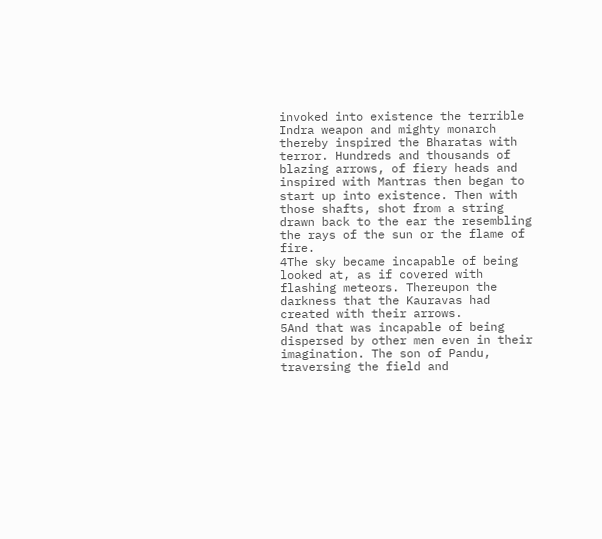invoked into existence the terrible Indra weapon and mighty monarch thereby inspired the Bharatas with terror. Hundreds and thousands of blazing arrows, of fiery heads and inspired with Mantras then began to start up into existence. Then with those shafts, shot from a string drawn back to the ear the resembling the rays of the sun or the flame of fire.
4The sky became incapable of being looked at, as if covered with flashing meteors. Thereupon the darkness that the Kauravas had created with their arrows.
5And that was incapable of being dispersed by other men even in their imagination. The son of Pandu, traversing the field and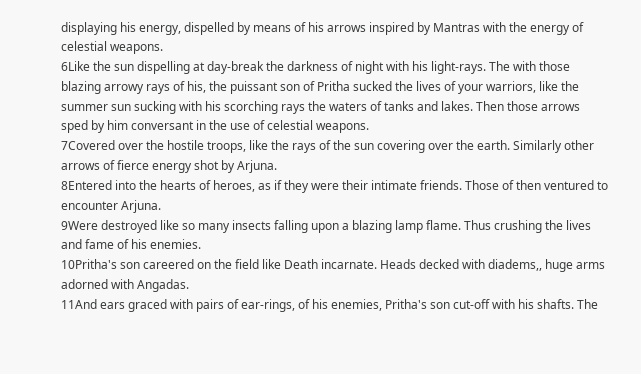displaying his energy, dispelled by means of his arrows inspired by Mantras with the energy of celestial weapons.
6Like the sun dispelling at day-break the darkness of night with his light-rays. The with those blazing arrowy rays of his, the puissant son of Pritha sucked the lives of your warriors, like the summer sun sucking with his scorching rays the waters of tanks and lakes. Then those arrows sped by him conversant in the use of celestial weapons.
7Covered over the hostile troops, like the rays of the sun covering over the earth. Similarly other arrows of fierce energy shot by Arjuna.
8Entered into the hearts of heroes, as if they were their intimate friends. Those of then ventured to encounter Arjuna.
9Were destroyed like so many insects falling upon a blazing lamp flame. Thus crushing the lives and fame of his enemies.
10Pritha's son careered on the field like Death incarnate. Heads decked with diadems,, huge arms adorned with Angadas.
11And ears graced with pairs of ear-rings, of his enemies, Pritha's son cut-off with his shafts. The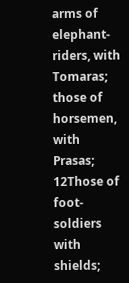arms of elephant-riders, with Tomaras; those of horsemen, with Prasas;
12Those of foot-soldiers with shields;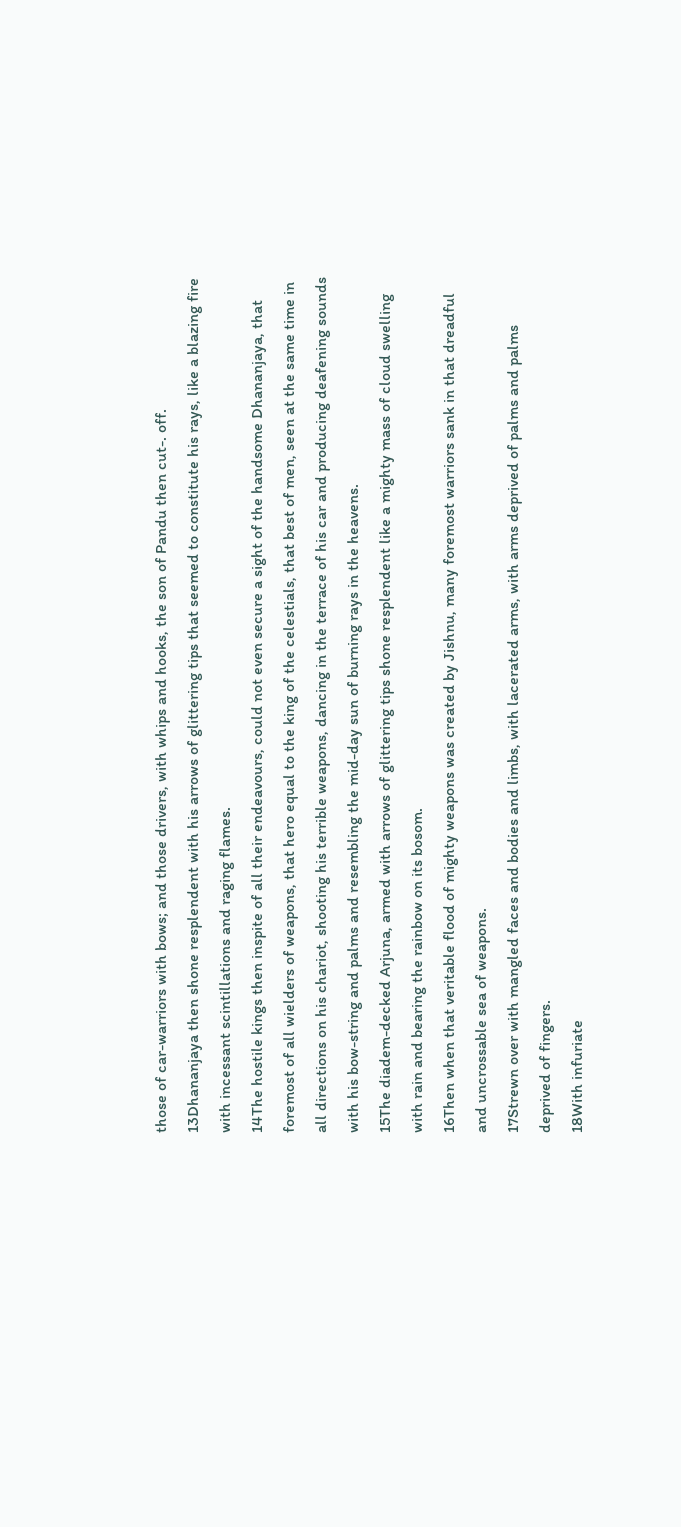those of car-warriors with bows; and those drivers, with whips and hooks, the son of Pandu then cut-. off.
13Dhananjaya then shone resplendent with his arrows of glittering tips that seemed to constitute his rays, like a blazing fire with incessant scintillations and raging flames.
14The hostile kings then inspite of all their endeavours, could not even secure a sight of the handsome Dhananjaya, that foremost of all wielders of weapons, that hero equal to the king of the celestials, that best of men, seen at the same time in all directions on his chariot, shooting his terrible weapons, dancing in the terrace of his car and producing deafening sounds with his bow-string and palms and resembling the mid-day sun of burning rays in the heavens.
15The diadem-decked Arjuna, armed with arrows of glittering tips shone resplendent like a mighty mass of cloud swelling with rain and bearing the rainbow on its bosom.
16Then when that veritable flood of mighty weapons was created by Jishnu, many foremost warriors sank in that dreadful and uncrossable sea of weapons.
17Strewn over with mangled faces and bodies and limbs, with lacerated arms, with arms deprived of palms and palms deprived of fingers.
18With infuriate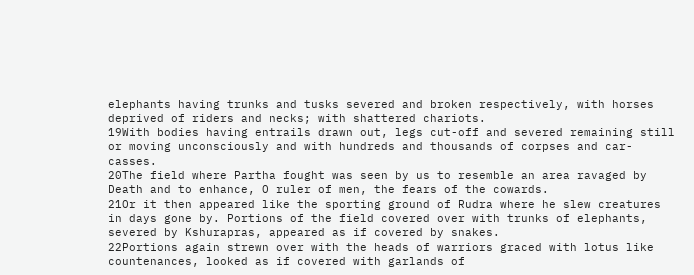elephants having trunks and tusks severed and broken respectively, with horses deprived of riders and necks; with shattered chariots.
19With bodies having entrails drawn out, legs cut-off and severed remaining still or moving unconsciously and with hundreds and thousands of corpses and car-casses.
20The field where Partha fought was seen by us to resemble an area ravaged by Death and to enhance, O ruler of men, the fears of the cowards.
21Or it then appeared like the sporting ground of Rudra where he slew creatures in days gone by. Portions of the field covered over with trunks of elephants, severed by Kshurapras, appeared as if covered by snakes.
22Portions again strewn over with the heads of warriors graced with lotus like countenances, looked as if covered with garlands of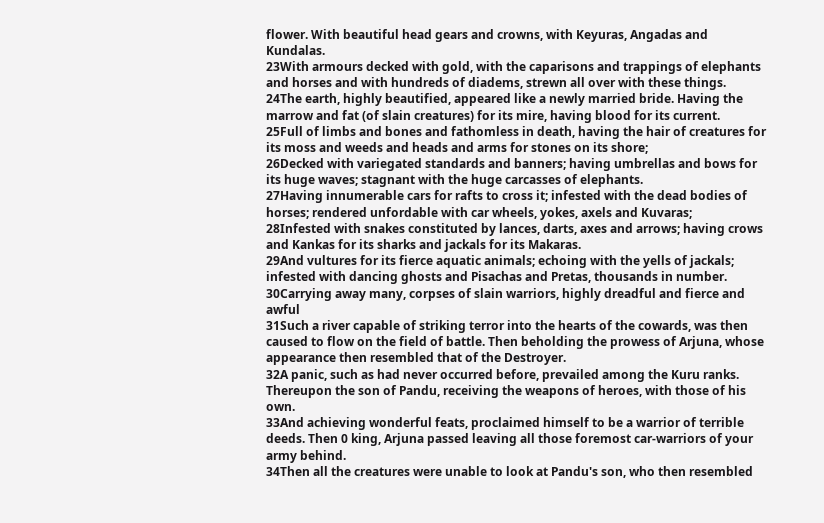flower. With beautiful head gears and crowns, with Keyuras, Angadas and Kundalas.
23With armours decked with gold, with the caparisons and trappings of elephants and horses and with hundreds of diadems, strewn all over with these things.
24The earth, highly beautified, appeared like a newly married bride. Having the marrow and fat (of slain creatures) for its mire, having blood for its current.
25Full of limbs and bones and fathomless in death, having the hair of creatures for its moss and weeds and heads and arms for stones on its shore;
26Decked with variegated standards and banners; having umbrellas and bows for its huge waves; stagnant with the huge carcasses of elephants.
27Having innumerable cars for rafts to cross it; infested with the dead bodies of horses; rendered unfordable with car wheels, yokes, axels and Kuvaras;
28Infested with snakes constituted by lances, darts, axes and arrows; having crows and Kankas for its sharks and jackals for its Makaras.
29And vultures for its fierce aquatic animals; echoing with the yells of jackals; infested with dancing ghosts and Pisachas and Pretas, thousands in number.
30Carrying away many, corpses of slain warriors, highly dreadful and fierce and awful
31Such a river capable of striking terror into the hearts of the cowards, was then caused to flow on the field of battle. Then beholding the prowess of Arjuna, whose appearance then resembled that of the Destroyer.
32A panic, such as had never occurred before, prevailed among the Kuru ranks. Thereupon the son of Pandu, receiving the weapons of heroes, with those of his own.
33And achieving wonderful feats, proclaimed himself to be a warrior of terrible deeds. Then 0 king, Arjuna passed leaving all those foremost car-warriors of your army behind.
34Then all the creatures were unable to look at Pandu's son, who then resembled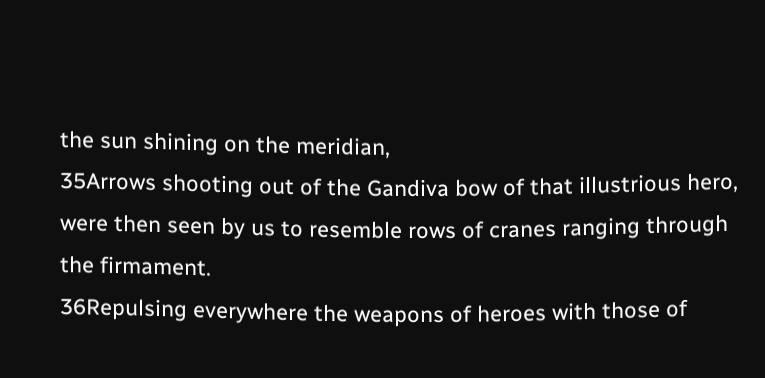the sun shining on the meridian,
35Arrows shooting out of the Gandiva bow of that illustrious hero, were then seen by us to resemble rows of cranes ranging through the firmament.
36Repulsing everywhere the weapons of heroes with those of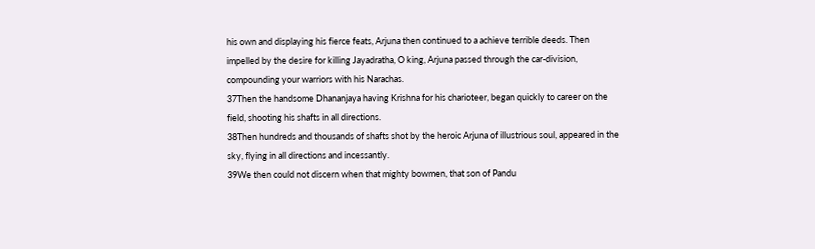his own and displaying his fierce feats, Arjuna then continued to a achieve terrible deeds. Then impelled by the desire for killing Jayadratha, O king, Arjuna passed through the car-division, compounding your warriors with his Narachas.
37Then the handsome Dhananjaya having Krishna for his charioteer, began quickly to career on the field, shooting his shafts in all directions.
38Then hundreds and thousands of shafts shot by the heroic Arjuna of illustrious soul, appeared in the sky, flying in all directions and incessantly.
39We then could not discern when that mighty bowmen, that son of Pandu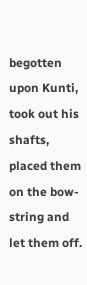begotten upon Kunti, took out his shafts, placed them on the bow-string and let them off.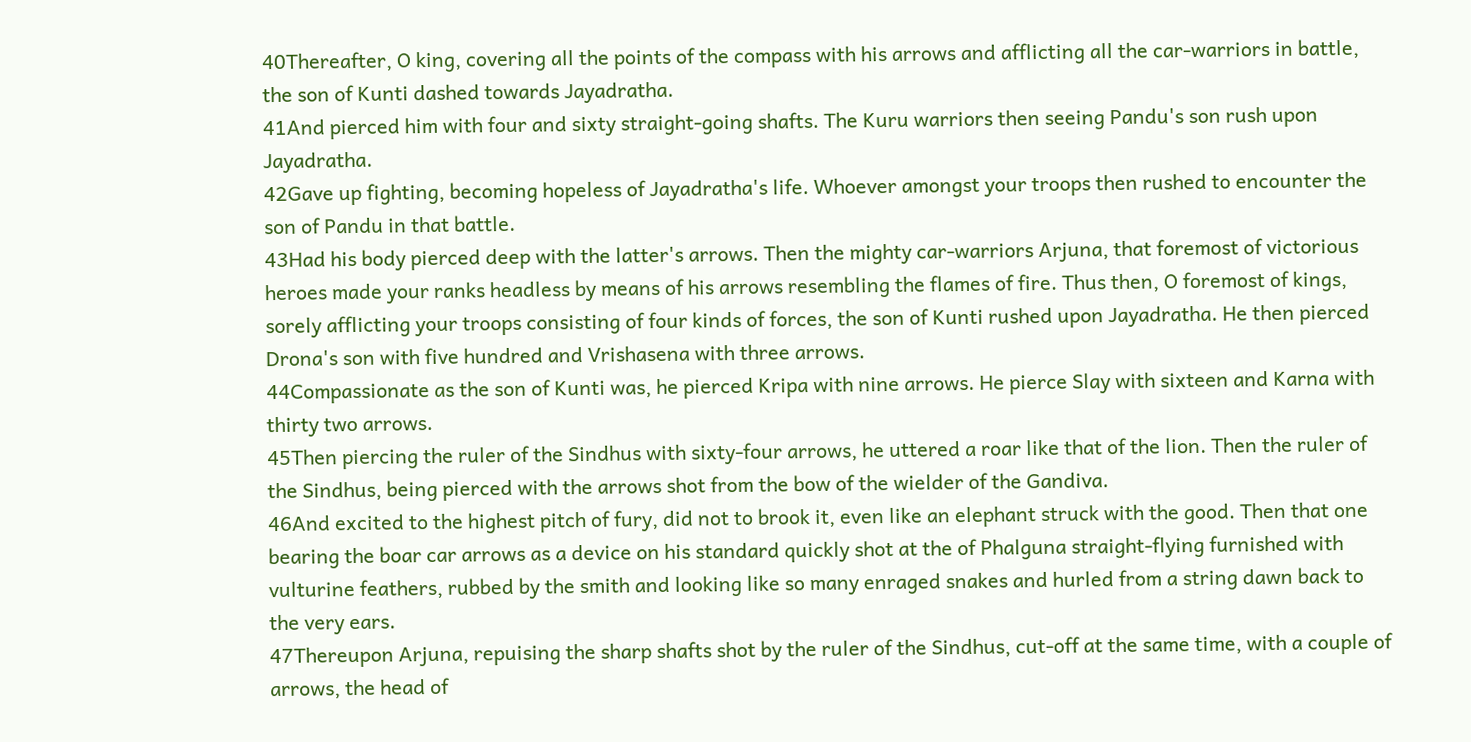40Thereafter, O king, covering all the points of the compass with his arrows and afflicting all the car-warriors in battle, the son of Kunti dashed towards Jayadratha.
41And pierced him with four and sixty straight-going shafts. The Kuru warriors then seeing Pandu's son rush upon Jayadratha.
42Gave up fighting, becoming hopeless of Jayadratha's life. Whoever amongst your troops then rushed to encounter the son of Pandu in that battle.
43Had his body pierced deep with the latter's arrows. Then the mighty car-warriors Arjuna, that foremost of victorious heroes made your ranks headless by means of his arrows resembling the flames of fire. Thus then, O foremost of kings, sorely afflicting your troops consisting of four kinds of forces, the son of Kunti rushed upon Jayadratha. He then pierced Drona's son with five hundred and Vrishasena with three arrows.
44Compassionate as the son of Kunti was, he pierced Kripa with nine arrows. He pierce Slay with sixteen and Karna with thirty two arrows.
45Then piercing the ruler of the Sindhus with sixty-four arrows, he uttered a roar like that of the lion. Then the ruler of the Sindhus, being pierced with the arrows shot from the bow of the wielder of the Gandiva.
46And excited to the highest pitch of fury, did not to brook it, even like an elephant struck with the good. Then that one bearing the boar car arrows as a device on his standard quickly shot at the of Phalguna straight-flying furnished with vulturine feathers, rubbed by the smith and looking like so many enraged snakes and hurled from a string dawn back to the very ears.
47Thereupon Arjuna, repuising the sharp shafts shot by the ruler of the Sindhus, cut-off at the same time, with a couple of arrows, the head of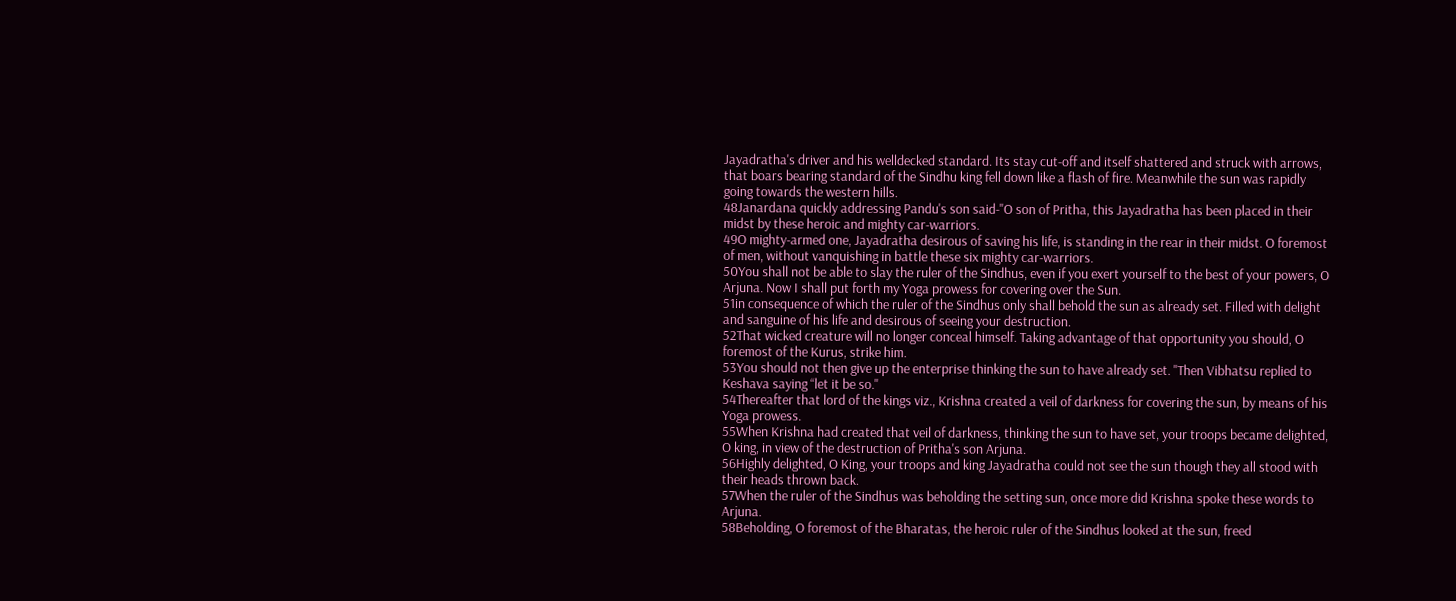Jayadratha's driver and his welldecked standard. Its stay cut-off and itself shattered and struck with arrows, that boars bearing standard of the Sindhu king fell down like a flash of fire. Meanwhile the sun was rapidly going towards the western hills.
48Janardana quickly addressing Pandu's son said-"O son of Pritha, this Jayadratha has been placed in their midst by these heroic and mighty car-warriors.
49O mighty-armed one, Jayadratha desirous of saving his life, is standing in the rear in their midst. O foremost of men, without vanquishing in battle these six mighty car-warriors.
50You shall not be able to slay the ruler of the Sindhus, even if you exert yourself to the best of your powers, O Arjuna. Now I shall put forth my Yoga prowess for covering over the Sun.
51in consequence of which the ruler of the Sindhus only shall behold the sun as already set. Filled with delight and sanguine of his life and desirous of seeing your destruction.
52That wicked creature will no longer conceal himself. Taking advantage of that opportunity you should, O foremost of the Kurus, strike him.
53You should not then give up the enterprise thinking the sun to have already set. "Then Vibhatsu replied to Keshava saying “let it be so."
54Thereafter that lord of the kings viz., Krishna created a veil of darkness for covering the sun, by means of his Yoga prowess.
55When Krishna had created that veil of darkness, thinking the sun to have set, your troops became delighted, O king, in view of the destruction of Pritha's son Arjuna.
56Highly delighted, O King, your troops and king Jayadratha could not see the sun though they all stood with their heads thrown back.
57When the ruler of the Sindhus was beholding the setting sun, once more did Krishna spoke these words to Arjuna.
58Beholding, O foremost of the Bharatas, the heroic ruler of the Sindhus looked at the sun, freed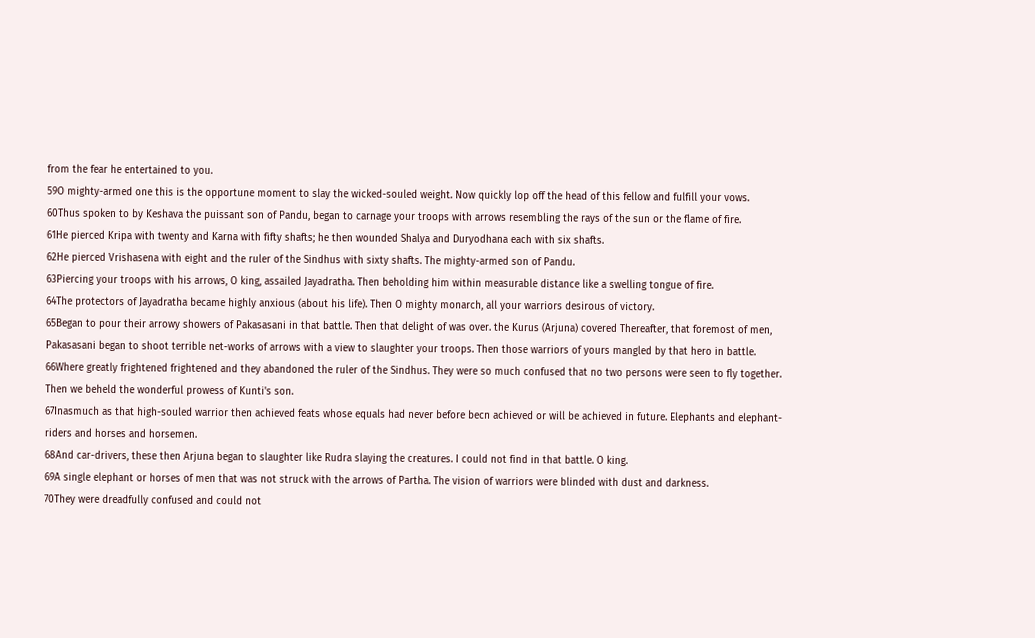from the fear he entertained to you.
59O mighty-armed one this is the opportune moment to slay the wicked-souled weight. Now quickly lop off the head of this fellow and fulfill your vows.
60Thus spoken to by Keshava the puissant son of Pandu, began to carnage your troops with arrows resembling the rays of the sun or the flame of fire.
61He pierced Kripa with twenty and Karna with fifty shafts; he then wounded Shalya and Duryodhana each with six shafts.
62He pierced Vrishasena with eight and the ruler of the Sindhus with sixty shafts. The mighty-armed son of Pandu.
63Piercing your troops with his arrows, O king, assailed Jayadratha. Then beholding him within measurable distance like a swelling tongue of fire.
64The protectors of Jayadratha became highly anxious (about his life). Then O mighty monarch, all your warriors desirous of victory.
65Began to pour their arrowy showers of Pakasasani in that battle. Then that delight of was over. the Kurus (Arjuna) covered Thereafter, that foremost of men, Pakasasani began to shoot terrible net-works of arrows with a view to slaughter your troops. Then those warriors of yours mangled by that hero in battle.
66Where greatly frightened frightened and they abandoned the ruler of the Sindhus. They were so much confused that no two persons were seen to fly together. Then we beheld the wonderful prowess of Kunti's son.
67Inasmuch as that high-souled warrior then achieved feats whose equals had never before becn achieved or will be achieved in future. Elephants and elephant-riders and horses and horsemen.
68And car-drivers, these then Arjuna began to slaughter like Rudra slaying the creatures. I could not find in that battle. O king.
69A single elephant or horses of men that was not struck with the arrows of Partha. The vision of warriors were blinded with dust and darkness.
70They were dreadfully confused and could not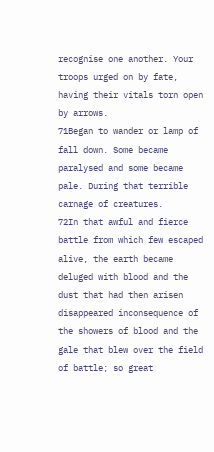recognise one another. Your troops urged on by fate, having their vitals torn open by arrows.
71Began to wander or lamp of fall down. Some became paralysed and some became pale. During that terrible carnage of creatures.
72In that awful and fierce battle from which few escaped alive, the earth became deluged with blood and the dust that had then arisen disappeared inconsequence of the showers of blood and the gale that blew over the field of battle; so great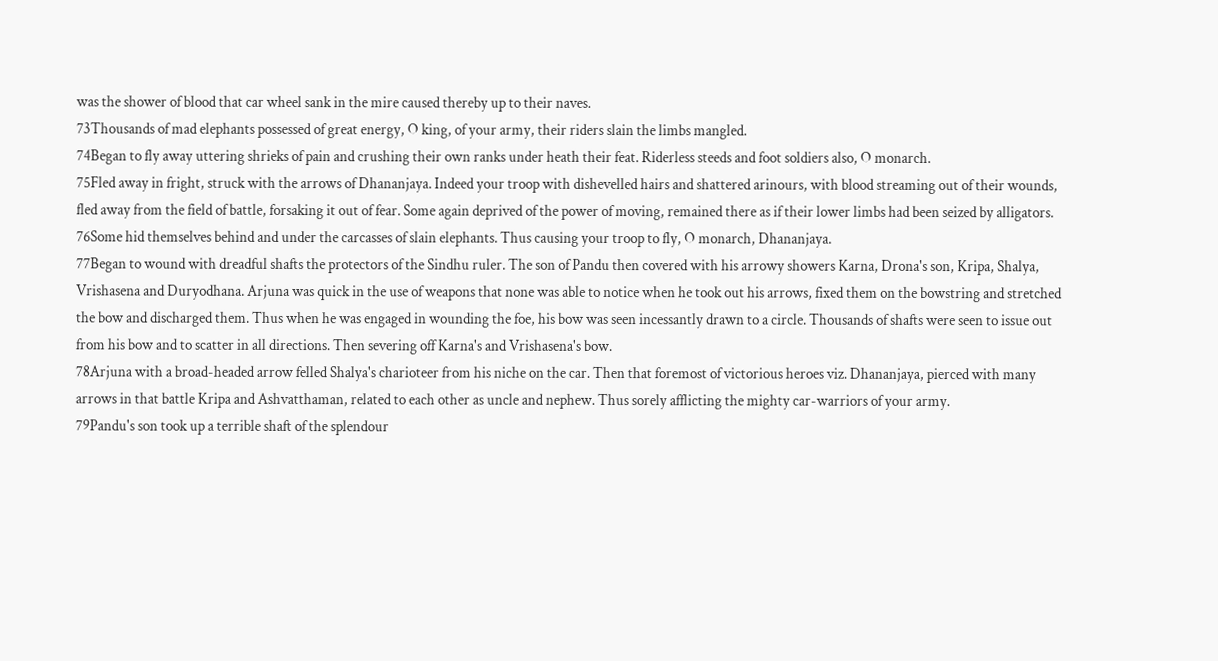was the shower of blood that car wheel sank in the mire caused thereby up to their naves.
73Thousands of mad elephants possessed of great energy, O king, of your army, their riders slain the limbs mangled.
74Began to fly away uttering shrieks of pain and crushing their own ranks under heath their feat. Riderless steeds and foot soldiers also, O monarch.
75Fled away in fright, struck with the arrows of Dhananjaya. Indeed your troop with dishevelled hairs and shattered arinours, with blood streaming out of their wounds, fled away from the field of battle, forsaking it out of fear. Some again deprived of the power of moving, remained there as if their lower limbs had been seized by alligators.
76Some hid themselves behind and under the carcasses of slain elephants. Thus causing your troop to fly, O monarch, Dhananjaya.
77Began to wound with dreadful shafts the protectors of the Sindhu ruler. The son of Pandu then covered with his arrowy showers Karna, Drona's son, Kripa, Shalya, Vrishasena and Duryodhana. Arjuna was quick in the use of weapons that none was able to notice when he took out his arrows, fixed them on the bowstring and stretched the bow and discharged them. Thus when he was engaged in wounding the foe, his bow was seen incessantly drawn to a circle. Thousands of shafts were seen to issue out from his bow and to scatter in all directions. Then severing off Karna's and Vrishasena's bow.
78Arjuna with a broad-headed arrow felled Shalya's charioteer from his niche on the car. Then that foremost of victorious heroes viz. Dhananjaya, pierced with many arrows in that battle Kripa and Ashvatthaman, related to each other as uncle and nephew. Thus sorely afflicting the mighty car-warriors of your army.
79Pandu's son took up a terrible shaft of the splendour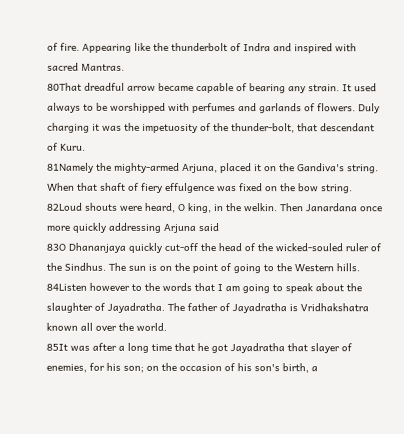of fire. Appearing like the thunderbolt of Indra and inspired with sacred Mantras.
80That dreadful arrow became capable of bearing any strain. It used always to be worshipped with perfumes and garlands of flowers. Duly charging it was the impetuosity of the thunder-bolt, that descendant of Kuru.
81Namely the mighty-armed Arjuna, placed it on the Gandiva's string. When that shaft of fiery effulgence was fixed on the bow string.
82Loud shouts were heard, O king, in the welkin. Then Janardana once more quickly addressing Arjuna said
83O Dhananjaya quickly cut-off the head of the wicked-souled ruler of the Sindhus. The sun is on the point of going to the Western hills.
84Listen however to the words that I am going to speak about the slaughter of Jayadratha. The father of Jayadratha is Vridhakshatra known all over the world.
85It was after a long time that he got Jayadratha that slayer of enemies, for his son; on the occasion of his son's birth, a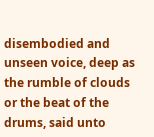disembodied and unseen voice, deep as the rumble of clouds or the beat of the drums, said unto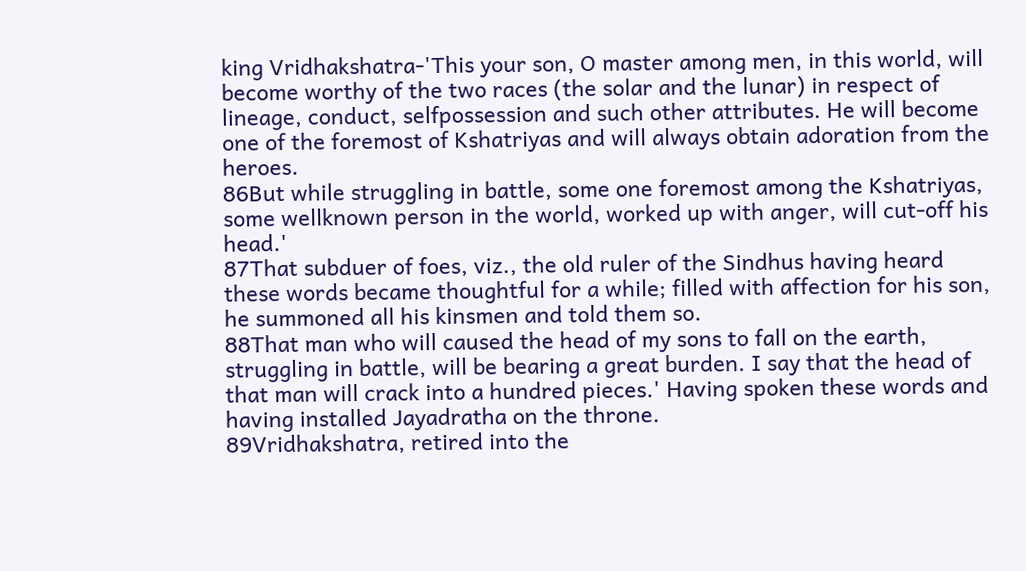king Vridhakshatra-'This your son, O master among men, in this world, will become worthy of the two races (the solar and the lunar) in respect of lineage, conduct, selfpossession and such other attributes. He will become one of the foremost of Kshatriyas and will always obtain adoration from the heroes.
86But while struggling in battle, some one foremost among the Kshatriyas, some wellknown person in the world, worked up with anger, will cut-off his head.'
87That subduer of foes, viz., the old ruler of the Sindhus having heard these words became thoughtful for a while; filled with affection for his son, he summoned all his kinsmen and told them so.
88That man who will caused the head of my sons to fall on the earth, struggling in battle, will be bearing a great burden. I say that the head of that man will crack into a hundred pieces.' Having spoken these words and having installed Jayadratha on the throne.
89Vridhakshatra, retired into the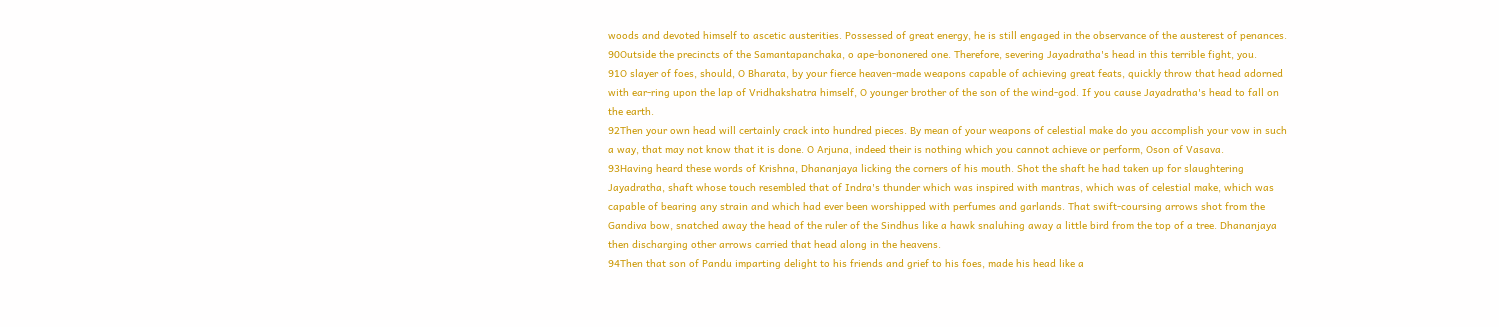woods and devoted himself to ascetic austerities. Possessed of great energy, he is still engaged in the observance of the austerest of penances.
90Outside the precincts of the Samantapanchaka, o ape-bononered one. Therefore, severing Jayadratha's head in this terrible fight, you.
91O slayer of foes, should, O Bharata, by your fierce heaven-made weapons capable of achieving great feats, quickly throw that head adorned with ear-ring upon the lap of Vridhakshatra himself, O younger brother of the son of the wind-god. If you cause Jayadratha's head to fall on the earth.
92Then your own head will certainly crack into hundred pieces. By mean of your weapons of celestial make do you accomplish your vow in such a way, that may not know that it is done. O Arjuna, indeed their is nothing which you cannot achieve or perform, Oson of Vasava.
93Having heard these words of Krishna, Dhananjaya licking the corners of his mouth. Shot the shaft he had taken up for slaughtering Jayadratha, shaft whose touch resembled that of Indra's thunder which was inspired with mantras, which was of celestial make, which was capable of bearing any strain and which had ever been worshipped with perfumes and garlands. That swift-coursing arrows shot from the Gandiva bow, snatched away the head of the ruler of the Sindhus like a hawk snaluhing away a little bird from the top of a tree. Dhananjaya then discharging other arrows carried that head along in the heavens.
94Then that son of Pandu imparting delight to his friends and grief to his foes, made his head like a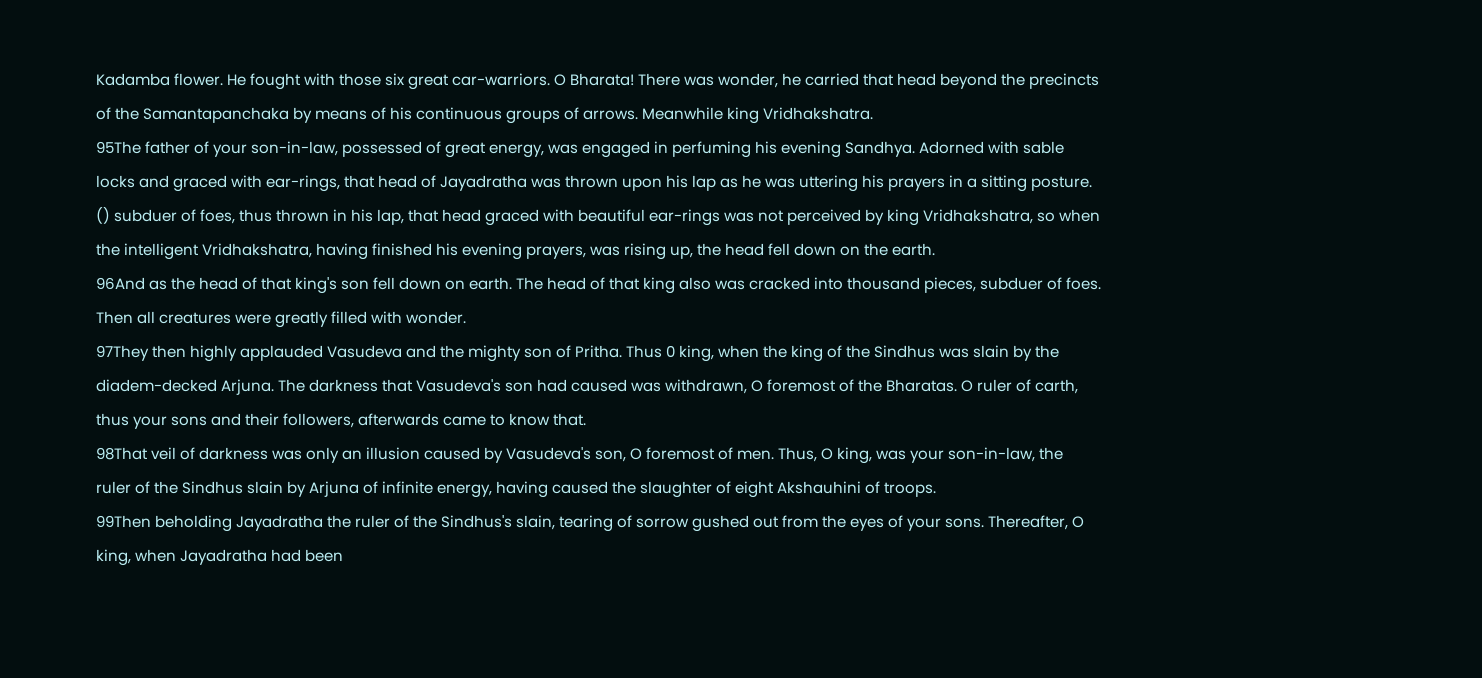Kadamba flower. He fought with those six great car-warriors. O Bharata! There was wonder, he carried that head beyond the precincts of the Samantapanchaka by means of his continuous groups of arrows. Meanwhile king Vridhakshatra.
95The father of your son-in-law, possessed of great energy, was engaged in perfuming his evening Sandhya. Adorned with sable locks and graced with ear-rings, that head of Jayadratha was thrown upon his lap as he was uttering his prayers in a sitting posture. () subduer of foes, thus thrown in his lap, that head graced with beautiful ear-rings was not perceived by king Vridhakshatra, so when the intelligent Vridhakshatra, having finished his evening prayers, was rising up, the head fell down on the earth.
96And as the head of that king's son fell down on earth. The head of that king also was cracked into thousand pieces, subduer of foes. Then all creatures were greatly filled with wonder.
97They then highly applauded Vasudeva and the mighty son of Pritha. Thus 0 king, when the king of the Sindhus was slain by the diadem-decked Arjuna. The darkness that Vasudeva's son had caused was withdrawn, O foremost of the Bharatas. O ruler of carth, thus your sons and their followers, afterwards came to know that.
98That veil of darkness was only an illusion caused by Vasudeva's son, O foremost of men. Thus, O king, was your son-in-law, the ruler of the Sindhus slain by Arjuna of infinite energy, having caused the slaughter of eight Akshauhini of troops.
99Then beholding Jayadratha the ruler of the Sindhus's slain, tearing of sorrow gushed out from the eyes of your sons. Thereafter, O king, when Jayadratha had been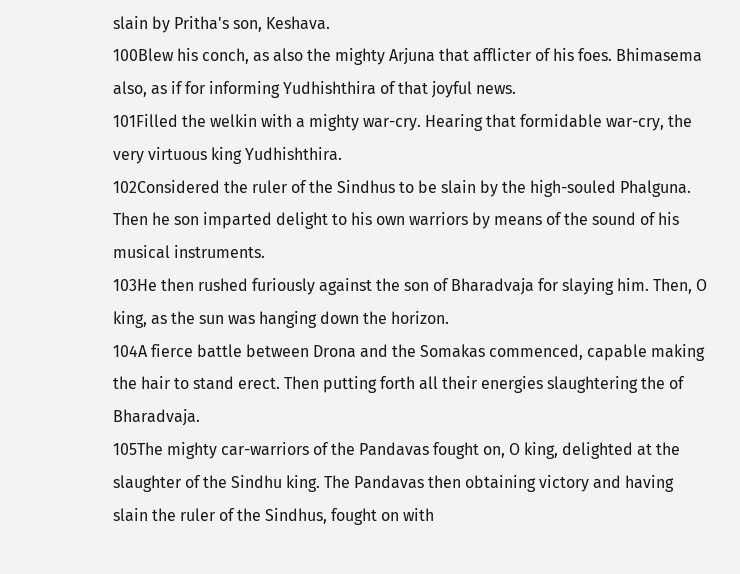slain by Pritha's son, Keshava.
100Blew his conch, as also the mighty Arjuna that afflicter of his foes. Bhimasema also, as if for informing Yudhishthira of that joyful news.
101Filled the welkin with a mighty war-cry. Hearing that formidable war-cry, the very virtuous king Yudhishthira.
102Considered the ruler of the Sindhus to be slain by the high-souled Phalguna. Then he son imparted delight to his own warriors by means of the sound of his musical instruments.
103He then rushed furiously against the son of Bharadvaja for slaying him. Then, O king, as the sun was hanging down the horizon.
104A fierce battle between Drona and the Somakas commenced, capable making the hair to stand erect. Then putting forth all their energies slaughtering the of Bharadvaja.
105The mighty car-warriors of the Pandavas fought on, O king, delighted at the slaughter of the Sindhu king. The Pandavas then obtaining victory and having slain the ruler of the Sindhus, fought on with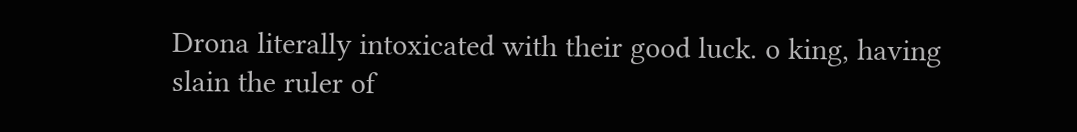Drona literally intoxicated with their good luck. o king, having slain the ruler of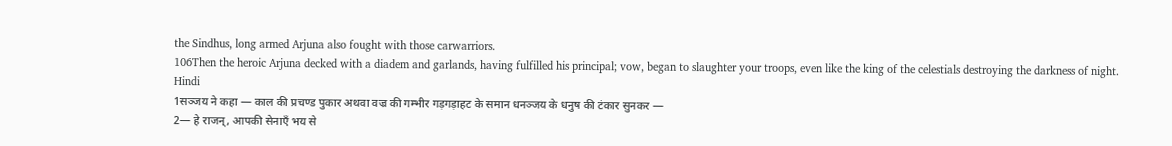the Sindhus, long armed Arjuna also fought with those carwarriors.
106Then the heroic Arjuna decked with a diadem and garlands, having fulfilled his principal; vow, began to slaughter your troops, even like the king of the celestials destroying the darkness of night.
Hindi
1सञ्जय ने कहा — काल की प्रचण्ड पुकार अथवा वज्र की गम्भीर गड़गड़ाहट के समान धनञ्जय के धनुष की टंकार सुनकर —
2— हे राजन्, आपकी सेनाएँ भय से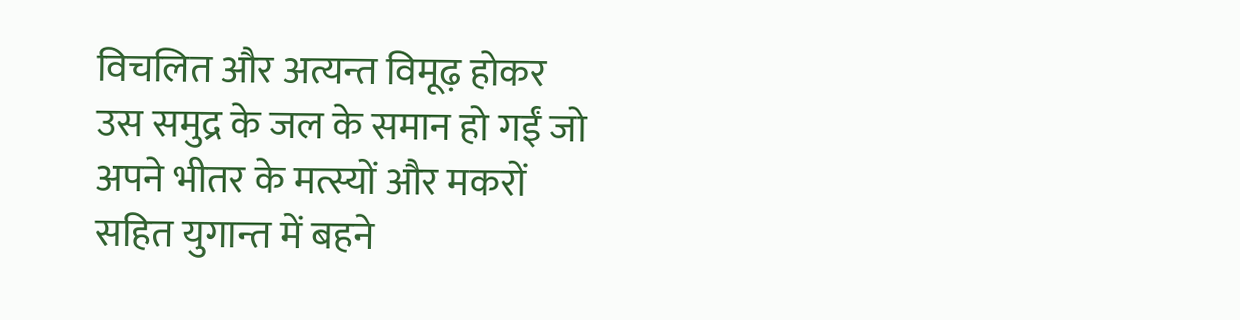विचलित और अत्यन्त विमूढ़ होकर उस समुद्र के जल के समान हो गईं जो अपने भीतर के मत्स्यों और मकरों सहित युगान्त में बहने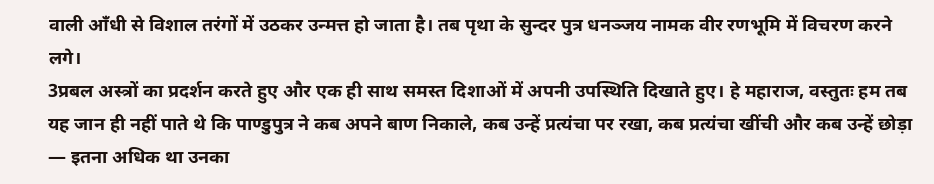वाली आँधी से विशाल तरंगों में उठकर उन्मत्त हो जाता है। तब पृथा के सुन्दर पुत्र धनञ्जय नामक वीर रणभूमि में विचरण करने लगे।
3प्रबल अस्त्रों का प्रदर्शन करते हुए और एक ही साथ समस्त दिशाओं में अपनी उपस्थिति दिखाते हुए। हे महाराज, वस्तुतः हम तब यह जान ही नहीं पाते थे कि पाण्डुपुत्र ने कब अपने बाण निकाले, कब उन्हें प्रत्यंचा पर रखा, कब प्रत्यंचा खींची और कब उन्हें छोड़ा — इतना अधिक था उनका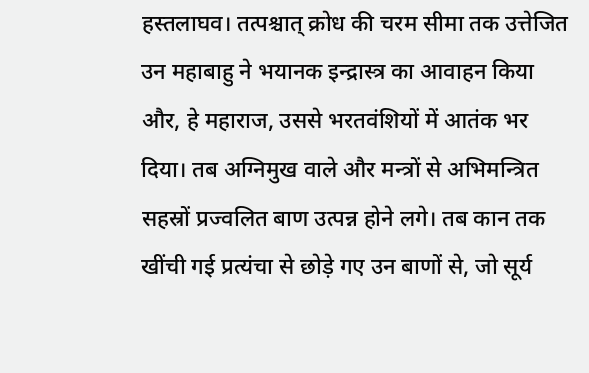हस्तलाघव। तत्पश्चात् क्रोध की चरम सीमा तक उत्तेजित उन महाबाहु ने भयानक इन्द्रास्त्र का आवाहन किया और, हे महाराज, उससे भरतवंशियों में आतंक भर दिया। तब अग्निमुख वाले और मन्त्रों से अभिमन्त्रित सहस्रों प्रज्वलित बाण उत्पन्न होने लगे। तब कान तक खींची गई प्रत्यंचा से छोड़े गए उन बाणों से, जो सूर्य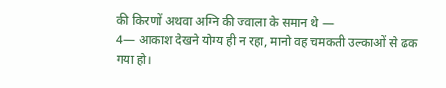की किरणों अथवा अग्नि की ज्वाला के समान थे —
4— आकाश देखने योग्य ही न रहा, मानो वह चमकती उल्काओं से ढक गया हो।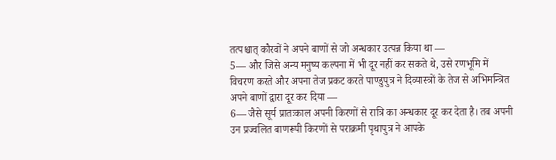तत्पश्चात् कौरवों ने अपने बाणों से जो अन्धकार उत्पन्न किया था —
5— और जिसे अन्य मनुष्य कल्पना में भी दूर नहीं कर सकते थे, उसे रणभूमि में विचरण करते और अपना तेज प्रकट करते पाण्डुपुत्र ने दिव्यास्त्रों के तेज से अभिमन्त्रित अपने बाणों द्वारा दूर कर दिया —
6— जैसे सूर्य प्रातःकाल अपनी किरणों से रात्रि का अन्धकार दूर कर देता है। तब अपनी उन प्रज्वलित बाणरूपी किरणों से पराक्रमी पृथापुत्र ने आपके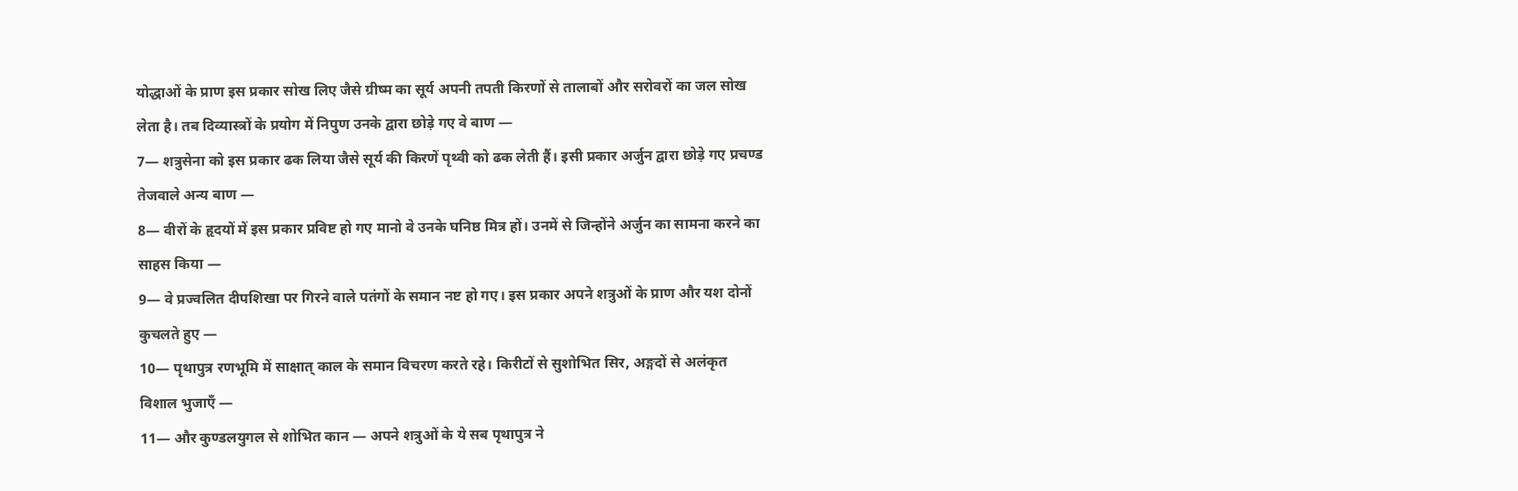योद्धाओं के प्राण इस प्रकार सोख लिए जैसे ग्रीष्म का सूर्य अपनी तपती किरणों से तालाबों और सरोवरों का जल सोख लेता है। तब दिव्यास्त्रों के प्रयोग में निपुण उनके द्वारा छोड़े गए वे बाण —
7— शत्रुसेना को इस प्रकार ढक लिया जैसे सूर्य की किरणें पृथ्वी को ढक लेती हैं। इसी प्रकार अर्जुन द्वारा छोड़े गए प्रचण्ड तेजवाले अन्य बाण —
8— वीरों के हृदयों में इस प्रकार प्रविष्ट हो गए मानो वे उनके घनिष्ठ मित्र हों। उनमें से जिन्होंने अर्जुन का सामना करने का साहस किया —
9— वे प्रज्वलित दीपशिखा पर गिरने वाले पतंगों के समान नष्ट हो गए। इस प्रकार अपने शत्रुओं के प्राण और यश दोनों कुचलते हुए —
10— पृथापुत्र रणभूमि में साक्षात् काल के समान विचरण करते रहे। किरीटों से सुशोभित सिर, अङ्गदों से अलंकृत विशाल भुजाएँ —
11— और कुण्डलयुगल से शोभित कान — अपने शत्रुओं के ये सब पृथापुत्र ने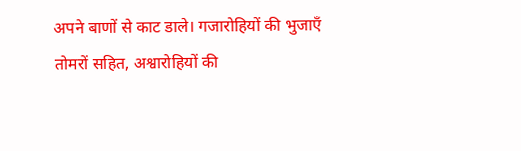अपने बाणों से काट डाले। गजारोहियों की भुजाएँ तोमरों सहित, अश्वारोहियों की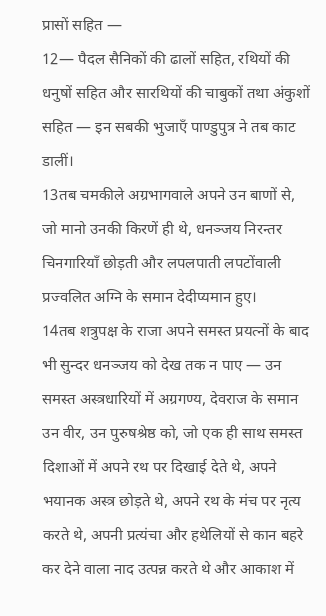प्रासों सहित —
12— पैदल सैनिकों की ढालों सहित, रथियों की धनुषों सहित और सारथियों की चाबुकों तथा अंकुशों सहित — इन सबकी भुजाएँ पाण्डुपुत्र ने तब काट डालीं।
13तब चमकीले अग्रभागवाले अपने उन बाणों से, जो मानो उनकी किरणें ही थे, धनञ्जय निरन्तर चिनगारियाँ छोड़ती और लपलपाती लपटोंवाली प्रज्वलित अग्नि के समान देदीप्यमान हुए।
14तब शत्रुपक्ष के राजा अपने समस्त प्रयत्नों के बाद भी सुन्दर धनञ्जय को देख तक न पाए — उन समस्त अस्त्रधारियों में अग्रगण्य, देवराज के समान उन वीर, उन पुरुषश्रेष्ठ को, जो एक ही साथ समस्त दिशाओं में अपने रथ पर दिखाई देते थे, अपने भयानक अस्त्र छोड़ते थे, अपने रथ के मंच पर नृत्य करते थे, अपनी प्रत्यंचा और हथेलियों से कान बहरे कर देने वाला नाद उत्पन्न करते थे और आकाश में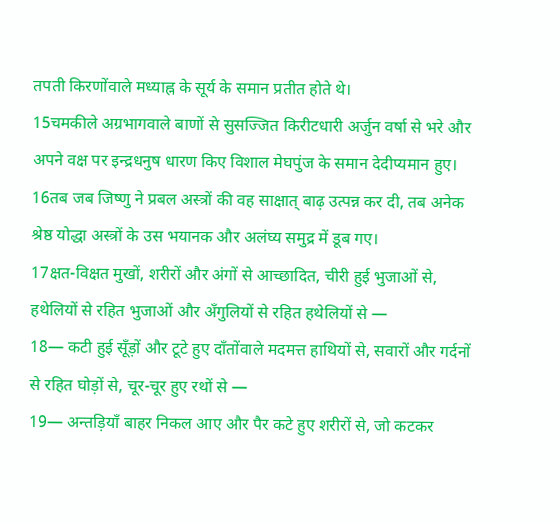तपती किरणोंवाले मध्याह्न के सूर्य के समान प्रतीत होते थे।
15चमकीले अग्रभागवाले बाणों से सुसज्जित किरीटधारी अर्जुन वर्षा से भरे और अपने वक्ष पर इन्द्रधनुष धारण किए विशाल मेघपुंज के समान देदीप्यमान हुए।
16तब जब जिष्णु ने प्रबल अस्त्रों की वह साक्षात् बाढ़ उत्पन्न कर दी, तब अनेक श्रेष्ठ योद्धा अस्त्रों के उस भयानक और अलंघ्य समुद्र में डूब गए।
17क्षत-विक्षत मुखों, शरीरों और अंगों से आच्छादित, चीरी हुई भुजाओं से, हथेलियों से रहित भुजाओं और अँगुलियों से रहित हथेलियों से —
18— कटी हुई सूँड़ों और टूटे हुए दाँतोंवाले मदमत्त हाथियों से, सवारों और गर्दनों से रहित घोड़ों से, चूर-चूर हुए रथों से —
19— अन्तड़ियाँ बाहर निकल आए और पैर कटे हुए शरीरों से, जो कटकर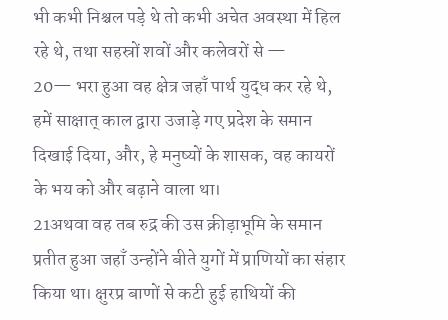भी कभी निश्चल पड़े थे तो कभी अचेत अवस्था में हिल रहे थे, तथा सहस्रों शवों और कलेवरों से —
20— भरा हुआ वह क्षेत्र जहाँ पार्थ युद्ध कर रहे थे, हमें साक्षात् काल द्वारा उजाड़े गए प्रदेश के समान दिखाई दिया, और, हे मनुष्यों के शासक, वह कायरों के भय को और बढ़ाने वाला था।
21अथवा वह तब रुद्र की उस क्रीड़ाभूमि के समान प्रतीत हुआ जहाँ उन्होंने बीते युगों में प्राणियों का संहार किया था। क्षुरप्र बाणों से कटी हुई हाथियों की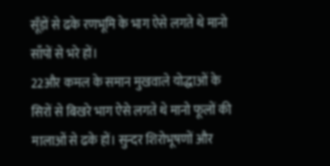सूँड़ों से ढके रणभूमि के भाग ऐसे लगते थे मानो साँपों से भरे हों।
22और कमल के समान मुखवाले योद्धाओं के सिरों से बिखरे भाग ऐसे लगते थे मानो फूलों की मालाओं से ढके हों। सुन्दर शिरोभूषणों और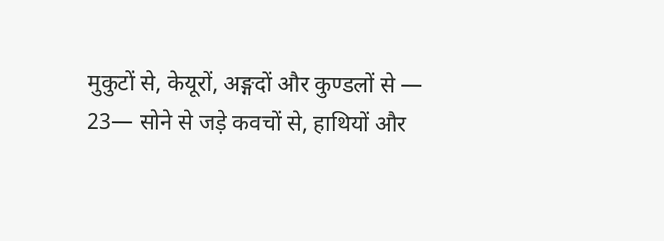मुकुटों से, केयूरों, अङ्गदों और कुण्डलों से —
23— सोने से जड़े कवचों से, हाथियों और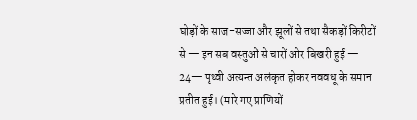घोड़ों के साज-सज्जा और झूलों से तथा सैकड़ों किरीटों से — इन सब वस्तुओं से चारों ओर बिखरी हुई —
24— पृथ्वी अत्यन्त अलंकृत होकर नववधू के समान प्रतीत हुई। (मारे गए प्राणियों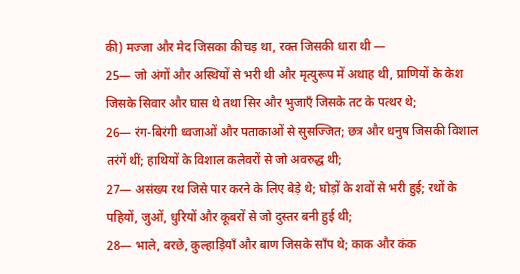की) मज्जा और मेद जिसका कीचड़ था, रक्त जिसकी धारा थी —
25— जो अंगों और अस्थियों से भरी थी और मृत्युरूप में अथाह थी, प्राणियों के केश जिसके सिवार और घास थे तथा सिर और भुजाएँ जिसके तट के पत्थर थे;
26— रंग-बिरंगी ध्वजाओं और पताकाओं से सुसज्जित; छत्र और धनुष जिसकी विशाल तरंगें थीं; हाथियों के विशाल कलेवरों से जो अवरुद्ध थी;
27— असंख्य रथ जिसे पार करने के लिए बेड़े थे; घोड़ों के शवों से भरी हुई; रथों के पहियों, जुओं, धुरियों और कूबरों से जो दुस्तर बनी हुई थी;
28— भाले, बरछे, कुल्हाड़ियाँ और बाण जिसके साँप थे; काक और कंक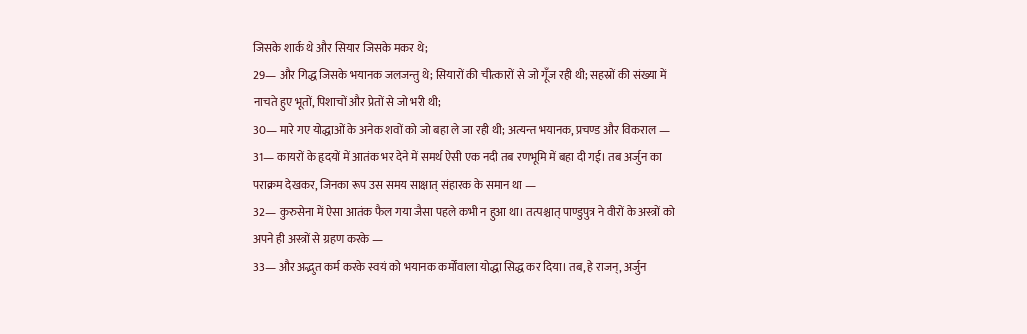जिसके शार्क थे और सियार जिसके मकर थे;
29— और गिद्ध जिसके भयानक जलजन्तु थे; सियारों की चीत्कारों से जो गूँज रही थी; सहस्रों की संख्या में नाचते हुए भूतों, पिशाचों और प्रेतों से जो भरी थी;
30— मारे गए योद्धाओं के अनेक शवों को जो बहा ले जा रही थी; अत्यन्त भयानक, प्रचण्ड और विकराल —
31— कायरों के हृदयों में आतंक भर देने में समर्थ ऐसी एक नदी तब रणभूमि में बहा दी गई। तब अर्जुन का पराक्रम देखकर, जिनका रूप उस समय साक्षात् संहारक के समान था —
32— कुरुसेना में ऐसा आतंक फैल गया जैसा पहले कभी न हुआ था। तत्पश्चात् पाण्डुपुत्र ने वीरों के अस्त्रों को अपने ही अस्त्रों से ग्रहण करके —
33— और अद्भुत कर्म करके स्वयं को भयानक कर्मोंवाला योद्धा सिद्ध कर दिया। तब, हे राजन्, अर्जुन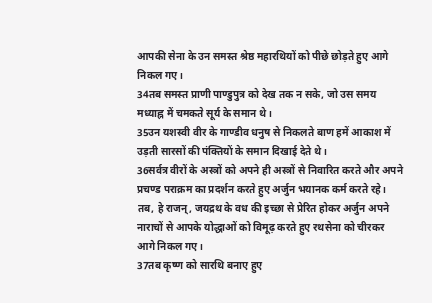आपकी सेना के उन समस्त श्रेष्ठ महारथियों को पीछे छोड़ते हुए आगे निकल गए।
34तब समस्त प्राणी पाण्डुपुत्र को देख तक न सके, जो उस समय मध्याह्न में चमकते सूर्य के समान थे।
35उन यशस्वी वीर के गाण्डीव धनुष से निकलते बाण हमें आकाश में उड़ती सारसों की पंक्तियों के समान दिखाई देते थे।
36सर्वत्र वीरों के अस्त्रों को अपने ही अस्त्रों से निवारित करते और अपने प्रचण्ड पराक्रम का प्रदर्शन करते हुए अर्जुन भयानक कर्म करते रहे। तब, हे राजन्, जयद्रथ के वध की इच्छा से प्रेरित होकर अर्जुन अपने नाराचों से आपके योद्धाओं को विमूढ़ करते हुए रथसेना को चीरकर आगे निकल गए।
37तब कृष्ण को सारथि बनाए हुए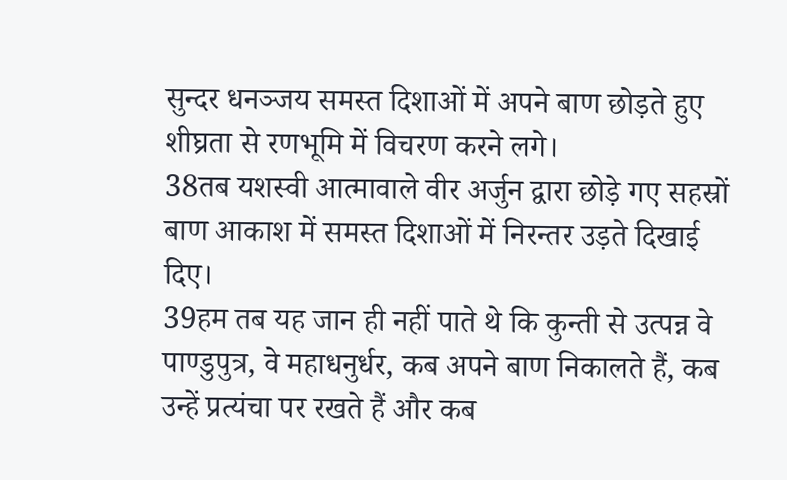सुन्दर धनञ्जय समस्त दिशाओं में अपने बाण छोड़ते हुए शीघ्रता से रणभूमि में विचरण करने लगे।
38तब यशस्वी आत्मावाले वीर अर्जुन द्वारा छोड़े गए सहस्रों बाण आकाश में समस्त दिशाओं में निरन्तर उड़ते दिखाई दिए।
39हम तब यह जान ही नहीं पाते थे कि कुन्ती से उत्पन्न वे पाण्डुपुत्र, वे महाधनुर्धर, कब अपने बाण निकालते हैं, कब उन्हें प्रत्यंचा पर रखते हैं और कब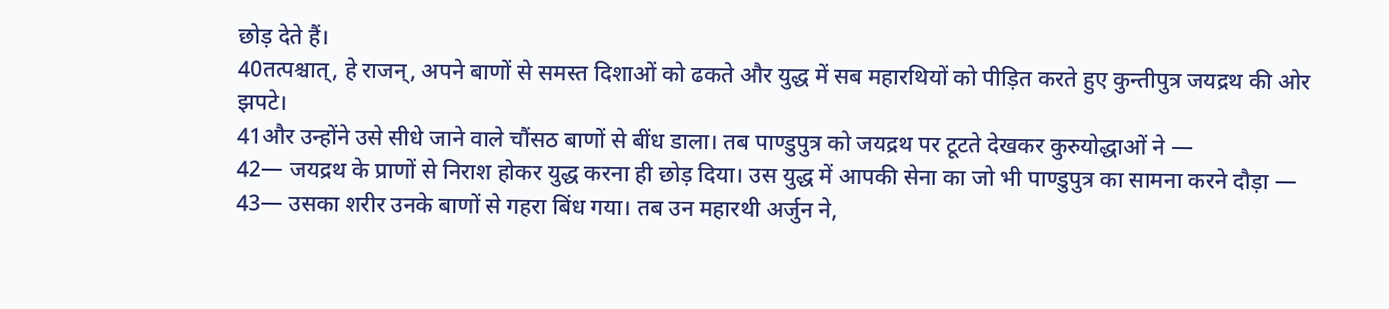छोड़ देते हैं।
40तत्पश्चात्, हे राजन्, अपने बाणों से समस्त दिशाओं को ढकते और युद्ध में सब महारथियों को पीड़ित करते हुए कुन्तीपुत्र जयद्रथ की ओर झपटे।
41और उन्होंने उसे सीधे जाने वाले चौंसठ बाणों से बींध डाला। तब पाण्डुपुत्र को जयद्रथ पर टूटते देखकर कुरुयोद्धाओं ने —
42— जयद्रथ के प्राणों से निराश होकर युद्ध करना ही छोड़ दिया। उस युद्ध में आपकी सेना का जो भी पाण्डुपुत्र का सामना करने दौड़ा —
43— उसका शरीर उनके बाणों से गहरा बिंध गया। तब उन महारथी अर्जुन ने,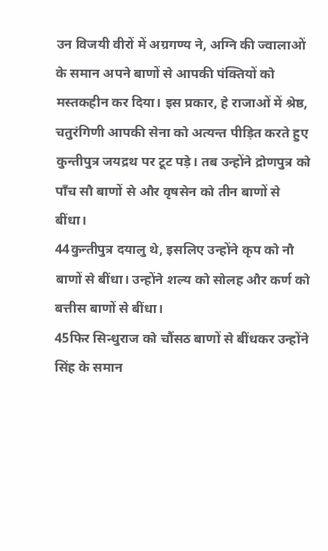उन विजयी वीरों में अग्रगण्य ने, अग्नि की ज्वालाओं के समान अपने बाणों से आपकी पंक्तियों को मस्तकहीन कर दिया। इस प्रकार, हे राजाओं में श्रेष्ठ, चतुरंगिणी आपकी सेना को अत्यन्त पीड़ित करते हुए कुन्तीपुत्र जयद्रथ पर टूट पड़े। तब उन्होंने द्रोणपुत्र को पाँच सौ बाणों से और वृषसेन को तीन बाणों से बींधा।
44कुन्तीपुत्र दयालु थे, इसलिए उन्होंने कृप को नौ बाणों से बींधा। उन्होंने शल्य को सोलह और कर्ण को बत्तीस बाणों से बींधा।
45फिर सिन्धुराज को चौंसठ बाणों से बींधकर उन्होंने सिंह के समान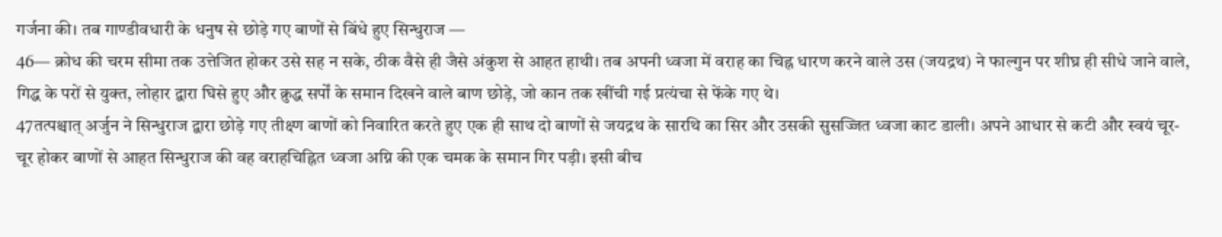गर्जना की। तब गाण्डीवधारी के धनुष से छोड़े गए बाणों से बिंधे हुए सिन्धुराज —
46— क्रोध की चरम सीमा तक उत्तेजित होकर उसे सह न सके, ठीक वैसे ही जैसे अंकुश से आहत हाथी। तब अपनी ध्वजा में वराह का चिह्न धारण करने वाले उस (जयद्रथ) ने फाल्गुन पर शीघ्र ही सीधे जाने वाले, गिद्ध के परों से युक्त, लोहार द्वारा घिसे हुए और क्रुद्ध सर्पों के समान दिखने वाले बाण छोड़े, जो कान तक खींची गई प्रत्यंचा से फेंके गए थे।
47तत्पश्चात् अर्जुन ने सिन्धुराज द्वारा छोड़े गए तीक्ष्ण बाणों को निवारित करते हुए एक ही साथ दो बाणों से जयद्रथ के सारथि का सिर और उसकी सुसज्जित ध्वजा काट डाली। अपने आधार से कटी और स्वयं चूर-चूर होकर बाणों से आहत सिन्धुराज की वह वराहचिह्नित ध्वजा अग्नि की एक चमक के समान गिर पड़ी। इसी बीच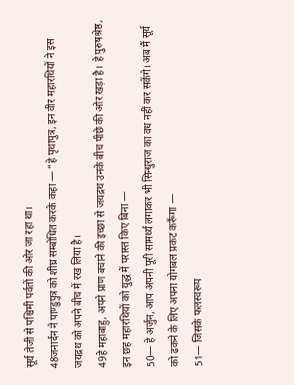सूर्य तेजी से पश्चिमी पर्वतों की ओर जा रहा था।
48जनार्दन ने पाण्डुपुत्र को शीघ्र सम्बोधित करके कहा — "हे पृथापुत्र, इन वीर महारथियों ने इस जयद्रथ को अपने बीच में रख लिया है।
49हे महाबाहु, अपने प्राण बचाने की इच्छा से जयद्रथ उनके बीच पीछे की ओर खड़ा है। हे पुरुषश्रेष्ठ, इन छह महारथियों को युद्ध में परास्त किए बिना —
50— हे अर्जुन, आप अपनी पूरी सामर्थ्य लगाकर भी सिन्धुराज का वध नहीं कर सकेंगे। अब मैं सूर्य को ढकने के लिए अपना योगबल प्रकट करूँगा —
51— जिसके फलस्वरूप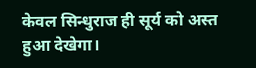केवल सिन्धुराज ही सूर्य को अस्त हुआ देखेगा।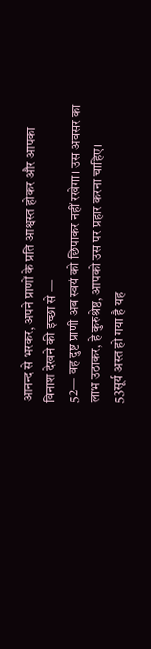आनन्द से भरकर, अपने प्राणों के प्रति आश्वस्त होकर और आपका विनाश देखने की इच्छा से —
52— वह दुष्ट प्राणी अब स्वयं को छिपाकर नहीं रखेगा। उस अवसर का लाभ उठाकर, हे कुरुश्रेष्ठ, आपको उस पर प्रहार करना चाहिए।
53सूर्य अस्त हो गया है यह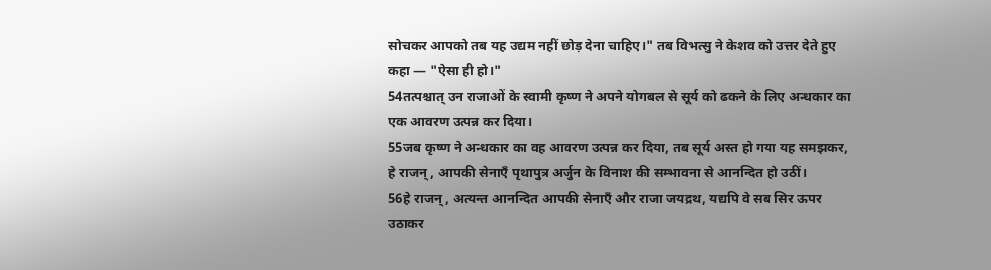सोचकर आपको तब यह उद्यम नहीं छोड़ देना चाहिए।" तब विभत्सु ने केशव को उत्तर देते हुए कहा — "ऐसा ही हो।"
54तत्पश्चात् उन राजाओं के स्वामी कृष्ण ने अपने योगबल से सूर्य को ढकने के लिए अन्धकार का एक आवरण उत्पन्न कर दिया।
55जब कृष्ण ने अन्धकार का वह आवरण उत्पन्न कर दिया, तब सूर्य अस्त हो गया यह समझकर, हे राजन्, आपकी सेनाएँ पृथापुत्र अर्जुन के विनाश की सम्भावना से आनन्दित हो उठीं।
56हे राजन्, अत्यन्त आनन्दित आपकी सेनाएँ और राजा जयद्रथ, यद्यपि वे सब सिर ऊपर उठाकर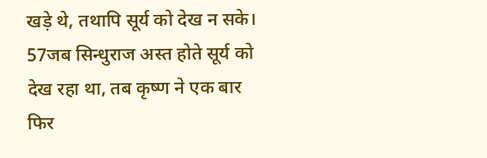खड़े थे, तथापि सूर्य को देख न सके।
57जब सिन्धुराज अस्त होते सूर्य को देख रहा था, तब कृष्ण ने एक बार फिर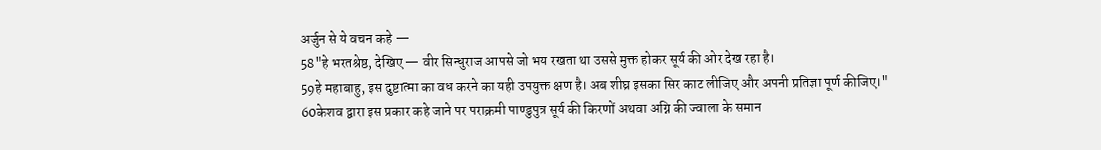अर्जुन से ये वचन कहे —
58"हे भरतश्रेष्ठ, देखिए — वीर सिन्धुराज आपसे जो भय रखता था उससे मुक्त होकर सूर्य की ओर देख रहा है।
59हे महाबाहु, इस दुष्टात्मा का वध करने का यही उपयुक्त क्षण है। अब शीघ्र इसका सिर काट लीजिए और अपनी प्रतिज्ञा पूर्ण कीजिए।"
60केशव द्वारा इस प्रकार कहे जाने पर पराक्रमी पाण्डुपुत्र सूर्य की किरणों अथवा अग्नि की ज्वाला के समान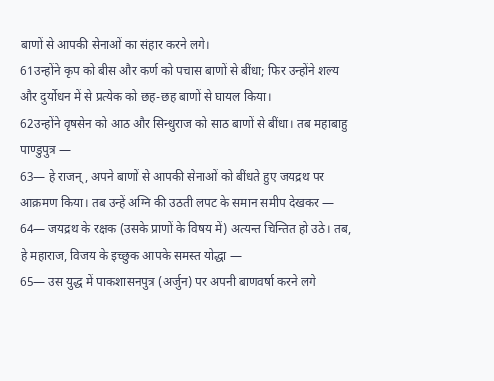बाणों से आपकी सेनाओं का संहार करने लगे।
61उन्होंने कृप को बीस और कर्ण को पचास बाणों से बींधा; फिर उन्होंने शल्य और दुर्योधन में से प्रत्येक को छह-छह बाणों से घायल किया।
62उन्होंने वृषसेन को आठ और सिन्धुराज को साठ बाणों से बींधा। तब महाबाहु पाण्डुपुत्र —
63— हे राजन्, अपने बाणों से आपकी सेनाओं को बींधते हुए जयद्रथ पर आक्रमण किया। तब उन्हें अग्नि की उठती लपट के समान समीप देखकर —
64— जयद्रथ के रक्षक (उसके प्राणों के विषय में) अत्यन्त चिन्तित हो उठे। तब, हे महाराज, विजय के इच्छुक आपके समस्त योद्धा —
65— उस युद्ध में पाकशासनपुत्र (अर्जुन) पर अपनी बाणवर्षा करने लगे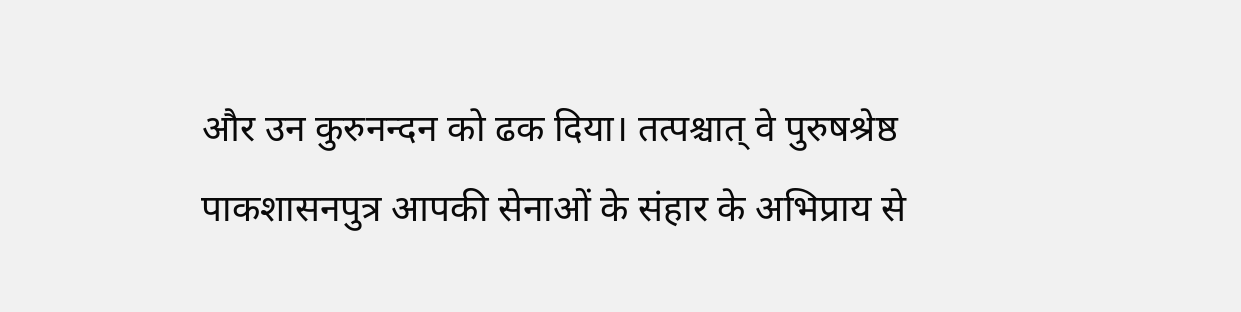और उन कुरुनन्दन को ढक दिया। तत्पश्चात् वे पुरुषश्रेष्ठ पाकशासनपुत्र आपकी सेनाओं के संहार के अभिप्राय से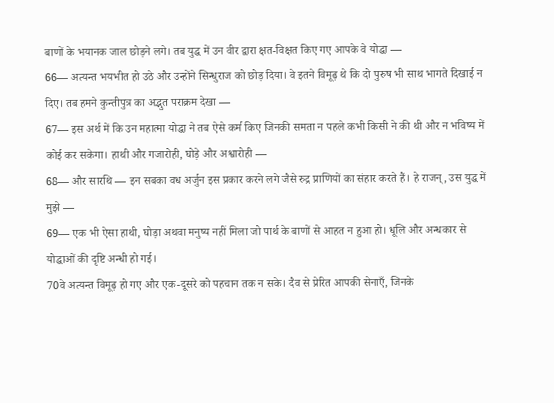बाणों के भयानक जाल छोड़ने लगे। तब युद्ध में उन वीर द्वारा क्षत-विक्षत किए गए आपके वे योद्धा —
66— अत्यन्त भयभीत हो उठे और उन्होंने सिन्धुराज को छोड़ दिया। वे इतने विमूढ़ थे कि दो पुरुष भी साथ भागते दिखाई न दिए। तब हमने कुन्तीपुत्र का अद्भुत पराक्रम देखा —
67— इस अर्थ में कि उन महात्मा योद्धा ने तब ऐसे कर्म किए जिनकी समता न पहले कभी किसी ने की थी और न भविष्य में कोई कर सकेगा। हाथी और गजारोही, घोड़े और अश्वारोही —
68— और सारथि — इन सबका वध अर्जुन इस प्रकार करने लगे जैसे रुद्र प्राणियों का संहार करते हैं। हे राजन्, उस युद्ध में मुझे —
69— एक भी ऐसा हाथी, घोड़ा अथवा मनुष्य नहीं मिला जो पार्थ के बाणों से आहत न हुआ हो। धूलि और अन्धकार से योद्धाओं की दृष्टि अन्धी हो गई।
70वे अत्यन्त विमूढ़ हो गए और एक-दूसरे को पहचान तक न सके। दैव से प्रेरित आपकी सेनाएँ, जिनके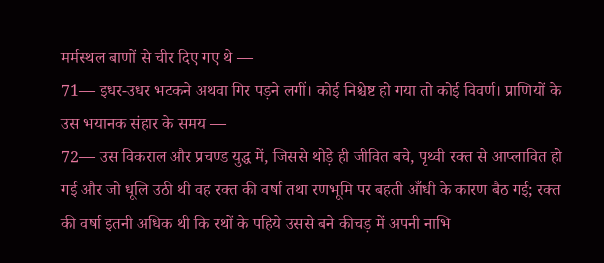मर्मस्थल बाणों से चीर दिए गए थे —
71— इधर-उधर भटकने अथवा गिर पड़ने लगीं। कोई निश्चेष्ट हो गया तो कोई विवर्ण। प्राणियों के उस भयानक संहार के समय —
72— उस विकराल और प्रचण्ड युद्ध में, जिससे थोड़े ही जीवित बचे, पृथ्वी रक्त से आप्लावित हो गई और जो धूलि उठी थी वह रक्त की वर्षा तथा रणभूमि पर बहती आँधी के कारण बैठ गई; रक्त की वर्षा इतनी अधिक थी कि रथों के पहिये उससे बने कीचड़ में अपनी नाभि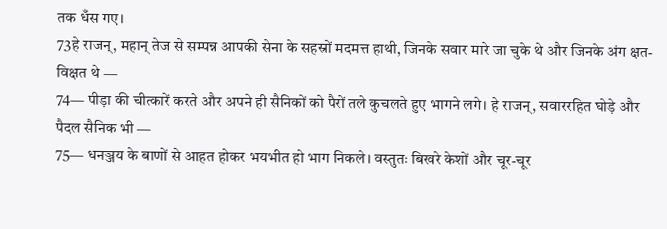तक धँस गए।
73हे राजन्, महान् तेज से सम्पन्न आपकी सेना के सहस्रों मदमत्त हाथी, जिनके सवार मारे जा चुके थे और जिनके अंग क्षत-विक्षत थे —
74— पीड़ा की चीत्कारें करते और अपने ही सैनिकों को पैरों तले कुचलते हुए भागने लगे। हे राजन्, सवाररहित घोड़े और पैदल सैनिक भी —
75— धनञ्जय के बाणों से आहत होकर भयभीत हो भाग निकले। वस्तुतः बिखरे केशों और चूर-चूर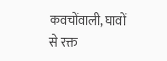कवचोंवाली, घावों से रक्त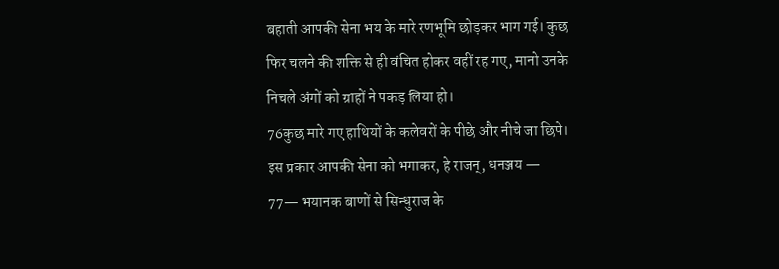बहाती आपकी सेना भय के मारे रणभूमि छोड़कर भाग गई। कुछ फिर चलने की शक्ति से ही वंचित होकर वहीं रह गए, मानो उनके निचले अंगों को ग्राहों ने पकड़ लिया हो।
76कुछ मारे गए हाथियों के कलेवरों के पीछे और नीचे जा छिपे। इस प्रकार आपकी सेना को भगाकर, हे राजन्, धनञ्जय —
77— भयानक बाणों से सिन्धुराज के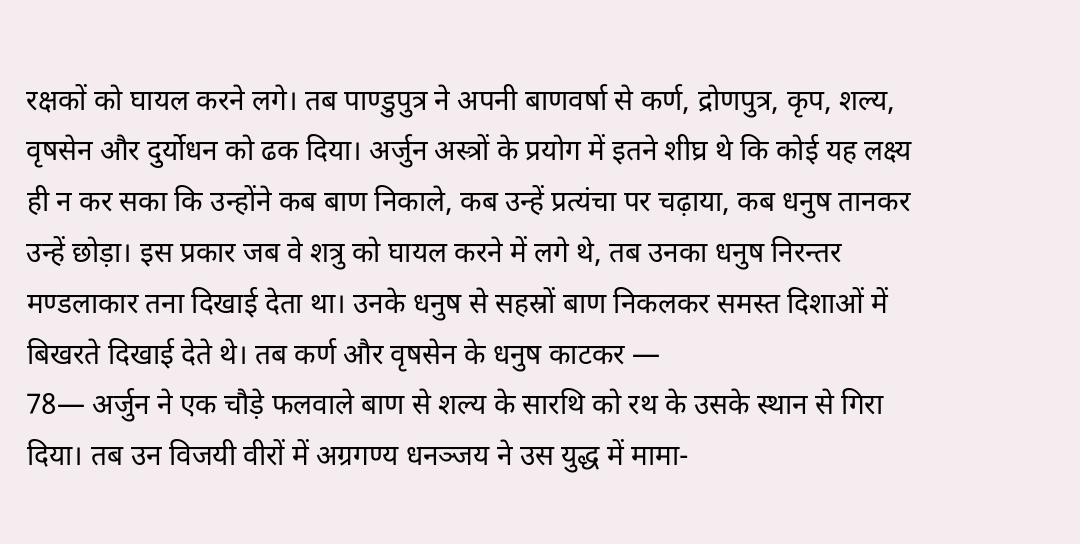रक्षकों को घायल करने लगे। तब पाण्डुपुत्र ने अपनी बाणवर्षा से कर्ण, द्रोणपुत्र, कृप, शल्य, वृषसेन और दुर्योधन को ढक दिया। अर्जुन अस्त्रों के प्रयोग में इतने शीघ्र थे कि कोई यह लक्ष्य ही न कर सका कि उन्होंने कब बाण निकाले, कब उन्हें प्रत्यंचा पर चढ़ाया, कब धनुष तानकर उन्हें छोड़ा। इस प्रकार जब वे शत्रु को घायल करने में लगे थे, तब उनका धनुष निरन्तर मण्डलाकार तना दिखाई देता था। उनके धनुष से सहस्रों बाण निकलकर समस्त दिशाओं में बिखरते दिखाई देते थे। तब कर्ण और वृषसेन के धनुष काटकर —
78— अर्जुन ने एक चौड़े फलवाले बाण से शल्य के सारथि को रथ के उसके स्थान से गिरा दिया। तब उन विजयी वीरों में अग्रगण्य धनञ्जय ने उस युद्ध में मामा-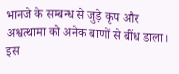भानजे के सम्बन्ध से जुड़े कृप और अश्वत्थामा को अनेक बाणों से बींध डाला। इस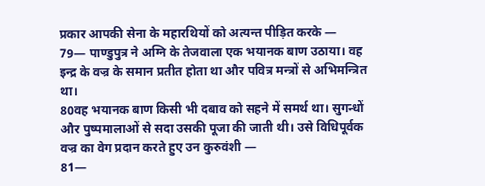प्रकार आपकी सेना के महारथियों को अत्यन्त पीड़ित करके —
79— पाण्डुपुत्र ने अग्नि के तेजवाला एक भयानक बाण उठाया। वह इन्द्र के वज्र के समान प्रतीत होता था और पवित्र मन्त्रों से अभिमन्त्रित था।
80वह भयानक बाण किसी भी दबाव को सहने में समर्थ था। सुगन्धों और पुष्पमालाओं से सदा उसकी पूजा की जाती थी। उसे विधिपूर्वक वज्र का वेग प्रदान करते हुए उन कुरुवंशी —
81—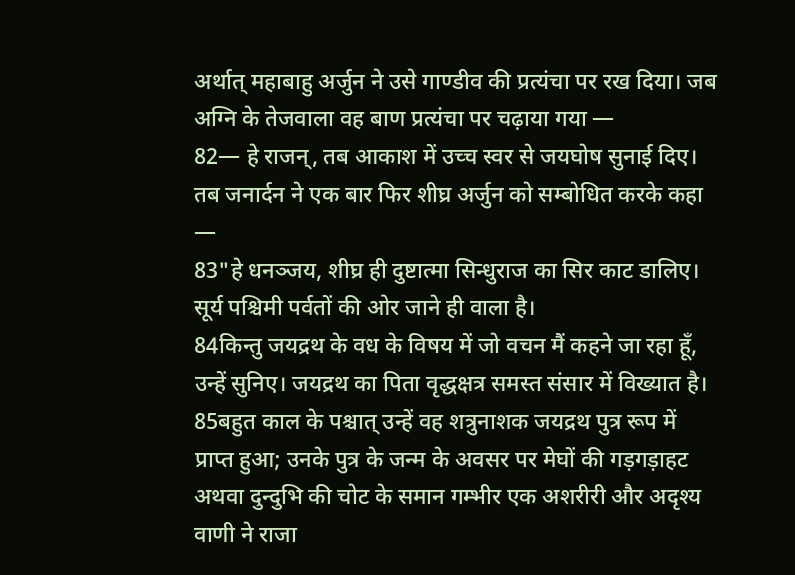अर्थात् महाबाहु अर्जुन ने उसे गाण्डीव की प्रत्यंचा पर रख दिया। जब अग्नि के तेजवाला वह बाण प्रत्यंचा पर चढ़ाया गया —
82— हे राजन्, तब आकाश में उच्च स्वर से जयघोष सुनाई दिए। तब जनार्दन ने एक बार फिर शीघ्र अर्जुन को सम्बोधित करके कहा —
83"हे धनञ्जय, शीघ्र ही दुष्टात्मा सिन्धुराज का सिर काट डालिए। सूर्य पश्चिमी पर्वतों की ओर जाने ही वाला है।
84किन्तु जयद्रथ के वध के विषय में जो वचन मैं कहने जा रहा हूँ, उन्हें सुनिए। जयद्रथ का पिता वृद्धक्षत्र समस्त संसार में विख्यात है।
85बहुत काल के पश्चात् उन्हें वह शत्रुनाशक जयद्रथ पुत्र रूप में प्राप्त हुआ; उनके पुत्र के जन्म के अवसर पर मेघों की गड़गड़ाहट अथवा दुन्दुभि की चोट के समान गम्भीर एक अशरीरी और अदृश्य वाणी ने राजा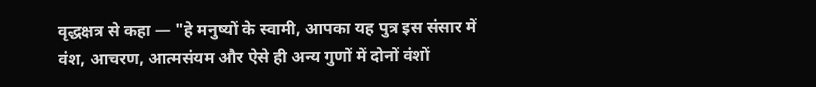वृद्धक्षत्र से कहा — "हे मनुष्यों के स्वामी, आपका यह पुत्र इस संसार में वंश, आचरण, आत्मसंयम और ऐसे ही अन्य गुणों में दोनों वंशों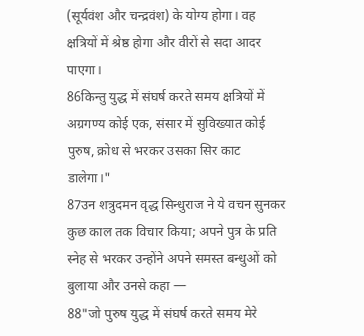(सूर्यवंश और चन्द्रवंश) के योग्य होगा। वह क्षत्रियों में श्रेष्ठ होगा और वीरों से सदा आदर पाएगा।
86किन्तु युद्ध में संघर्ष करते समय क्षत्रियों में अग्रगण्य कोई एक, संसार में सुविख्यात कोई पुरुष, क्रोध से भरकर उसका सिर काट डालेगा।"
87उन शत्रुदमन वृद्ध सिन्धुराज ने ये वचन सुनकर कुछ काल तक विचार किया; अपने पुत्र के प्रति स्नेह से भरकर उन्होंने अपने समस्त बन्धुओं को बुलाया और उनसे कहा —
88"जो पुरुष युद्ध में संघर्ष करते समय मेरे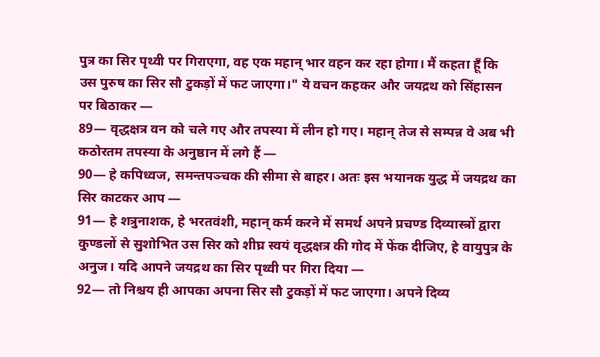पुत्र का सिर पृथ्वी पर गिराएगा, वह एक महान् भार वहन कर रहा होगा। मैं कहता हूँ कि उस पुरुष का सिर सौ टुकड़ों में फट जाएगा।" ये वचन कहकर और जयद्रथ को सिंहासन पर बिठाकर —
89— वृद्धक्षत्र वन को चले गए और तपस्या में लीन हो गए। महान् तेज से सम्पन्न वे अब भी कठोरतम तपस्या के अनुष्ठान में लगे हैं —
90— हे कपिध्वज, समन्तपञ्चक की सीमा से बाहर। अतः इस भयानक युद्ध में जयद्रथ का सिर काटकर आप —
91— हे शत्रुनाशक, हे भरतवंशी, महान् कर्म करने में समर्थ अपने प्रचण्ड दिव्यास्त्रों द्वारा कुण्डलों से सुशोभित उस सिर को शीघ्र स्वयं वृद्धक्षत्र की गोद में फेंक दीजिए, हे वायुपुत्र के अनुज। यदि आपने जयद्रथ का सिर पृथ्वी पर गिरा दिया —
92— तो निश्चय ही आपका अपना सिर सौ टुकड़ों में फट जाएगा। अपने दिव्य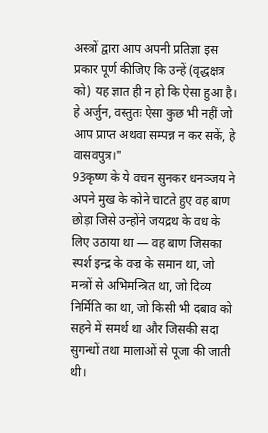अस्त्रों द्वारा आप अपनी प्रतिज्ञा इस प्रकार पूर्ण कीजिए कि उन्हें (वृद्धक्षत्र को) यह ज्ञात ही न हो कि ऐसा हुआ है। हे अर्जुन, वस्तुतः ऐसा कुछ भी नहीं जो आप प्राप्त अथवा सम्पन्न न कर सकें, हे वासवपुत्र।"
93कृष्ण के ये वचन सुनकर धनञ्जय ने अपने मुख के कोने चाटते हुए वह बाण छोड़ा जिसे उन्होंने जयद्रथ के वध के लिए उठाया था — वह बाण जिसका स्पर्श इन्द्र के वज्र के समान था, जो मन्त्रों से अभिमन्त्रित था, जो दिव्य निर्मिति का था, जो किसी भी दबाव को सहने में समर्थ था और जिसकी सदा सुगन्धों तथा मालाओं से पूजा की जाती थी।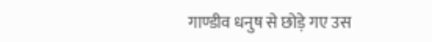गाण्डीव धनुष से छोड़े गए उस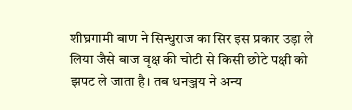शीघ्रगामी बाण ने सिन्धुराज का सिर इस प्रकार उड़ा ले लिया जैसे बाज वृक्ष की चोटी से किसी छोटे पक्षी को झपट ले जाता है। तब धनञ्जय ने अन्य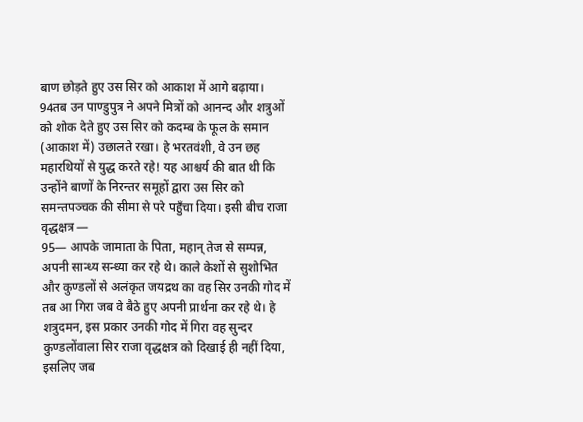बाण छोड़ते हुए उस सिर को आकाश में आगे बढ़ाया।
94तब उन पाण्डुपुत्र ने अपने मित्रों को आनन्द और शत्रुओं को शोक देते हुए उस सिर को कदम्ब के फूल के समान (आकाश में) उछालते रखा। हे भरतवंशी, वे उन छह महारथियों से युद्ध करते रहे! यह आश्चर्य की बात थी कि उन्होंने बाणों के निरन्तर समूहों द्वारा उस सिर को समन्तपञ्चक की सीमा से परे पहुँचा दिया। इसी बीच राजा वृद्धक्षत्र —
95— आपके जामाता के पिता, महान् तेज से सम्पन्न, अपनी सान्ध्य सन्ध्या कर रहे थे। काले केशों से सुशोभित और कुण्डलों से अलंकृत जयद्रथ का वह सिर उनकी गोद में तब आ गिरा जब वे बैठे हुए अपनी प्रार्थना कर रहे थे। हे शत्रुदमन, इस प्रकार उनकी गोद में गिरा वह सुन्दर कुण्डलोंवाला सिर राजा वृद्धक्षत्र को दिखाई ही नहीं दिया, इसलिए जब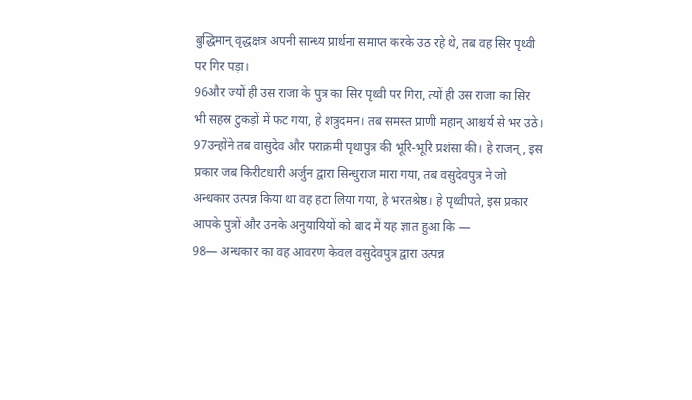बुद्धिमान् वृद्धक्षत्र अपनी सान्ध्य प्रार्थना समाप्त करके उठ रहे थे, तब वह सिर पृथ्वी पर गिर पड़ा।
96और ज्यों ही उस राजा के पुत्र का सिर पृथ्वी पर गिरा, त्यों ही उस राजा का सिर भी सहस्र टुकड़ों में फट गया, हे शत्रुदमन। तब समस्त प्राणी महान् आश्चर्य से भर उठे।
97उन्होंने तब वासुदेव और पराक्रमी पृथापुत्र की भूरि-भूरि प्रशंसा की। हे राजन्, इस प्रकार जब किरीटधारी अर्जुन द्वारा सिन्धुराज मारा गया, तब वसुदेवपुत्र ने जो अन्धकार उत्पन्न किया था वह हटा लिया गया, हे भरतश्रेष्ठ। हे पृथ्वीपते, इस प्रकार आपके पुत्रों और उनके अनुयायियों को बाद में यह ज्ञात हुआ कि —
98— अन्धकार का वह आवरण केवल वसुदेवपुत्र द्वारा उत्पन्न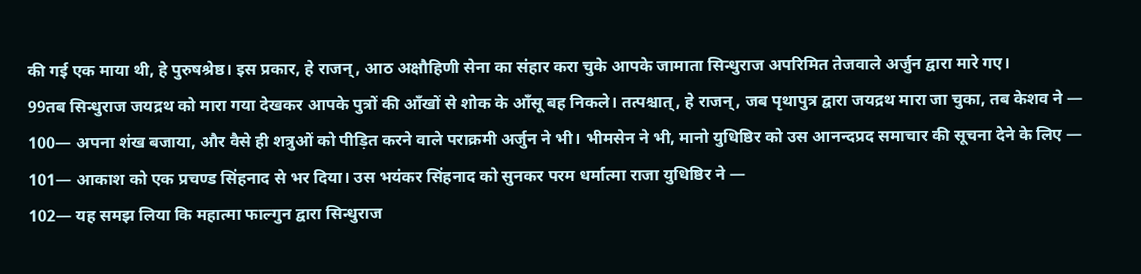की गई एक माया थी, हे पुरुषश्रेष्ठ। इस प्रकार, हे राजन्, आठ अक्षौहिणी सेना का संहार करा चुके आपके जामाता सिन्धुराज अपरिमित तेजवाले अर्जुन द्वारा मारे गए।
99तब सिन्धुराज जयद्रथ को मारा गया देखकर आपके पुत्रों की आँखों से शोक के आँसू बह निकले। तत्पश्चात्, हे राजन्, जब पृथापुत्र द्वारा जयद्रथ मारा जा चुका, तब केशव ने —
100— अपना शंख बजाया, और वैसे ही शत्रुओं को पीड़ित करने वाले पराक्रमी अर्जुन ने भी। भीमसेन ने भी, मानो युधिष्ठिर को उस आनन्दप्रद समाचार की सूचना देने के लिए —
101— आकाश को एक प्रचण्ड सिंहनाद से भर दिया। उस भयंकर सिंहनाद को सुनकर परम धर्मात्मा राजा युधिष्ठिर ने —
102— यह समझ लिया कि महात्मा फाल्गुन द्वारा सिन्धुराज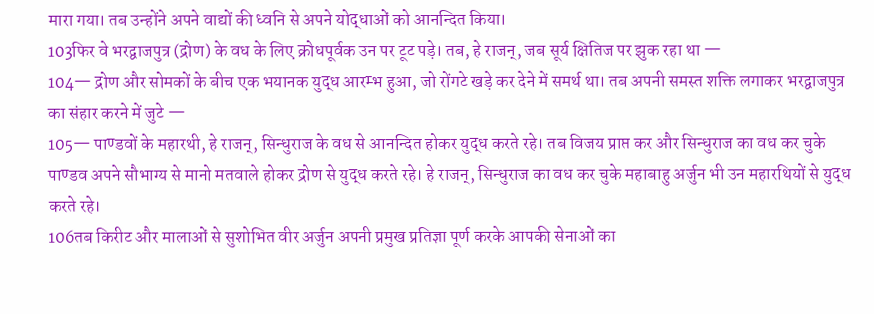मारा गया। तब उन्होंने अपने वाद्यों की ध्वनि से अपने योद्धाओं को आनन्दित किया।
103फिर वे भरद्वाजपुत्र (द्रोण) के वध के लिए क्रोधपूर्वक उन पर टूट पड़े। तब, हे राजन्, जब सूर्य क्षितिज पर झुक रहा था —
104— द्रोण और सोमकों के बीच एक भयानक युद्ध आरम्भ हुआ, जो रोंगटे खड़े कर देने में समर्थ था। तब अपनी समस्त शक्ति लगाकर भरद्वाजपुत्र का संहार करने में जुटे —
105— पाण्डवों के महारथी, हे राजन्, सिन्धुराज के वध से आनन्दित होकर युद्ध करते रहे। तब विजय प्राप्त कर और सिन्धुराज का वध कर चुके पाण्डव अपने सौभाग्य से मानो मतवाले होकर द्रोण से युद्ध करते रहे। हे राजन्, सिन्धुराज का वध कर चुके महाबाहु अर्जुन भी उन महारथियों से युद्ध करते रहे।
106तब किरीट और मालाओं से सुशोभित वीर अर्जुन अपनी प्रमुख प्रतिज्ञा पूर्ण करके आपकी सेनाओं का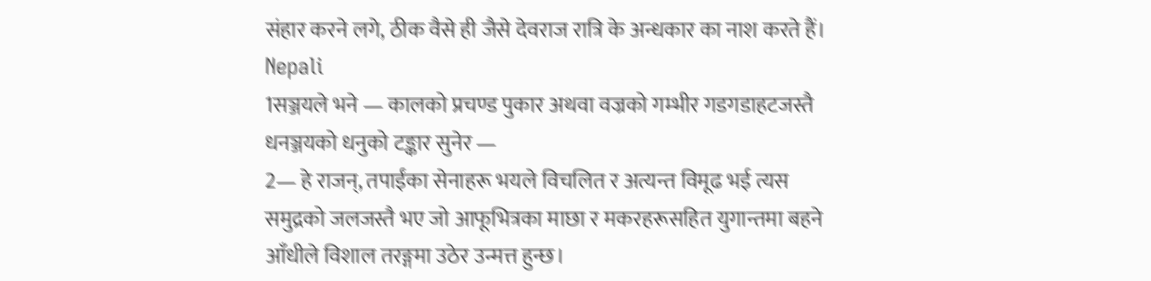संहार करने लगे, ठीक वैसे ही जैसे देवराज रात्रि के अन्धकार का नाश करते हैं।
Nepali
1सञ्जयले भने — कालको प्रचण्ड पुकार अथवा वज्रको गम्भीर गडगडाहटजस्तै धनञ्जयको धनुको टङ्कार सुनेर —
2— हे राजन्, तपाईंका सेनाहरू भयले विचलित र अत्यन्त विमूढ भई त्यस समुद्रको जलजस्तै भए जो आफूभित्रका माछा र मकरहरूसहित युगान्तमा बहने आँधीले विशाल तरङ्गमा उठेर उन्मत्त हुन्छ।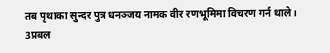तब पृथाका सुन्दर पुत्र धनञ्जय नामक वीर रणभूमिमा विचरण गर्न थाले।
3प्रबल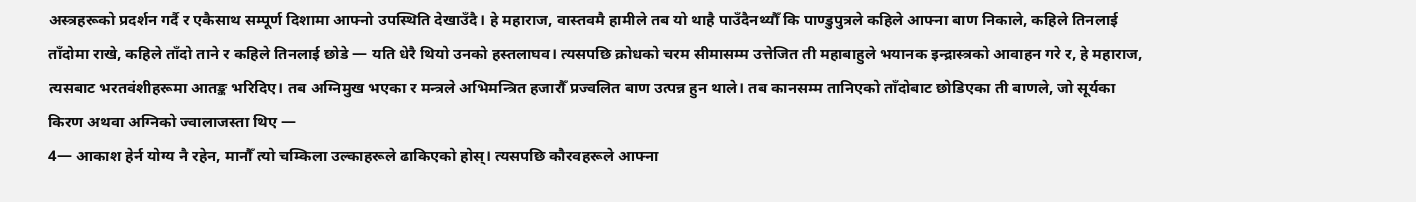अस्त्रहरूको प्रदर्शन गर्दै र एकैसाथ सम्पूर्ण दिशामा आफ्नो उपस्थिति देखाउँदै। हे महाराज, वास्तवमै हामीले तब यो थाहै पाउँदैनथ्यौँ कि पाण्डुपुत्रले कहिले आफ्ना बाण निकाले, कहिले तिनलाई ताँदोमा राखे, कहिले ताँदो ताने र कहिले तिनलाई छोडे — यति धेरै थियो उनको हस्तलाघव। त्यसपछि क्रोधको चरम सीमासम्म उत्तेजित ती महाबाहुले भयानक इन्द्रास्त्रको आवाहन गरे र, हे महाराज, त्यसबाट भरतवंशीहरूमा आतङ्क भरिदिए। तब अग्निमुख भएका र मन्त्रले अभिमन्त्रित हजारौँ प्रज्वलित बाण उत्पन्न हुन थाले। तब कानसम्म तानिएको ताँदोबाट छोडिएका ती बाणले, जो सूर्यका किरण अथवा अग्निको ज्वालाजस्ता थिए —
4— आकाश हेर्न योग्य नै रहेन, मानौँ त्यो चम्किला उल्काहरूले ढाकिएको होस्। त्यसपछि कौरवहरूले आफ्ना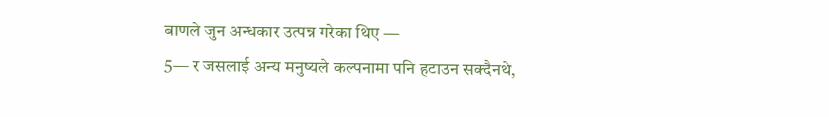बाणले जुन अन्धकार उत्पन्न गरेका थिए —
5— र जसलाई अन्य मनुष्यले कल्पनामा पनि हटाउन सक्दैनथे,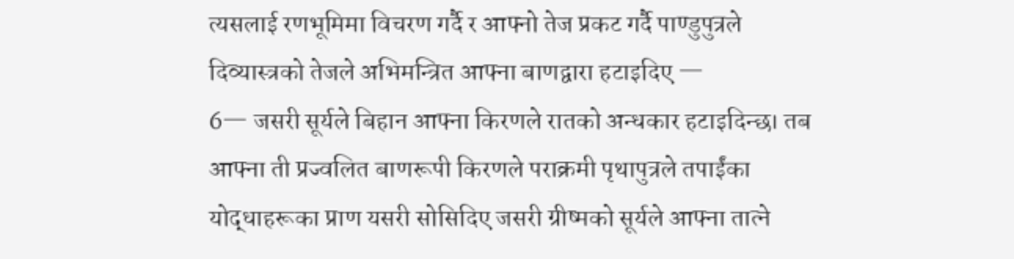त्यसलाई रणभूमिमा विचरण गर्दै र आफ्नो तेज प्रकट गर्दै पाण्डुपुत्रले दिव्यास्त्रको तेजले अभिमन्त्रित आफ्ना बाणद्वारा हटाइदिए —
6— जसरी सूर्यले बिहान आफ्ना किरणले रातको अन्धकार हटाइदिन्छ। तब आफ्ना ती प्रज्वलित बाणरूपी किरणले पराक्रमी पृथापुत्रले तपाईंका योद्धाहरूका प्राण यसरी सोसिदिए जसरी ग्रीष्मको सूर्यले आफ्ना तात्ने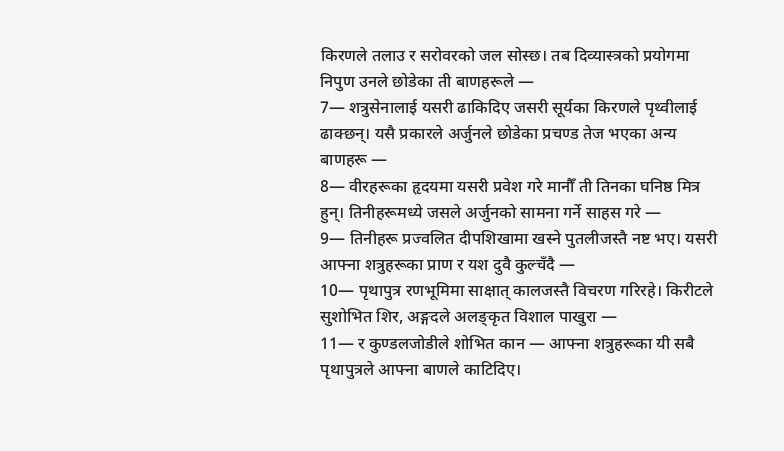किरणले तलाउ र सरोवरको जल सोस्छ। तब दिव्यास्त्रको प्रयोगमा निपुण उनले छोडेका ती बाणहरूले —
7— शत्रुसेनालाई यसरी ढाकिदिए जसरी सूर्यका किरणले पृथ्वीलाई ढाक्छन्। यसै प्रकारले अर्जुनले छोडेका प्रचण्ड तेज भएका अन्य बाणहरू —
8— वीरहरूका हृदयमा यसरी प्रवेश गरे मानौँ ती तिनका घनिष्ठ मित्र हुन्। तिनीहरूमध्ये जसले अर्जुनको सामना गर्ने साहस गरे —
9— तिनीहरू प्रज्वलित दीपशिखामा खस्ने पुतलीजस्तै नष्ट भए। यसरी आफ्ना शत्रुहरूका प्राण र यश दुवै कुल्चँदै —
10— पृथापुत्र रणभूमिमा साक्षात् कालजस्तै विचरण गरिरहे। किरीटले सुशोभित शिर, अङ्गदले अलङ्कृत विशाल पाखुरा —
11— र कुण्डलजोडीले शोभित कान — आफ्ना शत्रुहरूका यी सबै पृथापुत्रले आफ्ना बाणले काटिदिए।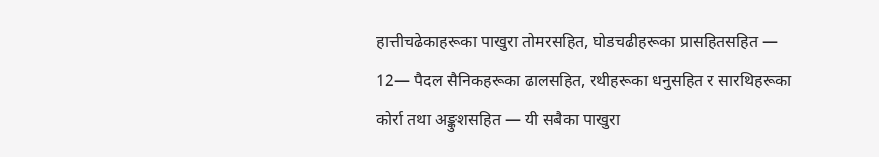हात्तीचढेकाहरूका पाखुरा तोमरसहित, घोडचढीहरूका प्रासहितसहित —
12— पैदल सैनिकहरूका ढालसहित, रथीहरूका धनुसहित र सारथिहरूका कोर्रा तथा अङ्कुशसहित — यी सबैका पाखुरा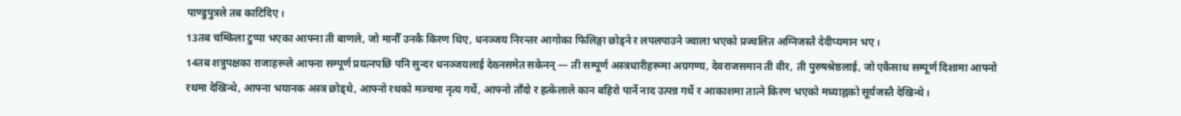पाण्डुपुत्रले तब काटिदिए।
13तब चम्किला टुप्पा भएका आफ्ना ती बाणले, जो मानौँ उनकै किरण थिए, धनञ्जय निरन्तर आगोका फिलिङ्गा छोड्ने र लपलपाउने ज्वाला भएको प्रज्वलित अग्निजस्तै देदीप्यमान भए।
14तब शत्रुपक्षका राजाहरूले आफ्ना सम्पूर्ण प्रयत्नपछि पनि सुन्दर धनञ्जयलाई देख्नसमेत सकेनन् — ती सम्पूर्ण अस्त्रधारीहरूमा अग्रगण्य, देवराजसमान ती वीर, ती पुरुषश्रेष्ठलाई, जो एकैसाथ सम्पूर्ण दिशामा आफ्नो रथमा देखिन्थे, आफ्ना भयानक अस्त्र छोड्थे, आफ्नो रथको मञ्चमा नृत्य गर्थे, आफ्नो ताँदो र हत्केलाले कान बहिरो पार्ने नाद उत्पन्न गर्थे र आकाशमा तात्ने किरण भएको मध्याह्नको सूर्यजस्तै देखिन्थे।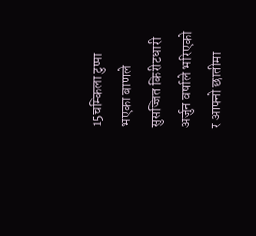15चम्किला टुप्पा भएका बाणले सुसज्जित किरीटधारी अर्जुन वर्षाले भरिएको र आफ्नो छातीमा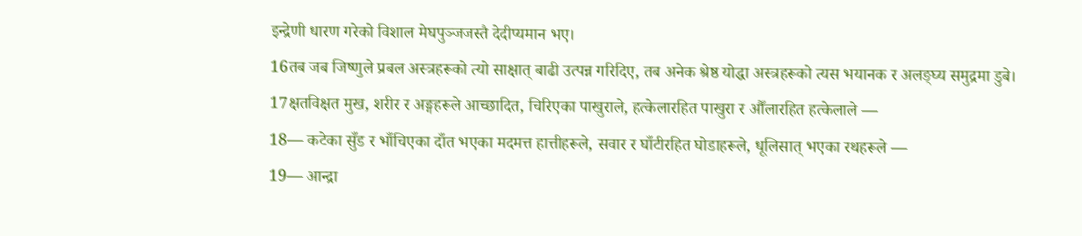इन्द्रेणी धारण गरेको विशाल मेघपुञ्जजस्तै देदीप्यमान भए।
16तब जब जिष्णुले प्रबल अस्त्रहरूको त्यो साक्षात् बाढी उत्पन्न गरिदिए, तब अनेक श्रेष्ठ योद्धा अस्त्रहरूको त्यस भयानक र अलङ्घ्य समुद्रमा डुबे।
17क्षतविक्षत मुख, शरीर र अङ्गहरूले आच्छादित, चिरिएका पाखुराले, हत्केलारहित पाखुरा र औँलारहित हत्केलाले —
18— कटेका सुँड र भाँचिएका दाँत भएका मदमत्त हात्तीहरूले, सवार र घाँटीरहित घोडाहरूले, धूलिसात् भएका रथहरूले —
19— आन्द्रा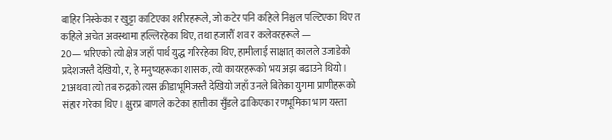बाहिर निस्केका र खुट्टा काटिएका शरीरहरूले, जो कटेर पनि कहिले निश्चल पल्टिएका थिए त कहिले अचेत अवस्थामा हल्लिरहेका थिए, तथा हजारौँ शव र कलेवरहरूले —
20— भरिएको त्यो क्षेत्र जहाँ पार्थ युद्ध गरिरहेका थिए, हामीलाई साक्षात् कालले उजाडेको प्रदेशजस्तै देखियो, र, हे मनुष्यहरूका शासक, त्यो कायरहरूको भय अझ बढाउने थियो।
21अथवा त्यो तब रुद्रको त्यस क्रीडाभूमिजस्तै देखियो जहाँ उनले बितेका युगमा प्राणीहरूको संहार गरेका थिए। क्षुरप्र बाणले कटेका हात्तीका सुँडले ढाकिएका रणभूमिका भाग यस्ता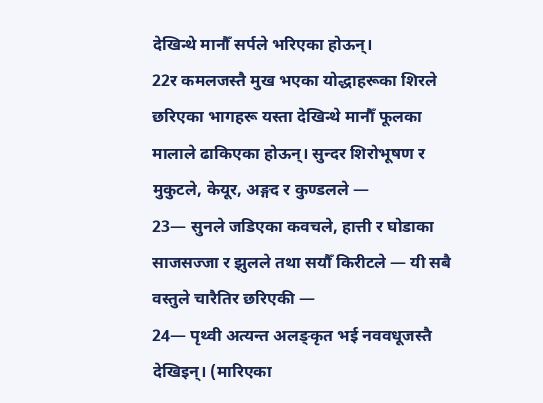देखिन्थे मानौँ सर्पले भरिएका होऊन्।
22र कमलजस्तै मुख भएका योद्धाहरूका शिरले छरिएका भागहरू यस्ता देखिन्थे मानौँ फूलका मालाले ढाकिएका होऊन्। सुन्दर शिरोभूषण र मुकुटले, केयूर, अङ्गद र कुण्डलले —
23— सुनले जडिएका कवचले, हात्ती र घोडाका साजसज्जा र झुलले तथा सयौँ किरीटले — यी सबै वस्तुले चारैतिर छरिएकी —
24— पृथ्वी अत्यन्त अलङ्कृत भई नववधूजस्तै देखिइन्। (मारिएका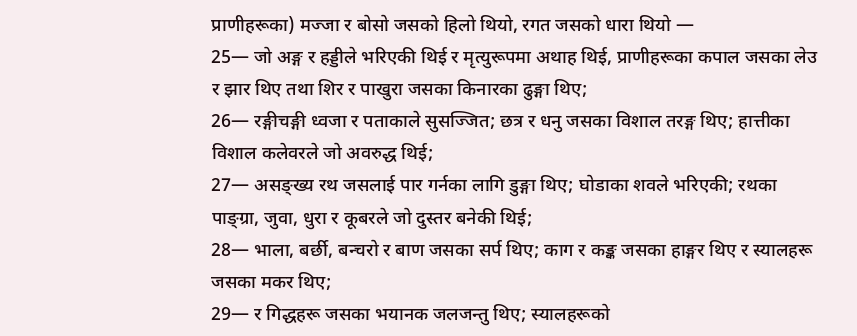प्राणीहरूका) मज्जा र बोसो जसको हिलो थियो, रगत जसको धारा थियो —
25— जो अङ्ग र हड्डीले भरिएकी थिई र मृत्युरूपमा अथाह थिई, प्राणीहरूका कपाल जसका लेउ र झार थिए तथा शिर र पाखुरा जसका किनारका ढुङ्गा थिए;
26— रङ्गीचङ्गी ध्वजा र पताकाले सुसज्जित; छत्र र धनु जसका विशाल तरङ्ग थिए; हात्तीका विशाल कलेवरले जो अवरुद्ध थिई;
27— असङ्ख्य रथ जसलाई पार गर्नका लागि डुङ्गा थिए; घोडाका शवले भरिएकी; रथका पाङ्ग्रा, जुवा, धुरा र कूबरले जो दुस्तर बनेकी थिई;
28— भाला, बर्छी, बन्चरो र बाण जसका सर्प थिए; काग र कङ्क जसका हाङ्गर थिए र स्यालहरू जसका मकर थिए;
29— र गिद्धहरू जसका भयानक जलजन्तु थिए; स्यालहरूको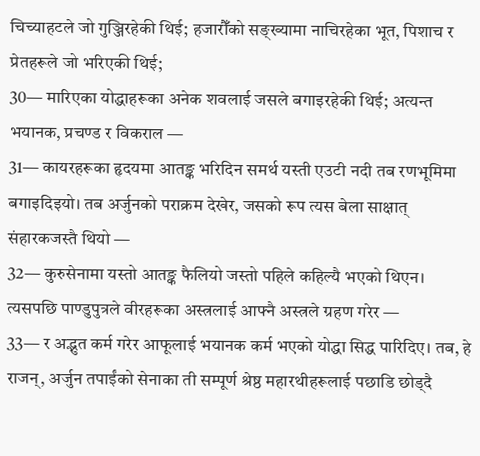चिच्याहटले जो गुञ्जिरहेकी थिई; हजारौँको सङ्ख्यामा नाचिरहेका भूत, पिशाच र प्रेतहरूले जो भरिएकी थिई;
30— मारिएका योद्धाहरूका अनेक शवलाई जसले बगाइरहेकी थिई; अत्यन्त भयानक, प्रचण्ड र विकराल —
31— कायरहरूका हृदयमा आतङ्क भरिदिन समर्थ यस्ती एउटी नदी तब रणभूमिमा बगाइदिइयो। तब अर्जुनको पराक्रम देखेर, जसको रूप त्यस बेला साक्षात् संहारकजस्तै थियो —
32— कुरुसेनामा यस्तो आतङ्क फैलियो जस्तो पहिले कहिल्यै भएको थिएन। त्यसपछि पाण्डुपुत्रले वीरहरूका अस्त्रलाई आफ्नै अस्त्रले ग्रहण गरेर —
33— र अद्भुत कर्म गरेर आफूलाई भयानक कर्म भएको योद्धा सिद्ध पारिदिए। तब, हे राजन्, अर्जुन तपाईंको सेनाका ती सम्पूर्ण श्रेष्ठ महारथीहरूलाई पछाडि छोड्दै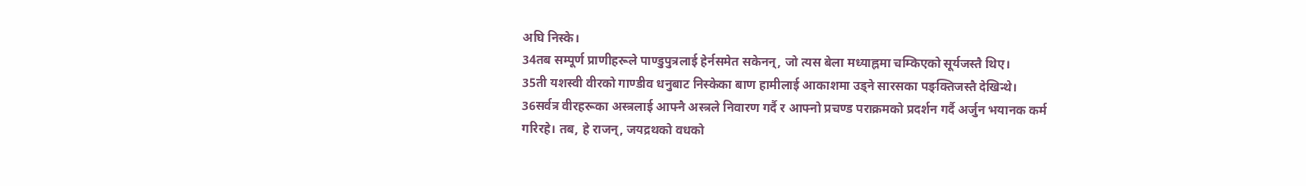अघि निस्के।
34तब सम्पूर्ण प्राणीहरूले पाण्डुपुत्रलाई हेर्नसमेत सकेनन्, जो त्यस बेला मध्याह्नमा चम्किएको सूर्यजस्तै थिए।
35ती यशस्वी वीरको गाण्डीव धनुबाट निस्केका बाण हामीलाई आकाशमा उड्ने सारसका पङ्क्तिजस्तै देखिन्थे।
36सर्वत्र वीरहरूका अस्त्रलाई आफ्नै अस्त्रले निवारण गर्दै र आफ्नो प्रचण्ड पराक्रमको प्रदर्शन गर्दै अर्जुन भयानक कर्म गरिरहे। तब, हे राजन्, जयद्रथको वधको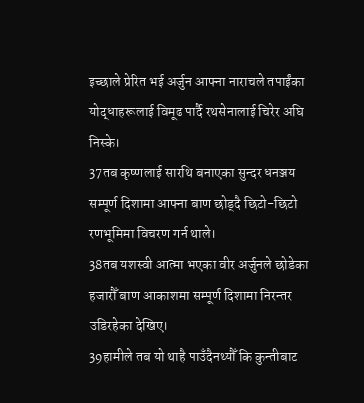इच्छाले प्रेरित भई अर्जुन आफ्ना नाराचले तपाईंका योद्धाहरूलाई विमूढ पार्दै रथसेनालाई चिरेर अघि निस्के।
37तब कृष्णलाई सारथि बनाएका सुन्दर धनञ्जय सम्पूर्ण दिशामा आफ्ना बाण छोड्दै छिटो-छिटो रणभूमिमा विचरण गर्न थाले।
38तब यशस्वी आत्मा भएका वीर अर्जुनले छोडेका हजारौँ बाण आकाशमा सम्पूर्ण दिशामा निरन्तर उडिरहेका देखिए।
39हामीले तब यो थाहै पाउँदैनथ्यौँ कि कुन्तीबाट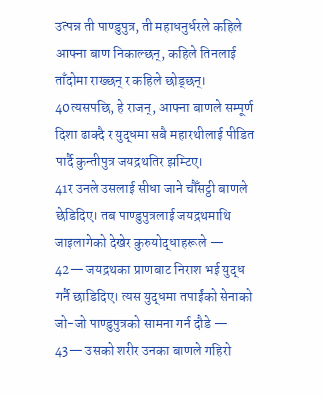उत्पन्न ती पाण्डुपुत्र, ती महाधनुर्धरले कहिले आफ्ना बाण निकाल्छन्, कहिले तिनलाई ताँदोमा राख्छन् र कहिले छोड्छन्।
40त्यसपछि, हे राजन्, आफ्ना बाणले सम्पूर्ण दिशा ढाक्दै र युद्धमा सबै महारथीलाई पीडित पार्दै कुन्तीपुत्र जयद्रथतिर झम्टिए।
41र उनले उसलाई सीधा जाने चौँसट्ठी बाणले छेडिदिए। तब पाण्डुपुत्रलाई जयद्रथमाथि जाइलागेको देखेर कुरुयोद्धाहरूले —
42— जयद्रथका प्राणबाट निराश भई युद्ध गर्नै छाडिदिए। त्यस युद्धमा तपाईंको सेनाको जो-जो पाण्डुपुत्रको सामना गर्न दौडे —
43— उसको शरीर उनका बाणले गहिरो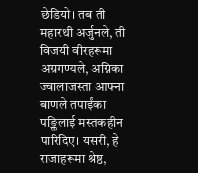छेडियो। तब ती महारथी अर्जुनले, ती विजयी वीरहरूमा अग्रगण्यले, अग्निका ज्वालाजस्ता आफ्ना बाणले तपाईंका पङ्क्तिलाई मस्तकहीन पारिदिए। यसरी, हे राजाहरूमा श्रेष्ठ,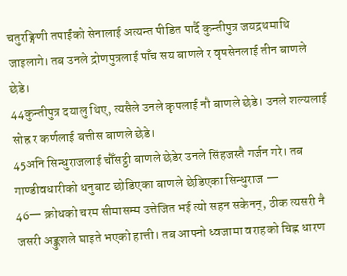चतुरङ्गिणी तपाईंको सेनालाई अत्यन्त पीडित पार्दै कुन्तीपुत्र जयद्रथमाथि जाइलागे। तब उनले द्रोणपुत्रलाई पाँच सय बाणले र वृषसेनलाई तीन बाणले छेडे।
44कुन्तीपुत्र दयालु थिए, त्यसैले उनले कृपलाई नौ बाणले छेडे। उनले शल्यलाई सोह्र र कर्णलाई बत्तीस बाणले छेडे।
45अनि सिन्धुराजलाई चौँसट्ठी बाणले छेडेर उनले सिंहजस्तै गर्जन गरे। तब गाण्डीवधारीको धनुबाट छोडिएका बाणले छेडिएका सिन्धुराज —
46— क्रोधको चरम सीमासम्म उत्तेजित भई त्यो सहन सकेनन्, ठीक त्यसरी नै जसरी अङ्कुशले घाइते भएको हात्ती। तब आफ्नो ध्वजामा वराहको चिह्न धारण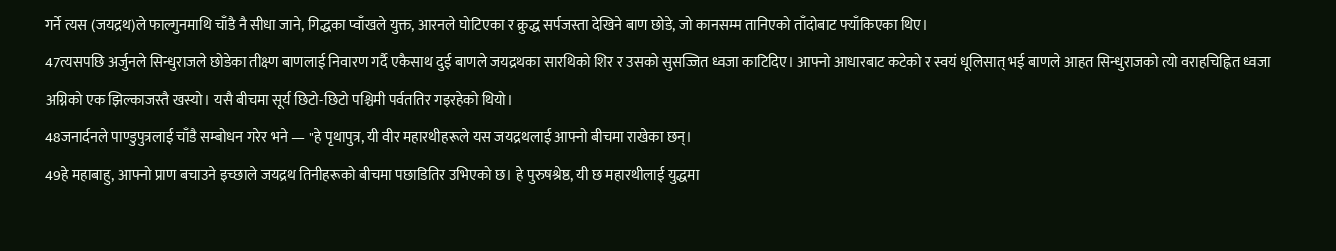गर्ने त्यस (जयद्रथ)ले फाल्गुनमाथि चाँडै नै सीधा जाने, गिद्धका प्वाँखले युक्त, आरनले घोटिएका र क्रुद्ध सर्पजस्ता देखिने बाण छोडे, जो कानसम्म तानिएको ताँदोबाट फ्याँकिएका थिए।
47त्यसपछि अर्जुनले सिन्धुराजले छोडेका तीक्ष्ण बाणलाई निवारण गर्दै एकैसाथ दुई बाणले जयद्रथका सारथिको शिर र उसको सुसज्जित ध्वजा काटिदिए। आफ्नो आधारबाट कटेको र स्वयं धूलिसात् भई बाणले आहत सिन्धुराजको त्यो वराहचिह्नित ध्वजा अग्निको एक झिल्काजस्तै खस्यो। यसै बीचमा सूर्य छिटो-छिटो पश्चिमी पर्वततिर गइरहेको थियो।
48जनार्दनले पाण्डुपुत्रलाई चाँडै सम्बोधन गरेर भने — "हे पृथापुत्र, यी वीर महारथीहरूले यस जयद्रथलाई आफ्नो बीचमा राखेका छन्।
49हे महाबाहु, आफ्नो प्राण बचाउने इच्छाले जयद्रथ तिनीहरूको बीचमा पछाडितिर उभिएको छ। हे पुरुषश्रेष्ठ, यी छ महारथीलाई युद्धमा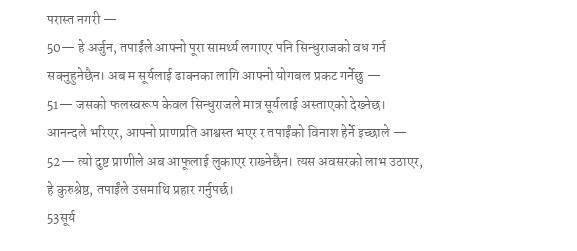परास्त नगरी —
50— हे अर्जुन, तपाईंले आफ्नो पूरा सामर्थ्य लगाएर पनि सिन्धुराजको वध गर्न सक्नुहुनेछैन। अब म सूर्यलाई ढाक्नका लागि आफ्नो योगबल प्रकट गर्नेछु —
51— जसको फलस्वरूप केवल सिन्धुराजले मात्र सूर्यलाई अस्ताएको देख्नेछ। आनन्दले भरिएर, आफ्नो प्राणप्रति आश्वस्त भएर र तपाईंको विनाश हेर्ने इच्छाले —
52— त्यो दुष्ट प्राणीले अब आफूलाई लुकाएर राख्नेछैन। त्यस अवसरको लाभ उठाएर, हे कुरुश्रेष्ठ, तपाईंले उसमाथि प्रहार गर्नुपर्छ।
53सूर्य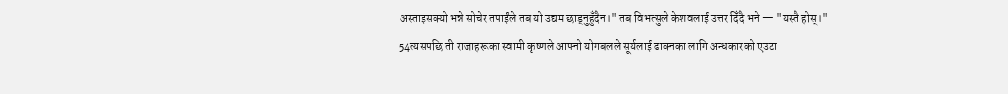अस्ताइसक्यो भन्ने सोचेर तपाईंले तब यो उद्यम छाड्नुहुँदैन।" तब विभत्सुले केशवलाई उत्तर दिँदै भने — "यस्तै होस्।"
54त्यसपछि ती राजाहरूका स्वामी कृष्णले आफ्नो योगबलले सूर्यलाई ढाक्नका लागि अन्धकारको एउटा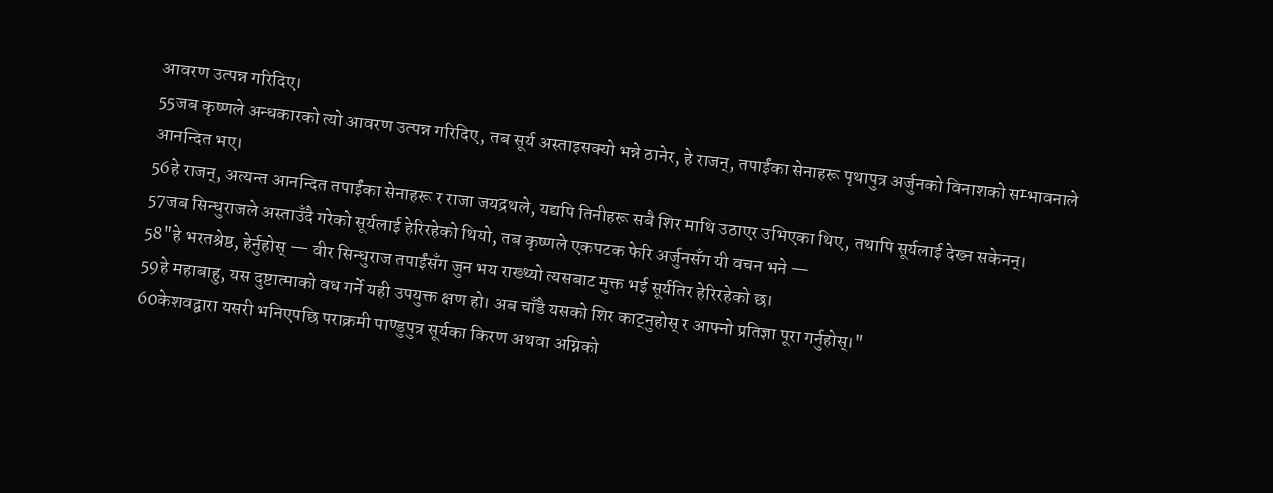आवरण उत्पन्न गरिदिए।
55जब कृष्णले अन्धकारको त्यो आवरण उत्पन्न गरिदिए, तब सूर्य अस्ताइसक्यो भन्ने ठानेर, हे राजन्, तपाईंका सेनाहरू पृथापुत्र अर्जुनको विनाशको सम्भावनाले आनन्दित भए।
56हे राजन्, अत्यन्त आनन्दित तपाईंका सेनाहरू र राजा जयद्रथले, यद्यपि तिनीहरू सबै शिर माथि उठाएर उभिएका थिए, तथापि सूर्यलाई देख्न सकेनन्।
57जब सिन्धुराजले अस्ताउँदै गरेको सूर्यलाई हेरिरहेको थियो, तब कृष्णले एकपटक फेरि अर्जुनसँग यी वचन भने —
58"हे भरतश्रेष्ठ, हेर्नुहोस् — वीर सिन्धुराज तपाईंसँग जुन भय राख्थ्यो त्यसबाट मुक्त भई सूर्यतिर हेरिरहेको छ।
59हे महाबाहु, यस दुष्टात्माको वध गर्ने यही उपयुक्त क्षण हो। अब चाँडै यसको शिर काट्नुहोस् र आफ्नो प्रतिज्ञा पूरा गर्नुहोस्।"
60केशवद्वारा यसरी भनिएपछि पराक्रमी पाण्डुपुत्र सूर्यका किरण अथवा अग्निको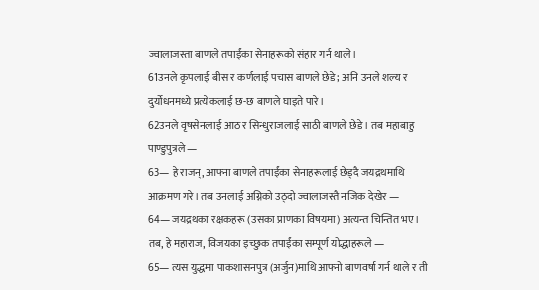ज्वालाजस्ता बाणले तपाईंका सेनाहरूको संहार गर्न थाले।
61उनले कृपलाई बीस र कर्णलाई पचास बाणले छेडे; अनि उनले शल्य र दुर्योधनमध्ये प्रत्येकलाई छ-छ बाणले घाइते पारे।
62उनले वृषसेनलाई आठ र सिन्धुराजलाई साठी बाणले छेडे। तब महाबाहु पाण्डुपुत्रले —
63— हे राजन्, आफ्ना बाणले तपाईंका सेनाहरूलाई छेड्दै जयद्रथमाथि आक्रमण गरे। तब उनलाई अग्निको उठ्दो ज्वालाजस्तै नजिक देखेर —
64— जयद्रथका रक्षकहरू (उसका प्राणका विषयमा) अत्यन्त चिन्तित भए। तब, हे महाराज, विजयका इच्छुक तपाईंका सम्पूर्ण योद्धाहरूले —
65— त्यस युद्धमा पाकशासनपुत्र (अर्जुन)माथि आफ्नो बाणवर्षा गर्न थाले र ती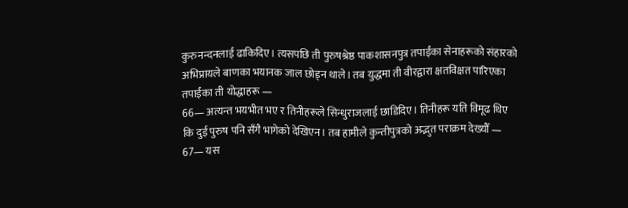कुरुनन्दनलाई ढाकिदिए। त्यसपछि ती पुरुषश्रेष्ठ पाकशासनपुत्र तपाईंका सेनाहरूको संहारको अभिप्रायले बाणका भयानक जाल छोड्न थाले। तब युद्धमा ती वीरद्वारा क्षतविक्षत पारिएका तपाईंका ती योद्धाहरू —
66— अत्यन्त भयभीत भए र तिनीहरूले सिन्धुराजलाई छाडिदिए। तिनीहरू यति विमूढ थिए कि दुई पुरुष पनि सँगै भागेको देखिएन। तब हामीले कुन्तीपुत्रको अद्भुत पराक्रम देख्यौँ —
67— यस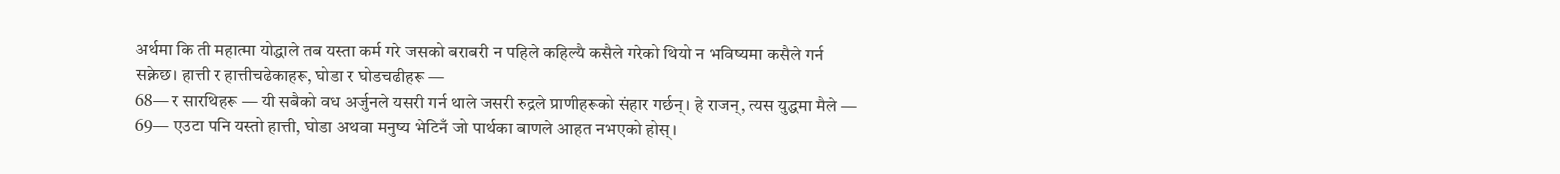अर्थमा कि ती महात्मा योद्धाले तब यस्ता कर्म गरे जसको बराबरी न पहिले कहिल्यै कसैले गरेको थियो न भविष्यमा कसैले गर्न सक्नेछ। हात्ती र हात्तीचढेकाहरू, घोडा र घोडचढीहरू —
68— र सारथिहरू — यी सबैको वध अर्जुनले यसरी गर्न थाले जसरी रुद्रले प्राणीहरूको संहार गर्छन्। हे राजन्, त्यस युद्धमा मैले —
69— एउटा पनि यस्तो हात्ती, घोडा अथवा मनुष्य भेटिनँ जो पार्थका बाणले आहत नभएको होस्।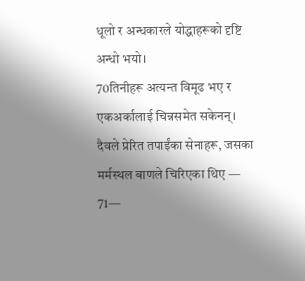धूलो र अन्धकारले योद्धाहरूको दृष्टि अन्धो भयो।
70तिनीहरू अत्यन्त विमूढ भए र एकअर्कालाई चिन्नसमेत सकेनन्। दैवले प्रेरित तपाईंका सेनाहरू, जसका मर्मस्थल बाणले चिरिएका थिए —
71—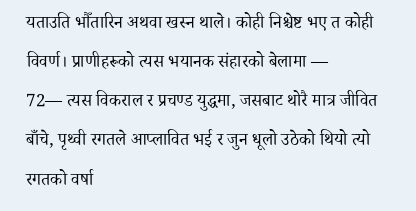यताउति भौँतारिन अथवा खस्न थाले। कोही निश्चेष्ट भए त कोही विवर्ण। प्राणीहरूको त्यस भयानक संहारको बेलामा —
72— त्यस विकराल र प्रचण्ड युद्धमा, जसबाट थोरै मात्र जीवित बाँचे, पृथ्वी रगतले आप्लावित भई र जुन धूलो उठेको थियो त्यो रगतको वर्षा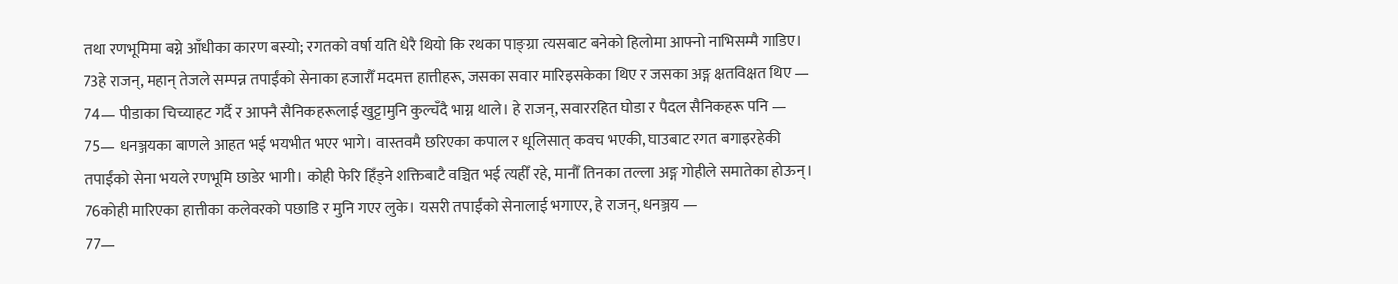तथा रणभूमिमा बग्ने आँधीका कारण बस्यो; रगतको वर्षा यति धेरै थियो कि रथका पाङ्ग्रा त्यसबाट बनेको हिलोमा आफ्नो नाभिसम्मै गाडिए।
73हे राजन्, महान् तेजले सम्पन्न तपाईंको सेनाका हजारौँ मदमत्त हात्तीहरू, जसका सवार मारिइसकेका थिए र जसका अङ्ग क्षतविक्षत थिए —
74— पीडाका चिच्याहट गर्दै र आफ्नै सैनिकहरूलाई खुट्टामुनि कुल्चँदै भाग्न थाले। हे राजन्, सवाररहित घोडा र पैदल सैनिकहरू पनि —
75— धनञ्जयका बाणले आहत भई भयभीत भएर भागे। वास्तवमै छरिएका कपाल र धूलिसात् कवच भएकी, घाउबाट रगत बगाइरहेकी तपाईंको सेना भयले रणभूमि छाडेर भागी। कोही फेरि हिँड्ने शक्तिबाटै वञ्चित भई त्यहीँ रहे, मानौँ तिनका तल्ला अङ्ग गोहीले समातेका होऊन्।
76कोही मारिएका हात्तीका कलेवरको पछाडि र मुनि गएर लुके। यसरी तपाईंको सेनालाई भगाएर, हे राजन्, धनञ्जय —
77—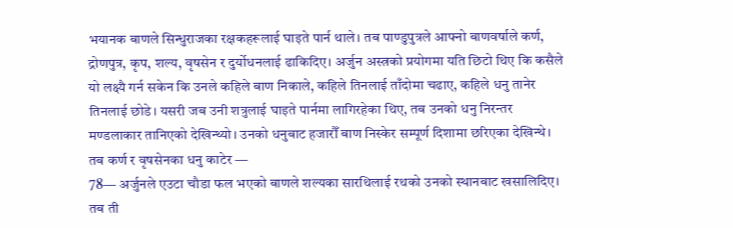भयानक बाणले सिन्धुराजका रक्षकहरूलाई घाइते पार्न थाले। तब पाण्डुपुत्रले आफ्नो बाणवर्षाले कर्ण, द्रोणपुत्र, कृप, शल्य, वृषसेन र दुर्योधनलाई ढाकिदिए। अर्जुन अस्त्रको प्रयोगमा यति छिटो थिए कि कसैले यो लक्ष्यै गर्न सकेन कि उनले कहिले बाण निकाले, कहिले तिनलाई ताँदोमा चढाए, कहिले धनु तानेर तिनलाई छोडे। यसरी जब उनी शत्रुलाई घाइते पार्नमा लागिरहेका थिए, तब उनको धनु निरन्तर मण्डलाकार तानिएको देखिन्थ्यो। उनको धनुबाट हजारौँ बाण निस्केर सम्पूर्ण दिशामा छरिएका देखिन्थे। तब कर्ण र वृषसेनका धनु काटेर —
78— अर्जुनले एउटा चौडा फल भएको बाणले शल्यका सारथिलाई रथको उनको स्थानबाट खसालिदिए। तब ती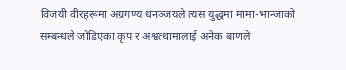विजयी वीरहरूमा अग्रगण्य धनञ्जयले त्यस युद्धमा मामा-भान्जाको सम्बन्धले जोडिएका कृप र अश्वत्थामालाई अनेक बाणले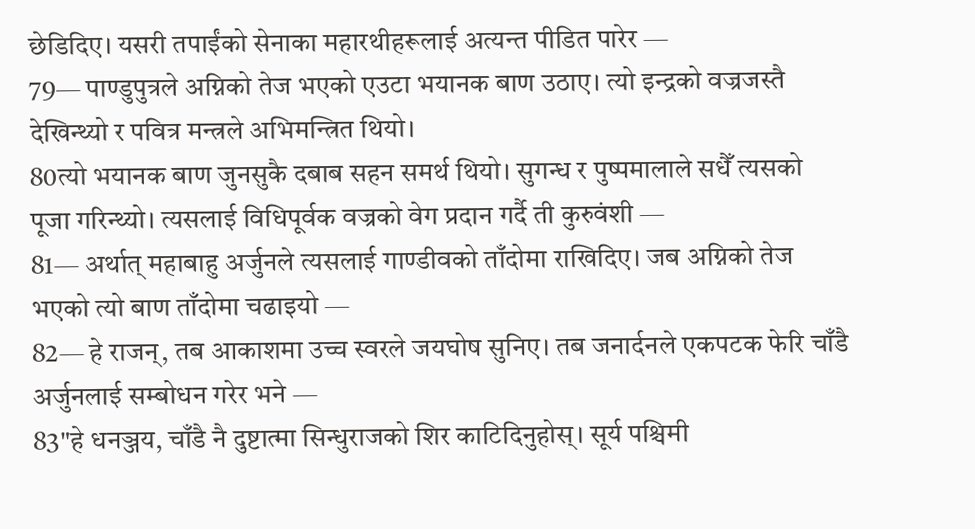छेडिदिए। यसरी तपाईंको सेनाका महारथीहरूलाई अत्यन्त पीडित पारेर —
79— पाण्डुपुत्रले अग्निको तेज भएको एउटा भयानक बाण उठाए। त्यो इन्द्रको वज्रजस्तै देखिन्थ्यो र पवित्र मन्त्रले अभिमन्त्रित थियो।
80त्यो भयानक बाण जुनसुकै दबाब सहन समर्थ थियो। सुगन्ध र पुष्पमालाले सधैँ त्यसको पूजा गरिन्थ्यो। त्यसलाई विधिपूर्वक वज्रको वेग प्रदान गर्दै ती कुरुवंशी —
81— अर्थात् महाबाहु अर्जुनले त्यसलाई गाण्डीवको ताँदोमा राखिदिए। जब अग्निको तेज भएको त्यो बाण ताँदोमा चढाइयो —
82— हे राजन्, तब आकाशमा उच्च स्वरले जयघोष सुनिए। तब जनार्दनले एकपटक फेरि चाँडै अर्जुनलाई सम्बोधन गरेर भने —
83"हे धनञ्जय, चाँडै नै दुष्टात्मा सिन्धुराजको शिर काटिदिनुहोस्। सूर्य पश्चिमी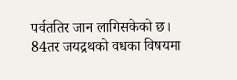पर्वततिर जान लागिसकेको छ।
84तर जयद्रथको वधका विषयमा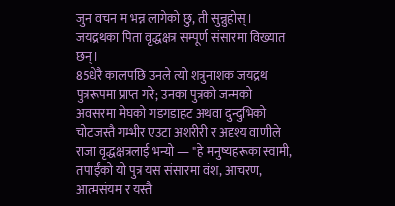जुन वचन म भन्न लागेको छु, ती सुन्नुहोस्। जयद्रथका पिता वृद्धक्षत्र सम्पूर्ण संसारमा विख्यात छन्।
85धेरै कालपछि उनले त्यो शत्रुनाशक जयद्रथ पुत्ररूपमा प्राप्त गरे; उनका पुत्रको जन्मको अवसरमा मेघको गडगडाहट अथवा दुन्दुभिको चोटजस्तै गम्भीर एउटा अशरीरी र अदृश्य वाणीले राजा वृद्धक्षत्रलाई भन्यो — "हे मनुष्यहरूका स्वामी, तपाईंको यो पुत्र यस संसारमा वंश, आचरण, आत्मसंयम र यस्तै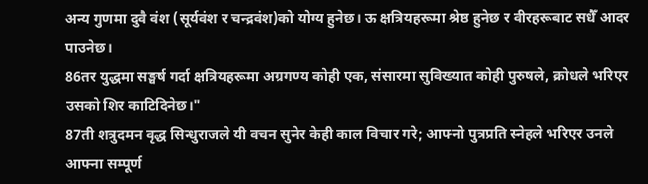अन्य गुणमा दुवै वंश (सूर्यवंश र चन्द्रवंश)को योग्य हुनेछ। ऊ क्षत्रियहरूमा श्रेष्ठ हुनेछ र वीरहरूबाट सधैँ आदर पाउनेछ।
86तर युद्धमा सङ्घर्ष गर्दा क्षत्रियहरूमा अग्रगण्य कोही एक, संसारमा सुविख्यात कोही पुरुषले, क्रोधले भरिएर उसको शिर काटिदिनेछ।"
87ती शत्रुदमन वृद्ध सिन्धुराजले यी वचन सुनेर केही काल विचार गरे; आफ्नो पुत्रप्रति स्नेहले भरिएर उनले आफ्ना सम्पूर्ण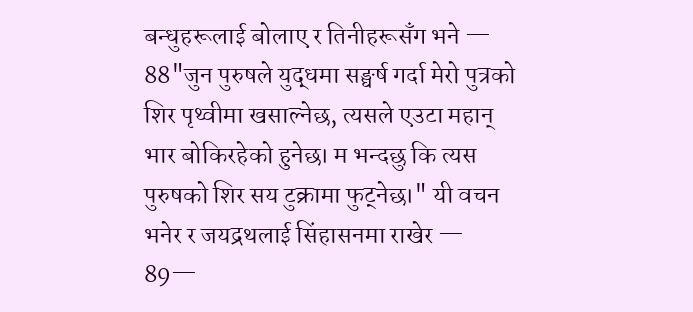बन्धुहरूलाई बोलाए र तिनीहरूसँग भने —
88"जुन पुरुषले युद्धमा सङ्घर्ष गर्दा मेरो पुत्रको शिर पृथ्वीमा खसाल्नेछ, त्यसले एउटा महान् भार बोकिरहेको हुनेछ। म भन्दछु कि त्यस पुरुषको शिर सय टुक्रामा फुट्नेछ।" यी वचन भनेर र जयद्रथलाई सिंहासनमा राखेर —
89—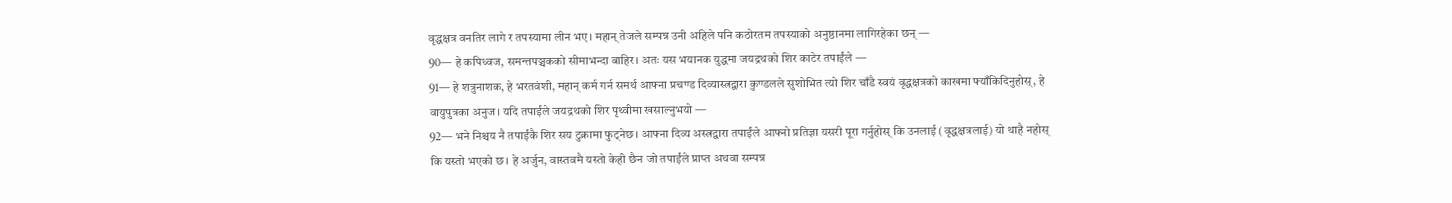वृद्धक्षत्र वनतिर लागे र तपस्यामा लीन भए। महान् तेजले सम्पन्न उनी अहिले पनि कठोरतम तपस्याको अनुष्ठानमा लागिरहेका छन् —
90— हे कपिध्वज, समन्तपञ्चकको सीमाभन्दा बाहिर। अतः यस भयानक युद्धमा जयद्रथको शिर काटेर तपाईंले —
91— हे शत्रुनाशक, हे भरतवंशी, महान् कर्म गर्न समर्थ आफ्ना प्रचण्ड दिव्यास्त्रद्वारा कुण्डलले सुशोभित त्यो शिर चाँडै स्वयं वृद्धक्षत्रको काखमा फ्याँकिदिनुहोस्, हे वायुपुत्रका अनुज। यदि तपाईंले जयद्रथको शिर पृथ्वीमा खसाल्नुभयो —
92— भने निश्चय नै तपाईंकै शिर सय टुक्रामा फुट्नेछ। आफ्ना दिव्य अस्त्रद्वारा तपाईंले आफ्नो प्रतिज्ञा यसरी पूरा गर्नुहोस् कि उनलाई (वृद्धक्षत्रलाई) यो थाहै नहोस् कि यस्तो भएको छ। हे अर्जुन, वास्तवमै यस्तो केही छैन जो तपाईंले प्राप्त अथवा सम्पन्न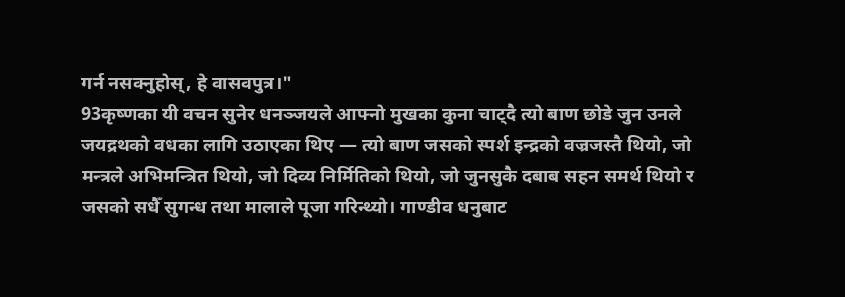गर्न नसक्नुहोस्, हे वासवपुत्र।"
93कृष्णका यी वचन सुनेर धनञ्जयले आफ्नो मुखका कुना चाट्दै त्यो बाण छोडे जुन उनले जयद्रथको वधका लागि उठाएका थिए — त्यो बाण जसको स्पर्श इन्द्रको वज्रजस्तै थियो, जो मन्त्रले अभिमन्त्रित थियो, जो दिव्य निर्मितिको थियो, जो जुनसुकै दबाब सहन समर्थ थियो र जसको सधैँ सुगन्ध तथा मालाले पूजा गरिन्थ्यो। गाण्डीव धनुबाट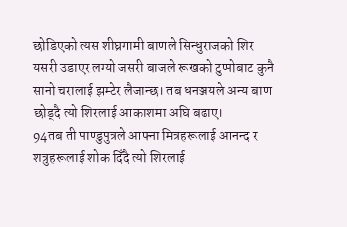छोडिएको त्यस शीघ्रगामी बाणले सिन्धुराजको शिर यसरी उडाएर लग्यो जसरी बाजले रूखको टुप्पोबाट कुनै सानो चरालाई झम्टेर लैजान्छ। तब धनञ्जयले अन्य बाण छोड्दै त्यो शिरलाई आकाशमा अघि बढाए।
94तब ती पाण्डुपुत्रले आफ्ना मित्रहरूलाई आनन्द र शत्रुहरूलाई शोक दिँदै त्यो शिरलाई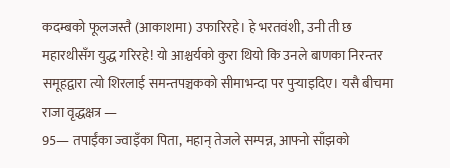कदम्बको फूलजस्तै (आकाशमा) उफारिरहे। हे भरतवंशी, उनी ती छ महारथीसँग युद्ध गरिरहे! यो आश्चर्यको कुरा थियो कि उनले बाणका निरन्तर समूहद्वारा त्यो शिरलाई समन्तपञ्चकको सीमाभन्दा पर पुऱ्याइदिए। यसै बीचमा राजा वृद्धक्षत्र —
95— तपाईंका ज्वाइँका पिता, महान् तेजले सम्पन्न, आफ्नो साँझको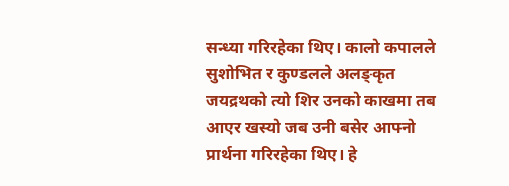सन्ध्या गरिरहेका थिए। कालो कपालले सुशोभित र कुण्डलले अलङ्कृत जयद्रथको त्यो शिर उनको काखमा तब आएर खस्यो जब उनी बसेर आफ्नो प्रार्थना गरिरहेका थिए। हे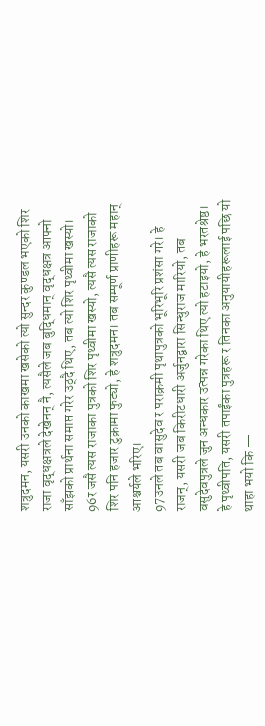शत्रुदमन, यसरी उनको काखमा खसेको त्यो सुन्दर कुण्डल भएको शिर राजा वृद्धक्षत्रले देखेनन् नै, त्यसैले जब बुद्धिमान् वृद्धक्षत्र आफ्नो साँझको प्रार्थना समाप्त गरेर उठ्दै थिए, तब त्यो शिर पृथ्वीमा खस्यो।
96र जसै त्यस राजाका पुत्रको शिर पृथ्वीमा खस्यो, त्यसै त्यस राजाको शिर पनि हजार टुक्रामा फुट्यो, हे शत्रुदमन। तब सम्पूर्ण प्राणीहरू महान् आश्चर्यले भरिए।
97उनले तब वासुदेव र पराक्रमी पृथापुत्रको भूरिभूरि प्रशंसा गरे। हे राजन्, यसरी जब किरीटधारी अर्जुनद्वारा सिन्धुराज मारियो, तब वसुदेवपुत्रले जुन अन्धकार उत्पन्न गरेका थिए त्यो हटाइयो, हे भरतश्रेष्ठ। हे पृथ्वीपति, यसरी तपाईंका पुत्रहरू र तिनका अनुयायीहरूलाई पछि यो थाहा भयो कि —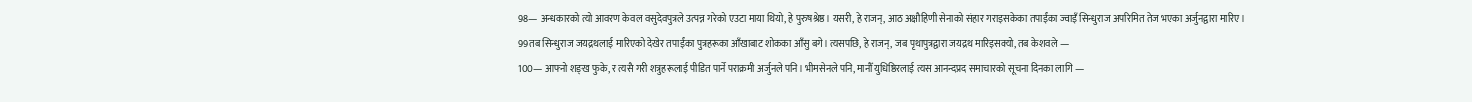98— अन्धकारको त्यो आवरण केवल वसुदेवपुत्रले उत्पन्न गरेको एउटा माया थियो, हे पुरुषश्रेष्ठ। यसरी, हे राजन्, आठ अक्षौहिणी सेनाको संहार गराइसकेका तपाईंका ज्वाइँ सिन्धुराज अपरिमित तेज भएका अर्जुनद्वारा मारिए।
99तब सिन्धुराज जयद्रथलाई मारिएको देखेर तपाईंका पुत्रहरूका आँखाबाट शोकका आँसु बगे। त्यसपछि, हे राजन्, जब पृथापुत्रद्वारा जयद्रथ मारिइसक्यो, तब केशवले —
100— आफ्नो शङ्ख फुके, र त्यसै गरी शत्रुहरूलाई पीडित पार्ने पराक्रमी अर्जुनले पनि। भीमसेनले पनि, मानौँ युधिष्ठिरलाई त्यस आनन्दप्रद समाचारको सूचना दिनका लागि —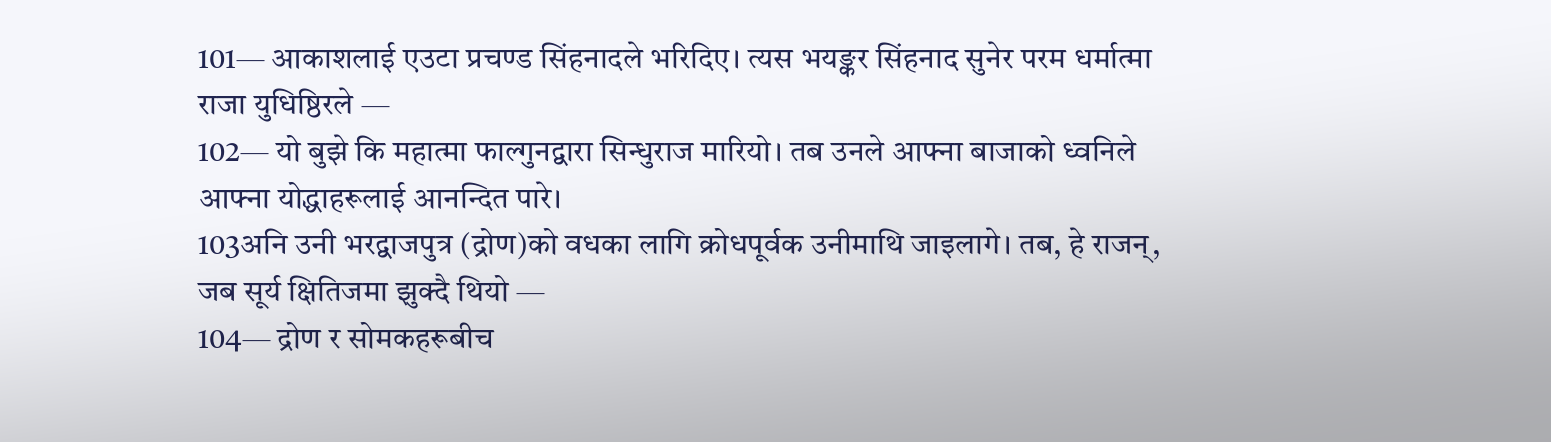101— आकाशलाई एउटा प्रचण्ड सिंहनादले भरिदिए। त्यस भयङ्कर सिंहनाद सुनेर परम धर्मात्मा राजा युधिष्ठिरले —
102— यो बुझे कि महात्मा फाल्गुनद्वारा सिन्धुराज मारियो। तब उनले आफ्ना बाजाको ध्वनिले आफ्ना योद्धाहरूलाई आनन्दित पारे।
103अनि उनी भरद्वाजपुत्र (द्रोण)को वधका लागि क्रोधपूर्वक उनीमाथि जाइलागे। तब, हे राजन्, जब सूर्य क्षितिजमा झुक्दै थियो —
104— द्रोण र सोमकहरूबीच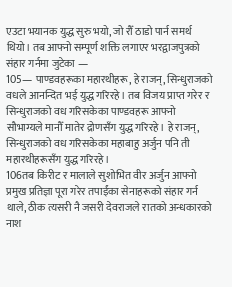एउटा भयानक युद्ध सुरु भयो, जो रौँ ठाडो पार्न समर्थ थियो। तब आफ्नो सम्पूर्ण शक्ति लगाएर भरद्वाजपुत्रको संहार गर्नमा जुटेका —
105— पाण्डवहरूका महारथीहरू, हे राजन्, सिन्धुराजको वधले आनन्दित भई युद्ध गरिरहे। तब विजय प्राप्त गरेर र सिन्धुराजको वध गरिसकेका पाण्डवहरू आफ्नो सौभाग्यले मानौँ मातेर द्रोणसँग युद्ध गरिरहे। हे राजन्, सिन्धुराजको वध गरिसकेका महाबाहु अर्जुन पनि ती महारथीहरूसँग युद्ध गरिरहे।
106तब किरीट र मालाले सुशोभित वीर अर्जुन आफ्नो प्रमुख प्रतिज्ञा पूरा गरेर तपाईंका सेनाहरूको संहार गर्न थाले, ठीक त्यसरी नै जसरी देवराजले रातको अन्धकारको नाश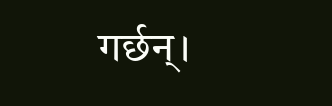गर्छन्।